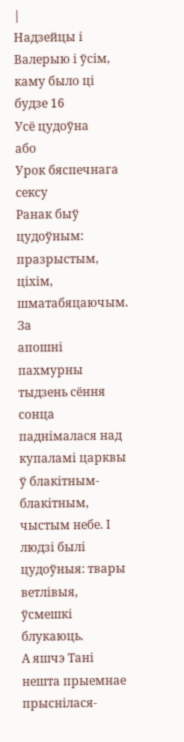|
Надзейцы і Валерыю і ўсім, каму было ці будзе 16
Усё цудоўна
або
Урок бяспечнага сексу
Ранак быў цудоўным: празрыстым, ціхім, шматабяцаючым. За
апошні пахмурны тыдзень сёння сонца паднімалася над купаламі царквы
ў блакітным-блакітным, чыстым небе. І людзі былі цудоўныя: твары ветлівыя,
ўсмешкі блукаюць.
А яшчэ Тані нешта прыемнае прыснілася-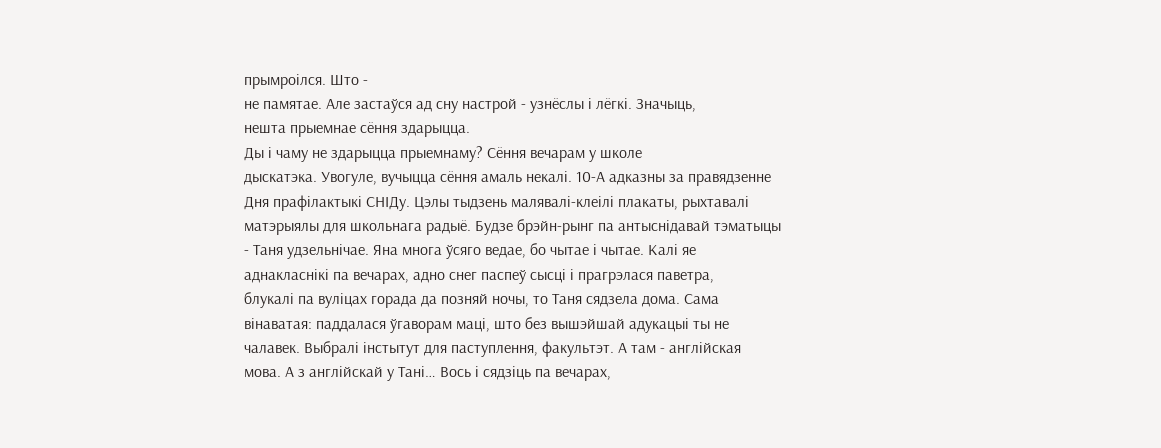прымроілся. Што -
не памятае. Але застаўся ад сну настрой - узнёслы і лёгкі. Значыць,
нешта прыемнае сёння здарыцца.
Ды і чаму не здарыцца прыемнаму? Сёння вечарам у школе
дыскатэка. Увогуле, вучыцца сёння амаль некалі. 10-А адказны за правядзенне
Дня прафілактыкі СНІДу. Цэлы тыдзень малявалі-клеілі плакаты, рыхтавалі
матэрыялы для школьнага радыё. Будзе брэйн-рынг па антыснідавай тэматыцы
- Таня удзельнічае. Яна многа ўсяго ведае, бо чытае і чытае. Калі яе
аднакласнікі па вечарах, адно снег паспеў сысці і прагрэлася паветра,
блукалі па вуліцах горада да позняй ночы, то Таня сядзела дома. Сама
вінаватая: паддалася ўгаворам маці, што без вышэйшай адукацыі ты не
чалавек. Выбралі інстытут для паступлення, факультэт. А там - англійская
мова. А з англійскай у Тані… Вось і сядзіць па вечарах,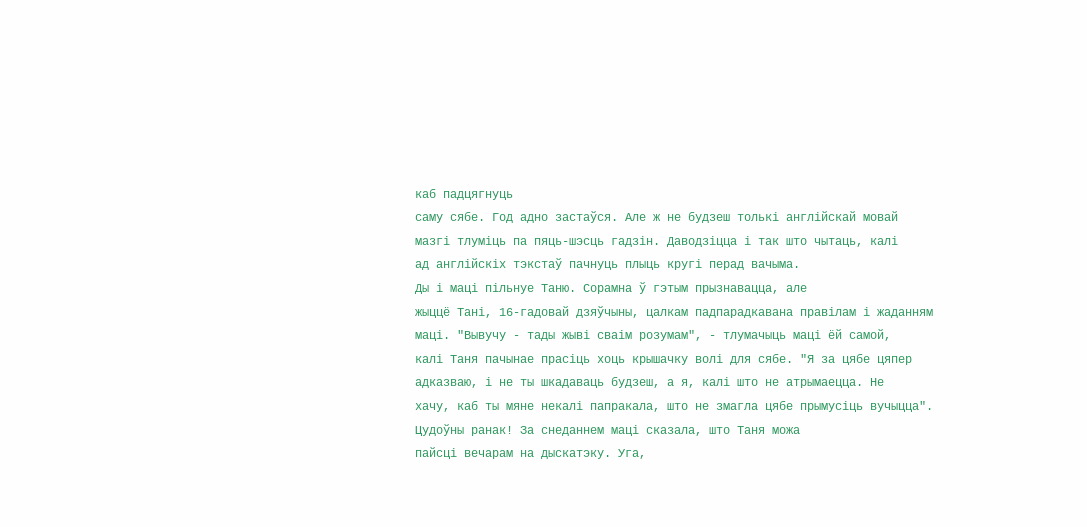каб падцягнуць
саму сябе. Год адно застаўся. Але ж не будзеш толькі англійскай мовай
мазгі тлуміць па пяць-шэсць гадзін. Даводзіцца і так што чытаць, калі
ад англійскіх тэкстаў пачнуць плыць кругі перад вачыма.
Ды і маці пільнуе Таню. Сорамна ў гэтым прызнавацца, але
жыццё Тані, 16-гадовай дзяўчыны, цалкам падпарадкавана правілам і жаданням
маці. "Вывучу - тады жыві сваім розумам", - тлумачыць маці ёй самой,
калі Таня пачынае прасіць хоць крышачку волі для сябе. "Я за цябе цяпер
адказваю, і не ты шкадаваць будзеш, а я, калі што не атрымаецца. Не
хачу, каб ты мяне некалі папракала, што не змагла цябе прымусіць вучыцца".
Цудоўны ранак! За снеданнем маці сказала, што Таня можа
пайсці вечарам на дыскатэку. Уга,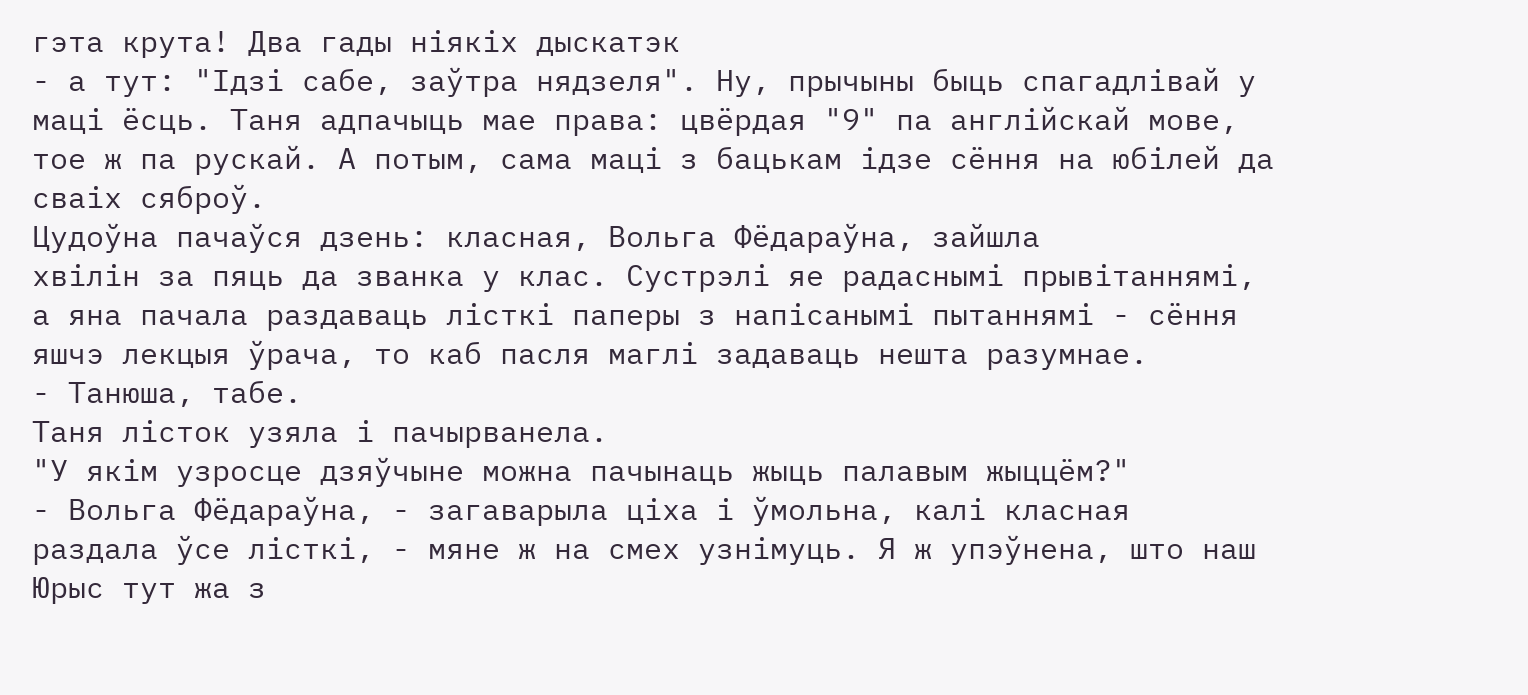гэта крута! Два гады ніякіх дыскатэк
- а тут: "Ідзі сабе, заўтра нядзеля". Ну, прычыны быць спагадлівай у
маці ёсць. Таня адпачыць мае права: цвёрдая "9" па англійскай мове,
тое ж па рускай. А потым, сама маці з бацькам ідзе сёння на юбілей да
сваіх сяброў.
Цудоўна пачаўся дзень: класная, Вольга Фёдараўна, зайшла
хвілін за пяць да званка у клас. Сустрэлі яе радаснымі прывітаннямі,
а яна пачала раздаваць лісткі паперы з напісанымі пытаннямі - сёння
яшчэ лекцыя ўрача, то каб пасля маглі задаваць нешта разумнае.
- Танюша, табе.
Таня лісток узяла і пачырванела.
"У якім узросце дзяўчыне можна пачынаць жыць палавым жыццём?"
- Вольга Фёдараўна, - загаварыла ціха і ўмольна, калі класная
раздала ўсе лісткі, - мяне ж на смех узнімуць. Я ж упэўнена, што наш
Юрыс тут жа з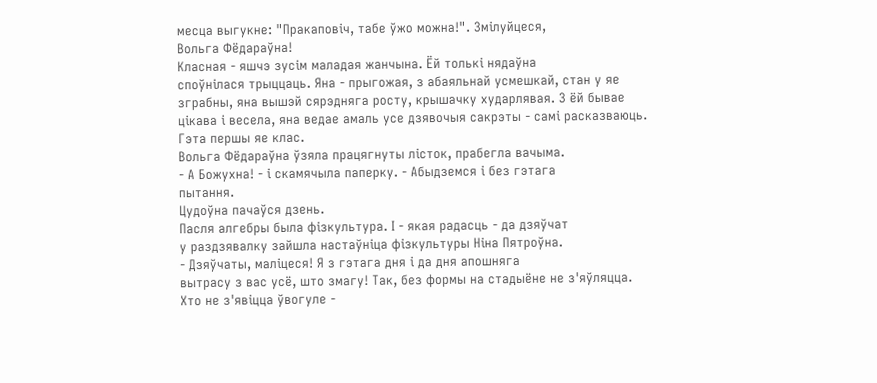месца выгукне: "Пракаповіч, табе ўжо можна!". Змілуйцеся,
Вольга Фёдараўна!
Класная - яшчэ зусім маладая жанчына. Ёй толькі нядаўна
споўнілася трыццаць. Яна - прыгожая, з абаяльнай усмешкай, стан у яе
зграбны, яна вышэй сярэдняга росту, крышачку хударлявая. З ёй бывае
цікава і весела, яна ведае амаль усе дзявочыя сакрэты - самі расказваюць.
Гэта першы яе клас.
Вольга Фёдараўна ўзяла працягнуты лісток, прабегла вачыма.
- А Божухна! - і скамячыла паперку. - Абыдземся і без гэтага
пытання.
Цудоўна пачаўся дзень.
Пасля алгебры была фізкультура. І - якая радасць - да дзяўчат
у раздзявалку зайшла настаўніца фізкультуры Ніна Пятроўна.
- Дзяўчаты, маліцеся! Я з гэтага дня і да дня апошняга
вытрасу з вас усё, што змагу! Так, без формы на стадыёне не з'яўляцца.
Хто не з'явіцца ўвогуле -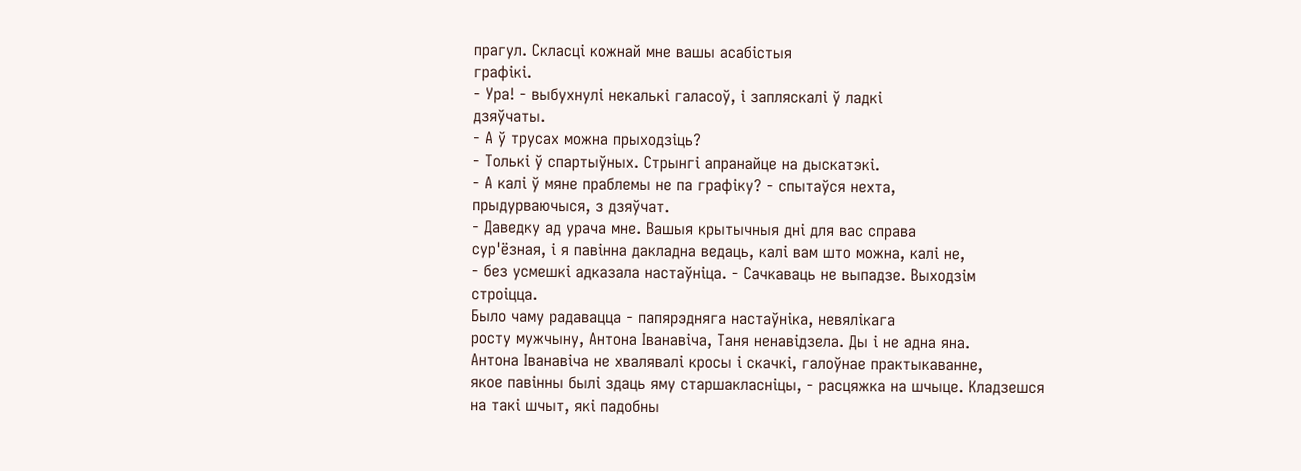прагул. Скласці кожнай мне вашы асабістыя
графікі.
- Ура! - выбухнулі некалькі галасоў, і запляскалі ў ладкі
дзяўчаты.
- А ў трусах можна прыходзіць?
- Толькі ў спартыўных. Стрынгі апранайце на дыскатэкі.
- А калі ў мяне праблемы не па графіку? - спытаўся нехта,
прыдурваючыся, з дзяўчат.
- Даведку ад урача мне. Вашыя крытычныя дні для вас справа
сур'ёзная, і я павінна дакладна ведаць, калі вам што можна, калі не,
- без усмешкі адказала настаўніца. - Сачкаваць не выпадзе. Выходзім
строіцца.
Было чаму радавацца - папярэдняга настаўніка, невялікага
росту мужчыну, Антона Іванавіча, Таня ненавідзела. Ды і не адна яна.
Антона Іванавіча не хвалявалі кросы і скачкі, галоўнае практыкаванне,
якое павінны былі здаць яму старшакласніцы, - расцяжка на шчыце. Кладзешся
на такі шчыт, які падобны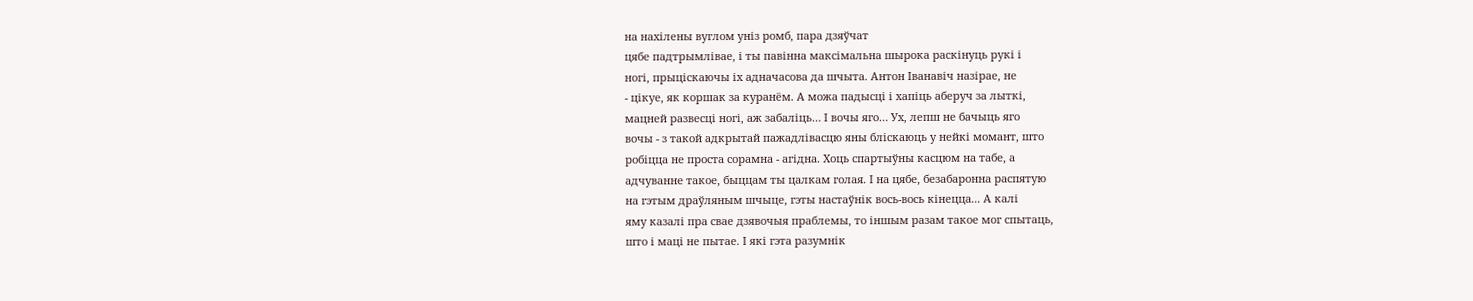на нахілены вуглом уніз ромб, пара дзяўчат
цябе падтрымлівае, і ты павінна максімальна шырока раскінуць рукі і
ногі, прыціскаючы іх адначасова да шчыта. Антон Іванавіч назірае, не
- цікуе, як коршак за куранём. А можа падысці і хапіць аберуч за лыткі,
мацней развесці ногі, аж забаліць… І вочы яго… Ух, лепш не бачыць яго
вочы - з такой адкрытай пажадлівасцю яны бліскаюць у нейкі момант, што
робіцца не проста сорамна - агідна. Хоць спартыўны касцюм на табе, а
адчуванне такое, быццам ты цалкам голая. І на цябе, безабаронна распятую
на гэтым драўляным шчыце, гэты настаўнік вось-вось кінецца... А калі
яму казалі пра свае дзявочыя праблемы, то іншым разам такое мог спытаць,
што і маці не пытае. І які гэта разумнік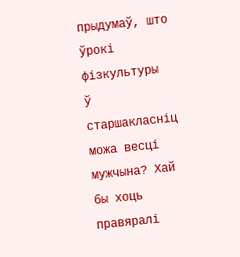прыдумаў, што ўрокі фізкультуры
ў старшакласніц можа весці мужчына? Хай бы хоць правяралі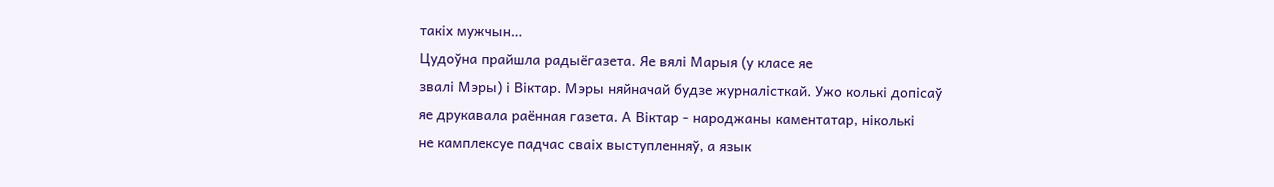такіх мужчын…
Цудоўна прайшла радыёгазета. Яе вялі Марыя (у класе яе
звалі Мэры) і Віктар. Мэры няйначай будзе журналісткай. Ужо колькі допісаў
яе друкавала раённая газета. А Віктар - народжаны каментатар, ніколькі
не камплексуе падчас сваіх выступленняў, а язык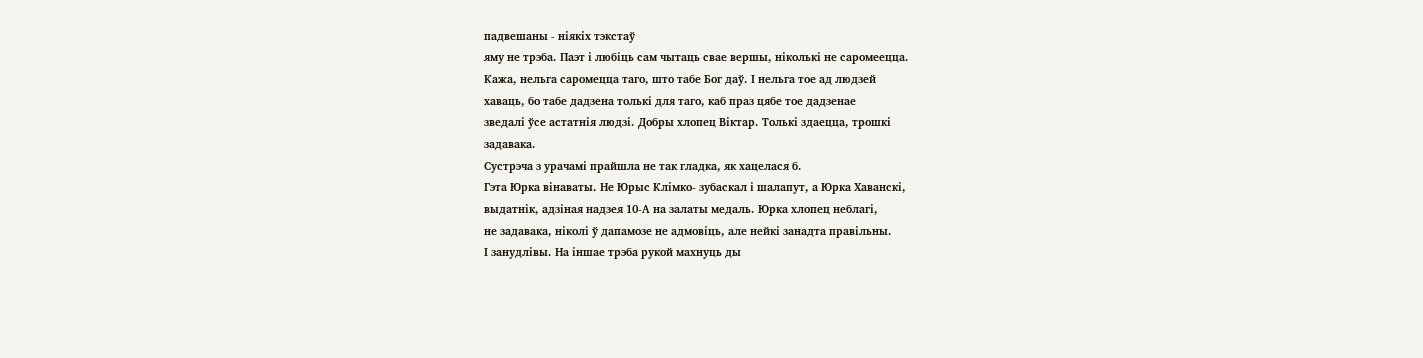падвешаны - ніякіх тэкстаў
яму не трэба. Паэт і любіць сам чытаць свае вершы, ніколькі не саромеецца.
Кажа, нельга саромецца таго, што табе Бог даў. І нельга тое ад людзей
хаваць, бо табе дадзена толькі для таго, каб праз цябе тое дадзенае
зведалі ўсе астатнія людзі. Добры хлопец Віктар. Толькі здаецца, трошкі
задавака.
Сустрэча з урачамі прайшла не так гладка, як хацелася б.
Гэта Юрка вінаваты. Не Юрыс Клімко- зубаскал і шалапут, а Юрка Хаванскі,
выдатнік, адзіная надзея 10-А на залаты медаль. Юрка хлопец неблагі,
не задавака, ніколі ў дапамозе не адмовіць, але нейкі занадта правільны.
І занудлівы. На іншае трэба рукой махнуць ды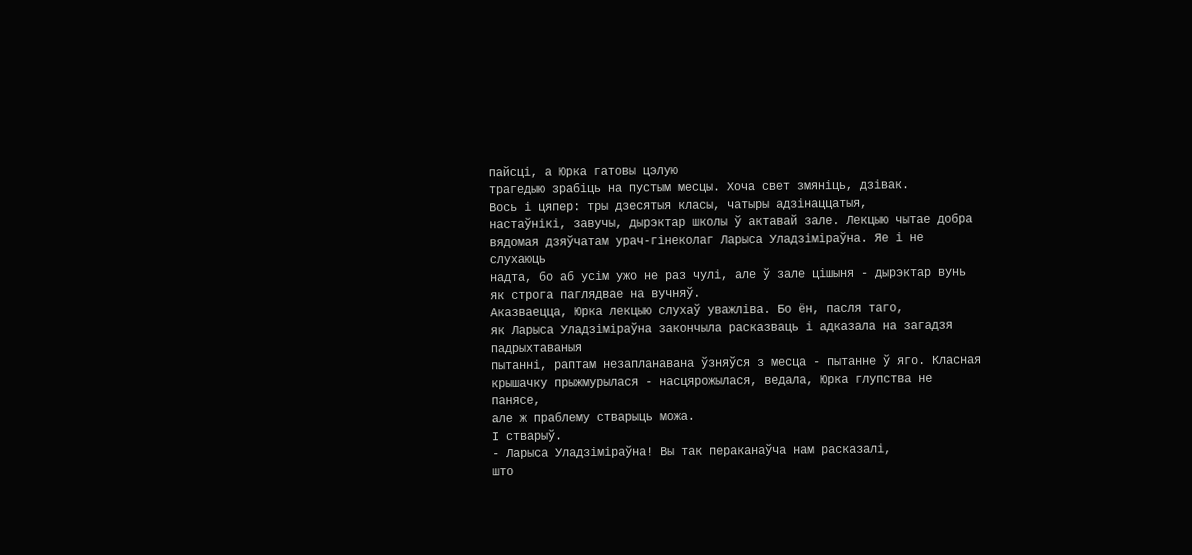пайсці, а Юрка гатовы цэлую
трагедыю зрабіць на пустым месцы. Хоча свет змяніць, дзівак.
Вось і цяпер: тры дзесятыя класы, чатыры адзінаццатыя,
настаўнікі, завучы, дырэктар школы ў актавай зале. Лекцыю чытае добра
вядомая дзяўчатам урач-гінеколаг Ларыса Уладзіміраўна. Яе і не слухаюць
надта, бо аб усім ужо не раз чулі, але ў зале цішыня - дырэктар вунь
як строга паглядвае на вучняў.
Аказваецца, Юрка лекцыю слухаў уважліва. Бо ён, пасля таго,
як Ларыса Уладзіміраўна закончыла расказваць і адказала на загадзя падрыхтаваныя
пытанні, раптам незапланавана ўзняўся з месца - пытанне ў яго. Класная
крышачку прыжмурылася - насцярожылася, ведала, Юрка глупства не панясе,
але ж праблему стварыць можа.
І стварыў.
- Ларыса Уладзіміраўна! Вы так пераканаўча нам расказалі,
што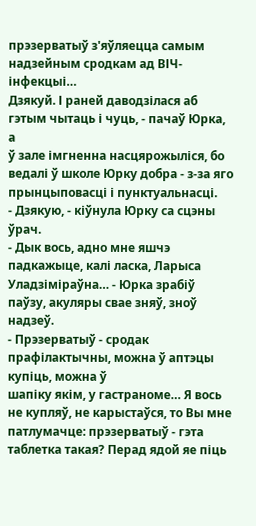прэзерватыў з'яўляецца самым надзейным сродкам ад ВІЧ-інфекцыі…
Дзякуй. І раней даводзілася аб гэтым чытаць і чуць, - пачаў Юрка, а
ў зале імгненна насцярожыліся, бо ведалі ў школе Юрку добра - з-за яго
прынцыповасці і пунктуальнасці.
- Дзякую, - кіўнула Юрку са сцэны ўрач.
- Дык вось, адно мне яшчэ падкажыце, калі ласка, Ларыса
Уладзіміраўна… - Юрка зрабіў паўзу, акуляры свае зняў, зноў надзеў.
- Прэзерватыў - сродак прафілактычны, можна ў аптэцы купіць, можна ў
шапіку якім, у гастраноме… Я вось не купляў, не карыстаўся, то Вы мне
патлумачце: прэзерватыў - гэта таблетка такая? Перад ядой яе піць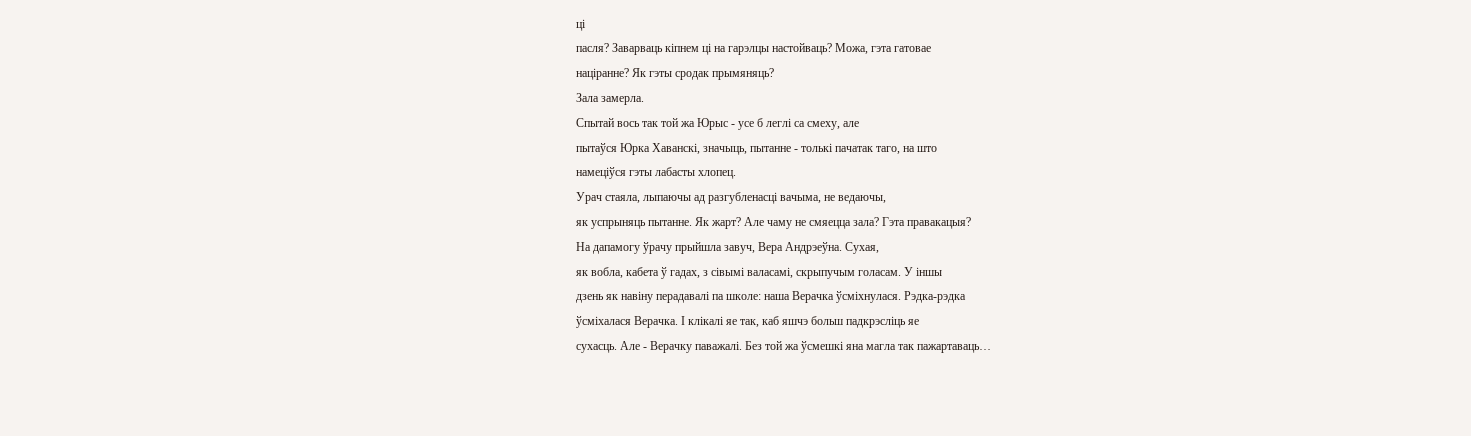ці
пасля? Заварваць кіпнем ці на гарэлцы настойваць? Можа, гэта гатовае
націранне? Як гэты сродак прымяняць?
Зала замерла.
Спытай вось так той жа Юрыс - усе б леглі са смеху, але
пытаўся Юрка Хаванскі, значыць, пытанне - толькі пачатак таго, на што
намеціўся гэты лабасты хлопец.
Урач стаяла, лыпаючы ад разгубленасці вачыма, не ведаючы,
як успрыняць пытанне. Як жарт? Але чаму не смяецца зала? Гэта правакацыя?
На дапамогу ўрачу прыйшла завуч, Вера Андрэеўна. Сухая,
як вобла, кабета ў гадах, з сівымі валасамі, скрыпучым голасам. У іншы
дзень як навіну перадавалі па школе: наша Верачка ўсміхнулася. Рэдка-рэдка
ўсміхалася Верачка. І клікалі яе так, каб яшчэ больш падкрэсліць яе
сухасць. Але - Верачку паважалі. Без той жа ўсмешкі яна магла так пажартаваць…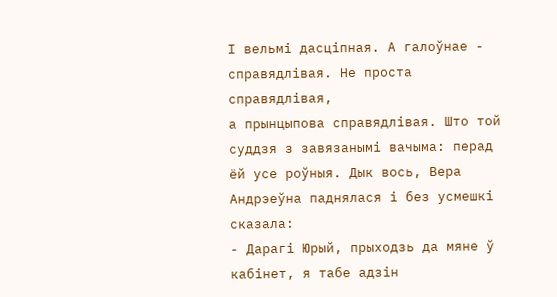І вельмі дасціпная. А галоўнае - справядлівая. Не проста справядлівая,
а прынцыпова справядлівая. Што той суддзя з завязанымі вачыма: перад
ёй усе роўныя. Дык вось, Вера Андрэеўна паднялася і без усмешкі сказала:
- Дарагі Юрый, прыходзь да мяне ў кабінет, я табе адзін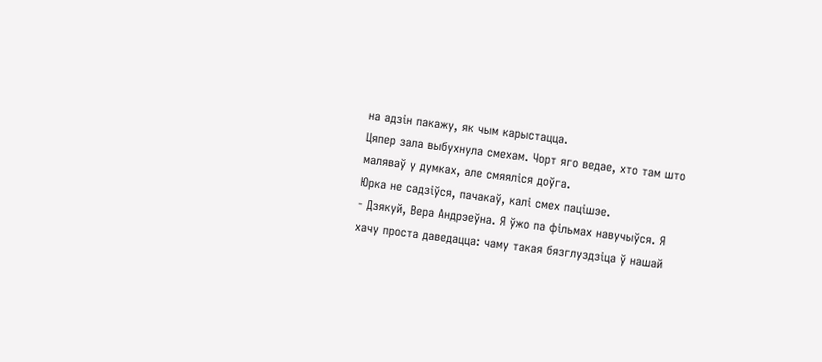на адзін пакажу, як чым карыстацца.
Цяпер зала выбухнула смехам. Чорт яго ведае, хто там што
маляваў у думках, але смяяліся доўга.
Юрка не садзіўся, пачакаў, калі смех пацішэе.
- Дзякуй, Вера Андрэеўна. Я ўжо па фільмах навучыўся. Я
хачу проста даведацца: чаму такая бязглуздзіца ў нашай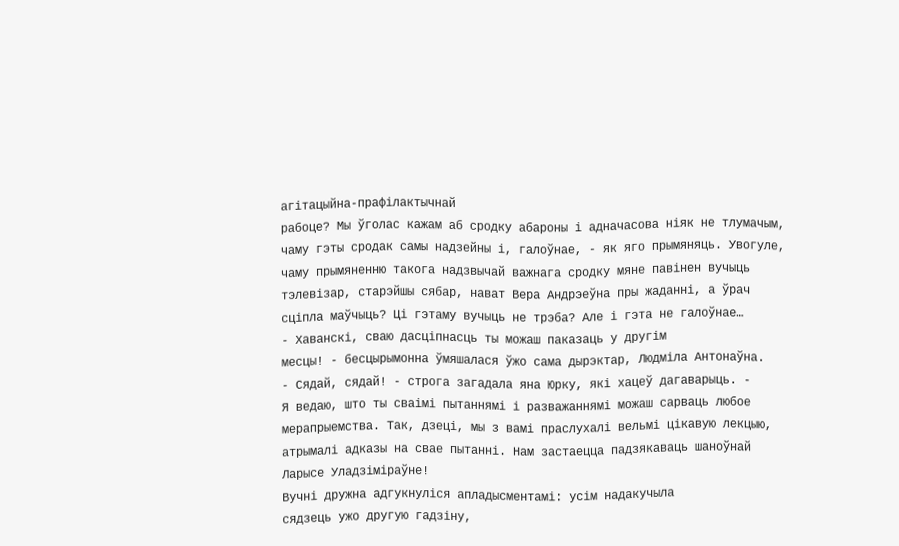агітацыйна-прафілактычнай
рабоце? Мы ўголас кажам аб сродку абароны і адначасова ніяк не тлумачым,
чаму гэты сродак самы надзейны і, галоўнае, - як яго прымяняць. Увогуле,
чаму прымяненню такога надзвычай важнага сродку мяне павінен вучыць
тэлевізар, старэйшы сябар, нават Вера Андрэеўна пры жаданні, а ўрач
сціпла маўчыць? Ці гэтаму вучыць не трэба? Але і гэта не галоўнае…
- Хаванскі, сваю дасціпнасць ты можаш паказаць у другім
месцы! - бесцырымонна ўмяшалася ўжо сама дырэктар, Людміла Антонаўна.
- Сядай, сядай! - строга загадала яна Юрку, які хацеў дагаварыць. -
Я ведаю, што ты сваімі пытаннямі і разважаннямі можаш сарваць любое
мерапрыемства. Так, дзеці, мы з вамі праслухалі вельмі цікавую лекцыю,
атрымалі адказы на свае пытанні. Нам застаецца падзякаваць шаноўнай
Ларысе Уладзіміраўне!
Вучні дружна адгукнуліся апладысментамі: усім надакучыла
сядзець ужо другую гадзіну,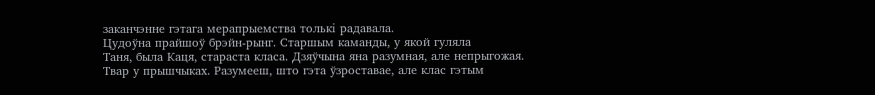заканчэнне гэтага мерапрыемства толькі радавала.
Цудоўна прайшоў брэйн-рынг. Старшым каманды, у якой гуляла
Таня, была Каця, стараста класа. Дзяўчына яна разумная, але непрыгожая.
Твар у прышчыках. Разумееш, што гэта ўзроставае, але клас гэтым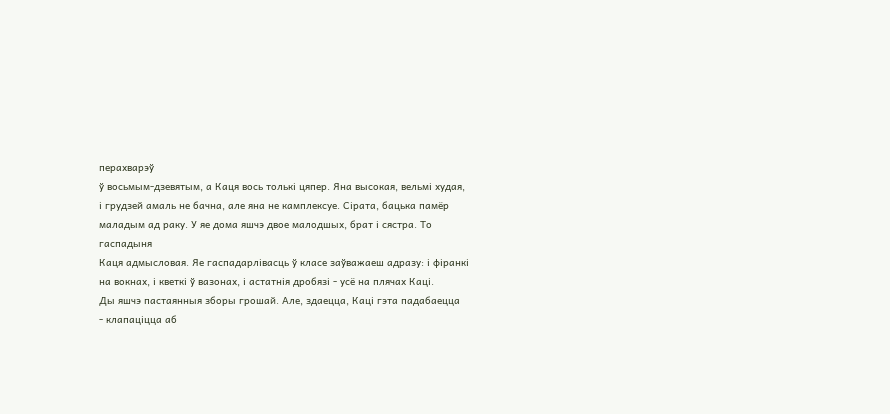перахварэў
ў восьмым-дзевятым, а Каця вось толькі цяпер. Яна высокая, вельмі худая,
і грудзей амаль не бачна, але яна не камплексуе. Сірата, бацька памёр
маладым ад раку. У яе дома яшчэ двое малодшых, брат і сястра. То гаспадыня
Каця адмысловая. Яе гаспадарлівасць ў класе заўважаеш адразу: і фіранкі
на вокнах, і кветкі ў вазонах, і астатнія дробязі - усё на плячах Каці.
Ды яшчэ пастаянныя зборы грошай. Але, здаецца, Каці гэта падабаецца
- клапаціцца аб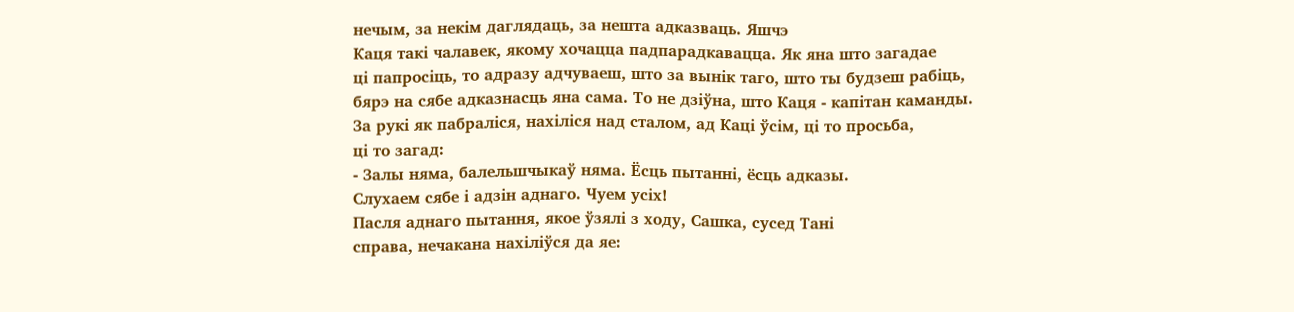нечым, за некім даглядаць, за нешта адказваць. Яшчэ
Каця такі чалавек, якому хочацца падпарадкавацца. Як яна што загадае
ці папросіць, то адразу адчуваеш, што за вынік таго, што ты будзеш рабіць,
бярэ на сябе адказнасць яна сама. То не дзіўна, што Каця - капітан каманды.
За рукі як пабраліся, нахіліся над сталом, ад Каці ўсім, ці то просьба,
ці то загад:
- Залы няма, балельшчыкаў няма. Ёсць пытанні, ёсць адказы.
Слухаем сябе і адзін аднаго. Чуем усіх!
Пасля аднаго пытання, якое ўзялі з ходу, Сашка, сусед Тані
справа, нечакана нахіліўся да яе: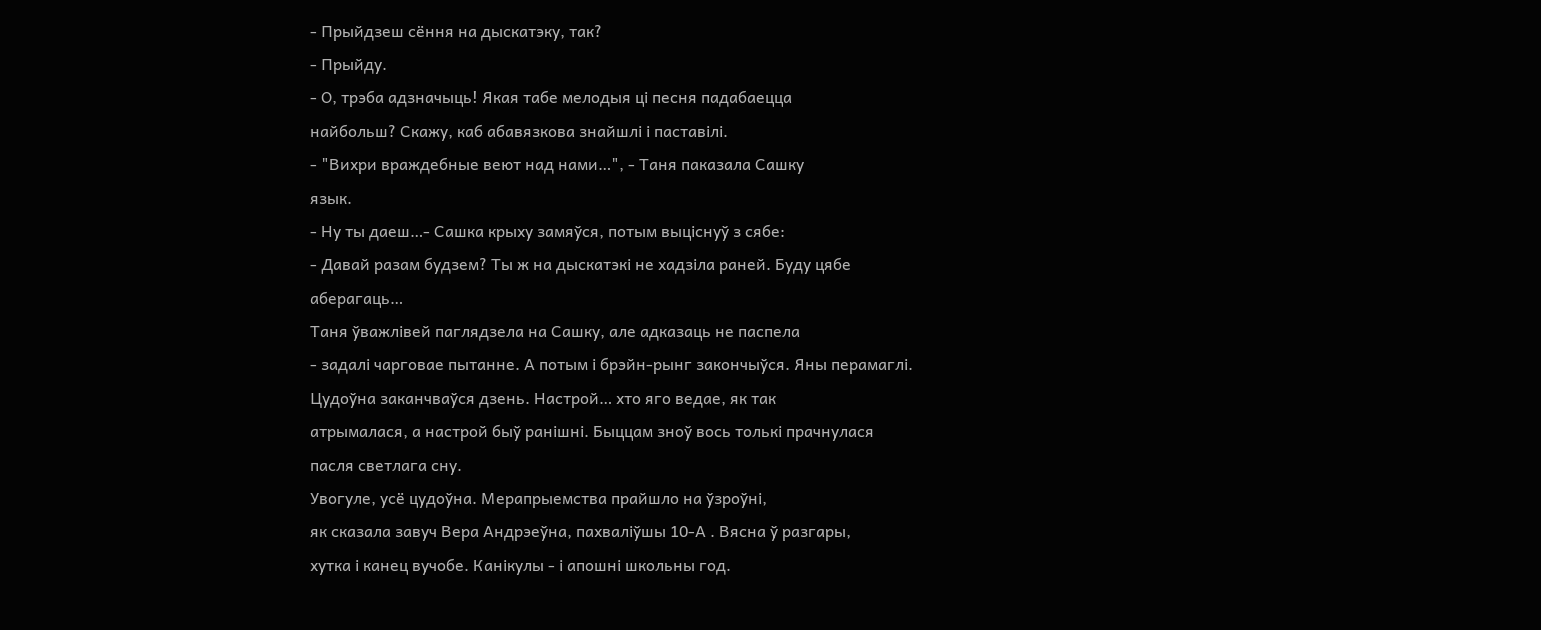- Прыйдзеш сёння на дыскатэку, так?
- Прыйду.
- О, трэба адзначыць! Якая табе мелодыя ці песня падабаецца
найбольш? Скажу, каб абавязкова знайшлі і паставілі.
- "Вихри враждебные веют над нами…", - Таня паказала Сашку
язык.
- Ну ты даеш…- Сашка крыху замяўся, потым выціснуў з сябе:
- Давай разам будзем? Ты ж на дыскатэкі не хадзіла раней. Буду цябе
аберагаць…
Таня ўважлівей паглядзела на Сашку, але адказаць не паспела
- задалі чарговае пытанне. А потым і брэйн-рынг закончыўся. Яны перамаглі.
Цудоўна заканчваўся дзень. Настрой… хто яго ведае, як так
атрымалася, а настрой быў ранішні. Быццам зноў вось толькі прачнулася
пасля светлага сну.
Увогуле, усё цудоўна. Мерапрыемства прайшло на ўзроўні,
як сказала завуч Вера Андрэеўна, пахваліўшы 10-А . Вясна ў разгары,
хутка і канец вучобе. Канікулы - і апошні школьны год.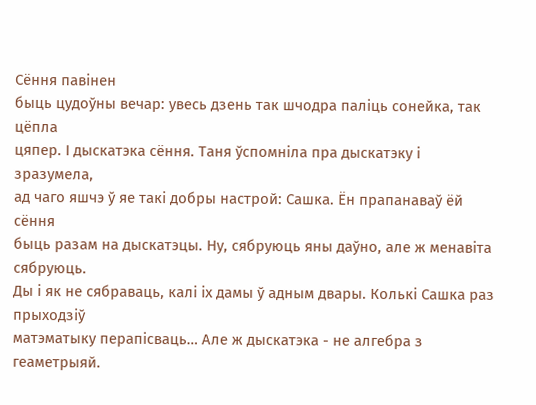Сёння павінен
быць цудоўны вечар: увесь дзень так шчодра паліць сонейка, так цёпла
цяпер. І дыскатэка сёння. Таня ўспомніла пра дыскатэку і зразумела,
ад чаго яшчэ ў яе такі добры настрой: Сашка. Ён прапанаваў ёй сёння
быць разам на дыскатэцы. Ну, сябруюць яны даўно, але ж менавіта сябруюць.
Ды і як не сябраваць, калі іх дамы ў адным двары. Колькі Сашка раз прыходзіў
матэматыку перапісваць… Але ж дыскатэка - не алгебра з геаметрыяй.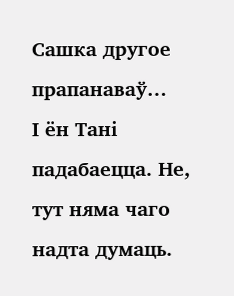Сашка другое прапанаваў…
І ён Тані падабаецца. Не, тут няма чаго надта думаць.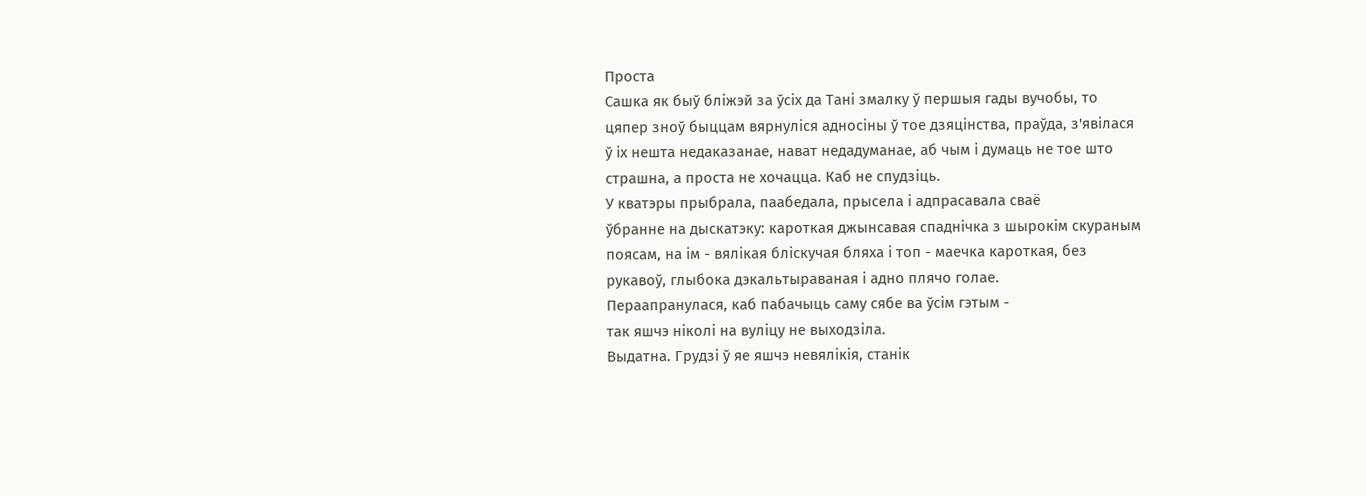Проста
Сашка як быў бліжэй за ўсіх да Тані змалку ў першыя гады вучобы, то
цяпер зноў быццам вярнуліся адносіны ў тое дзяцінства, праўда, з'явілася
ў іх нешта недаказанае, нават недадуманае, аб чым і думаць не тое што
страшна, а проста не хочацца. Каб не спудзіць.
У кватэры прыбрала, паабедала, прысела і адпрасавала сваё
ўбранне на дыскатэку: кароткая джынсавая спаднічка з шырокім скураным
поясам, на ім - вялікая бліскучая бляха і топ - маечка кароткая, без
рукавоў, глыбока дэкальтыраваная і адно плячо голае.
Пераапранулася, каб пабачыць саму сябе ва ўсім гэтым -
так яшчэ ніколі на вуліцу не выходзіла.
Выдатна. Грудзі ў яе яшчэ невялікія, станік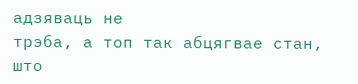адзяваць не
трэба, а топ так абцягвае стан, што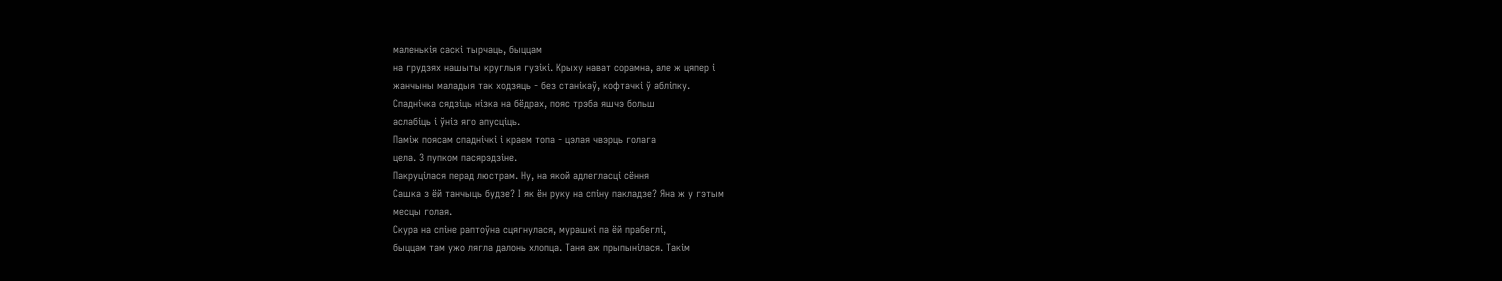маленькія саскі тырчаць, быццам
на грудзях нашыты круглыя гузікі. Крыху нават сорамна, але ж цяпер і
жанчыны маладыя так ходзяць - без станікаў, кофтачкі ў абліпку.
Спаднічка сядзіць нізка на бёдрах, пояс трэба яшчэ больш
аслабіць і ўніз яго апусціць.
Паміж поясам спаднічкі і краем топа - цэлая чвэрць голага
цела. З пупком пасярэдзіне.
Пакруцілася перад люстрам. Ну, на якой адлегласці сёння
Сашка з ёй танчыць будзе? І як ён руку на спіну пакладзе? Яна ж у гэтым
месцы голая.
Скура на спіне раптоўна сцягнулася, мурашкі па ёй прабеглі,
быццам там ужо лягла далонь хлопца. Таня аж прыпынілася. Такім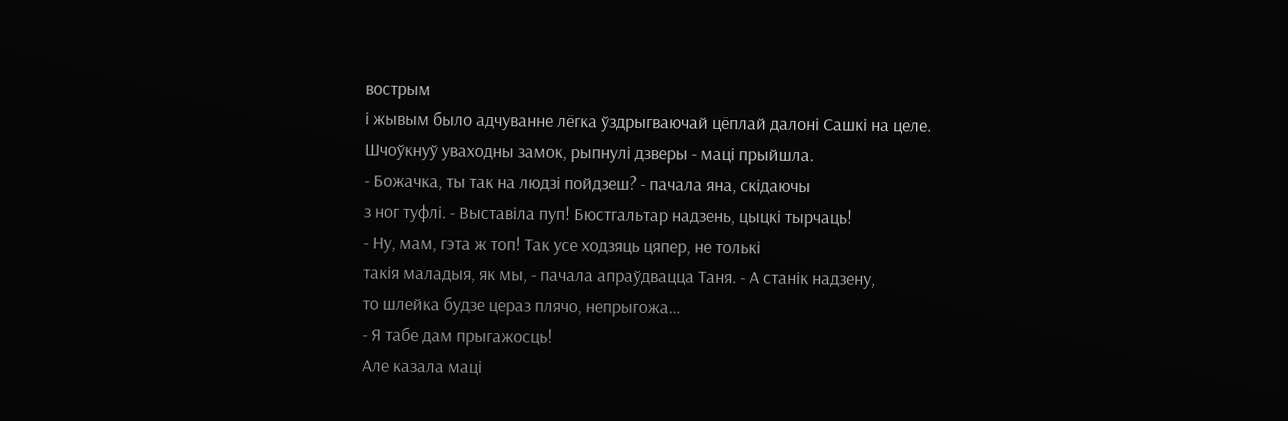вострым
і жывым было адчуванне лёгка ўздрыгваючай цёплай далоні Сашкі на целе.
Шчоўкнуў уваходны замок, рыпнулі дзверы - маці прыйшла.
- Божачка, ты так на людзі пойдзеш? - пачала яна, скідаючы
з ног туфлі. - Выставіла пуп! Бюстгальтар надзень, цыцкі тырчаць!
- Ну, мам, гэта ж топ! Так усе ходзяць цяпер, не толькі
такія маладыя, як мы, - пачала апраўдвацца Таня. - А станік надзену,
то шлейка будзе цераз плячо, непрыгожа…
- Я табе дам прыгажосць!
Але казала маці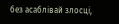без асаблівай злосці,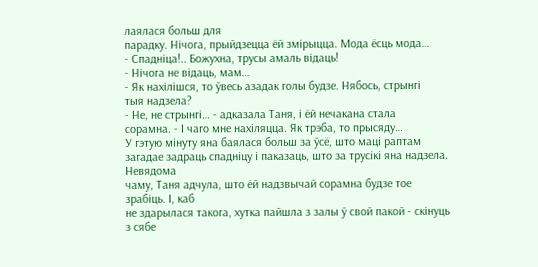лаялася больш для
парадку. Нічога, прыйдзецца ёй змірыцца. Мода ёсць мода…
- Спадніца!.. Божухна, трусы амаль відаць!
- Нічога не відаць, мам…
- Як нахілішся, то ўвесь азадак голы будзе. Нябось, стрынгі
тыя надзела?
- Не, не стрынгі… - адказала Таня, і ёй нечакана стала
сорамна. - І чаго мне нахіляцца. Як трэба, то прысяду…
У гэтую мінуту яна баялася больш за ўсё, што маці раптам
загадае задраць спадніцу і паказаць, што за трусікі яна надзела. Невядома
чаму, Таня адчула, што ёй надзвычай сорамна будзе тое зрабіць. І, каб
не здарылася такога, хутка пайшла з залы ў свой пакой - скінуць з сябе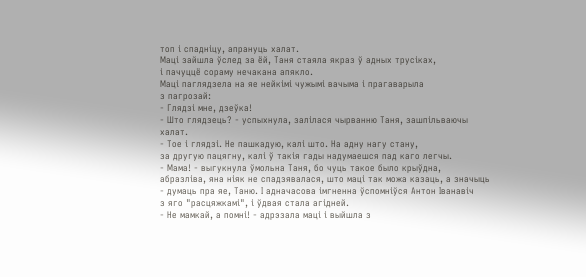топ і спадніцу, апрануць халат.
Маці зайшла ўслед за ёй, Таня стаяла якраз ў адных трусіках,
і пачуццё сораму нечакана апякло.
Маці паглядзела на яе нейкімі чужымі вачыма і прагаварыла
з пагрозай:
- Глядзі мне, дзеўка!
- Што глядзець? - успыхнула, залілася чырванню Таня, зашпільваючы
халат.
- Тое і глядзі. Не пашкадую, калі што. На адну нагу стану,
за другую пацягну, калі ў такія гады надумаешся пад каго легчы.
- Мама! - выгукнула ўмольна Таня, бо чуць такое было крыўдна,
абразліва, яна ніяк не спадзявалася, што маці так можа казаць, а значыць
- думаць пра яе, Таню. І адначасова імгненна ўспомніўся Антон Іванавіч
з яго "расцяжкамі", і ўдвая стала агідней.
- Не мамкай, а помні! - адрэзала маці і выйшла з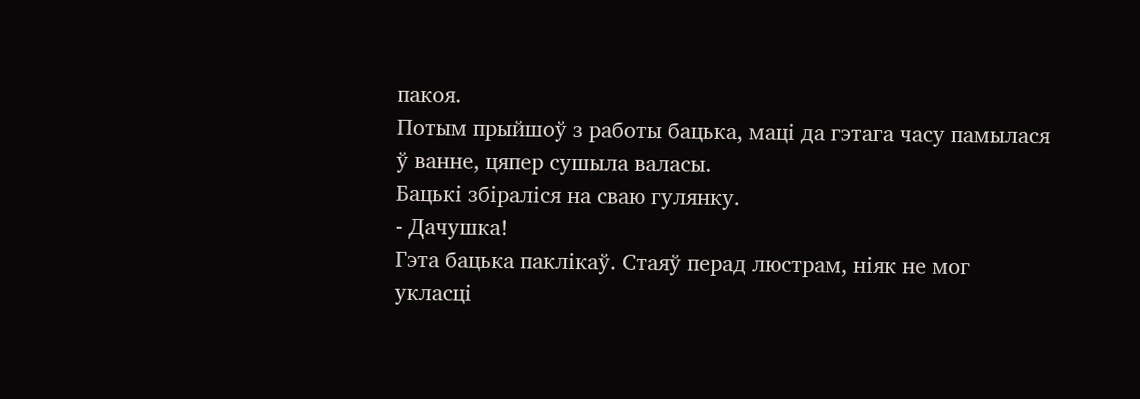пакоя.
Потым прыйшоў з работы бацька, маці да гэтага часу памылася
ў ванне, цяпер сушыла валасы.
Бацькі збіраліся на сваю гулянку.
- Дачушка!
Гэта бацька паклікаў. Стаяў перад люстрам, ніяк не мог
укласці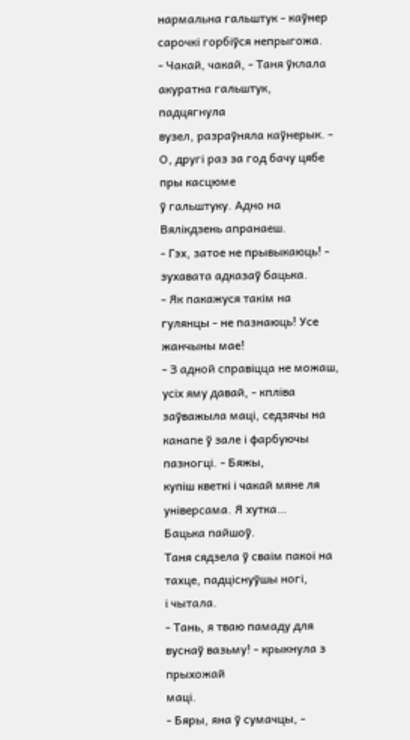нармальна гальштук - каўнер сарочкі горбіўся непрыгожа.
- Чакай, чакай, - Таня ўклала акуратна гальштук, падцягнула
вузел, разраўняла каўнерык. - О, другі раз за год бачу цябе пры касцюме
ў гальштуку. Адно на Вялікдзень апранаеш.
- Гэх, затое не прывыкаюць! - зухавата адказаў бацька.
- Як пакажуся такім на гулянцы - не пазнаюць! Усе жанчыны мае!
- З адной справіцца не можаш, усіх яму давай, - кпліва
заўважыла маці, седзячы на канапе ў зале і фарбуючы пазногці. - Бяжы,
купіш кветкі і чакай мяне ля універсама. Я хутка…
Бацька пайшоў.
Таня сядзела ў сваім пакоі на тахце, падціснуўшы ногі,
і чытала.
- Тань, я тваю памаду для вуснаў вазьму! - крыкнула з прыхожай
маці.
- Бяры, яна ў сумачцы, -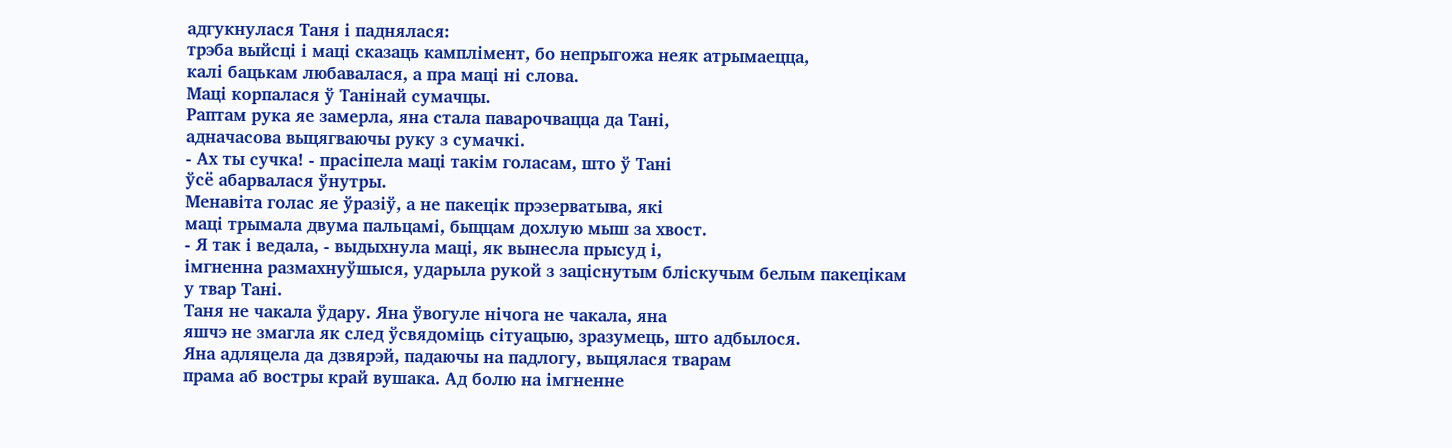адгукнулася Таня і паднялася:
трэба выйсці і маці сказаць камплімент, бо непрыгожа неяк атрымаецца,
калі бацькам любавалася, а пра маці ні слова.
Маці корпалася ў Танінай сумачцы.
Раптам рука яе замерла, яна стала паварочвацца да Тані,
адначасова выцягваючы руку з сумачкі.
- Ах ты сучка! - прасіпела маці такім голасам, што ў Тані
ўсё абарвалася ўнутры.
Менавіта голас яе ўразіў, а не пакецік прэзерватыва, які
маці трымала двума пальцамі, быццам дохлую мыш за хвост.
- Я так і ведала, - выдыхнула маці, як вынесла прысуд і,
імгненна размахнуўшыся, ударыла рукой з заціснутым бліскучым белым пакецікам
у твар Тані.
Таня не чакала ўдару. Яна ўвогуле нічога не чакала, яна
яшчэ не змагла як след ўсвядоміць сітуацыю, зразумець, што адбылося.
Яна адляцела да дзвярэй, падаючы на падлогу, выцялася тварам
прама аб востры край вушака. Ад болю на імгненне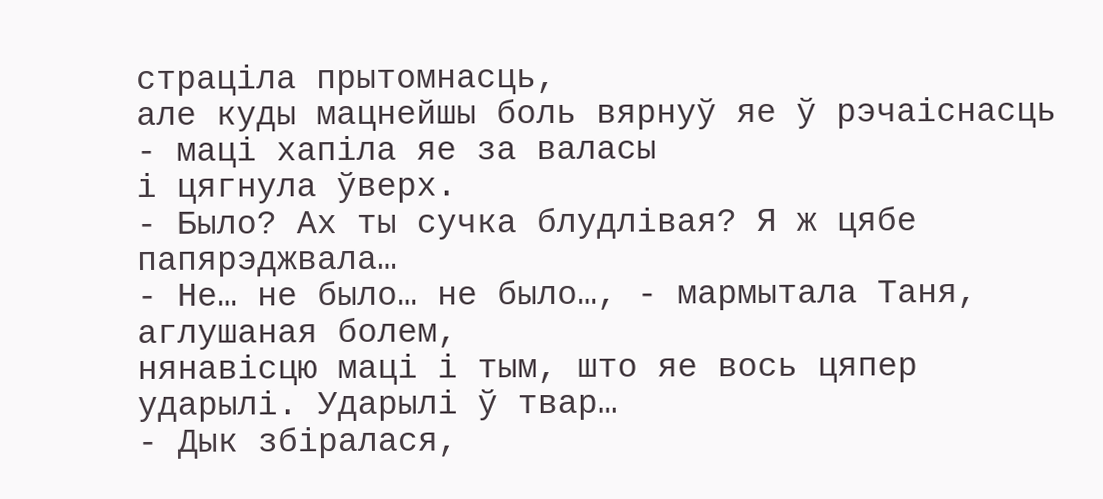страціла прытомнасць,
але куды мацнейшы боль вярнуў яе ў рэчаіснасць - маці хапіла яе за валасы
і цягнула ўверх.
- Было? Ах ты сучка блудлівая? Я ж цябе папярэджвала…
- Не… не было… не было…, - мармытала Таня, аглушаная болем,
нянавісцю маці і тым, што яе вось цяпер ударылі. Ударылі ў твар…
- Дык збіралася,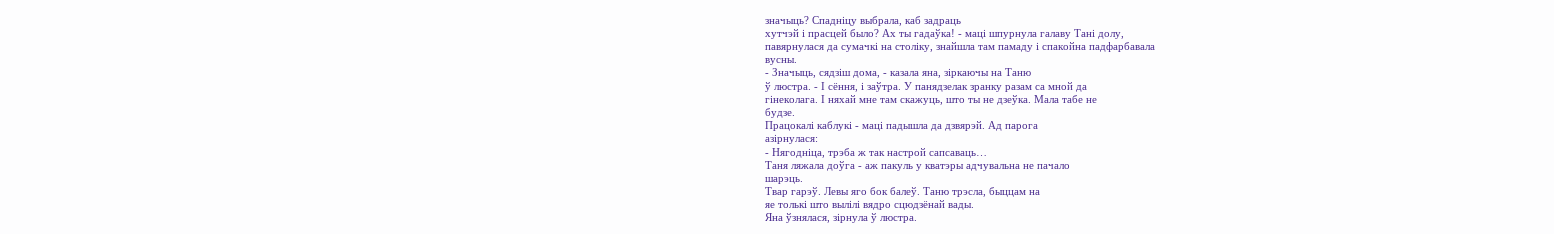значыць? Спадніцу выбрала, каб задраць
хутчэй і прасцей было? Ах ты гадаўка! - маці шпурнула галаву Тані долу,
павярнулася да сумачкі на століку, знайшла там памаду і спакойна падфарбавала
вусны.
- Значыць, сядзіш дома, - казала яна, зіркаючы на Таню
ў люстра. - І сёння, і заўтра. У панядзелак зранку разам са мной да
гінеколага. І няхай мне там скажуць, што ты не дзеўка. Мала табе не
будзе.
Працокалі каблукі - маці падышла да дзвярэй. Ад парога
азірнулася:
- Нягодніца, трэба ж так настрой сапсаваць…
Таня ляжала доўга - аж пакуль у кватэры адчувальна не пачало
шарэць.
Твар гарэў. Левы яго бок балеў. Таню трэсла, быццам на
яе толькі што вылілі вядро сцюдзёнай вады.
Яна ўзнялася, зірнула ў люстра.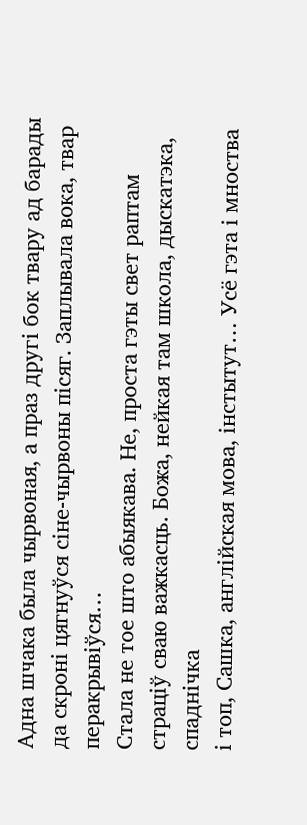Адна шчака была чырвоная, а праз другі бок твару ад барады
да скроні цягнуўся сіне-чырвоны пісяг. Заплывала вока, твар перакрывіўся…
Стала не тое што абыякава. Не, проста гэты свет раптам
страціў сваю важкасць. Божа, нейкая там школа, дыскатэка, спаднічка
і топ, Сашка, англійская мова, інстытут… Усё гэта і мноства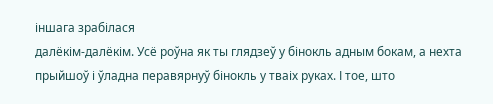іншага зрабілася
далёкім-далёкім. Усё роўна як ты глядзеў у бінокль адным бокам, а нехта
прыйшоў і ўладна перавярнуў бінокль у тваіх руках. І тое, што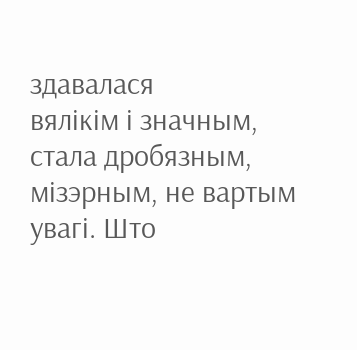здавалася
вялікім і значным, стала дробязным, мізэрным, не вартым увагі. Што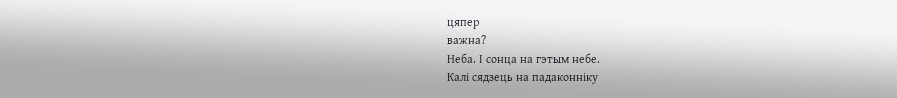цяпер
важна?
Неба. І сонца на гэтым небе.
Калі сядзець на падаконніку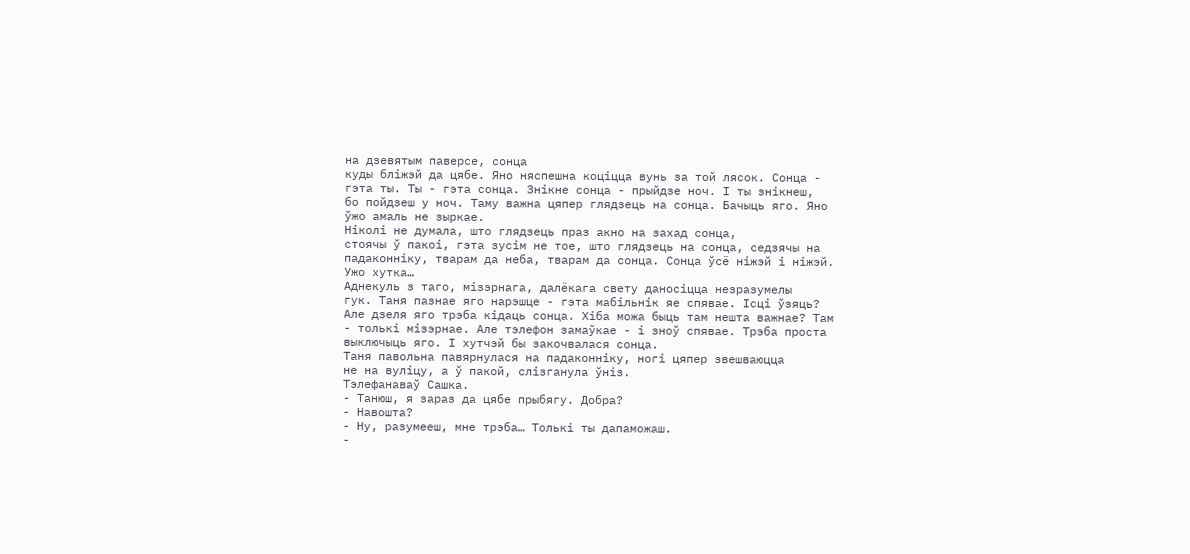на дзевятым паверсе, сонца
куды бліжэй да цябе. Яно няспешна коціцца вунь за той лясок. Сонца -
гэта ты. Ты - гэта сонца. Знікне сонца - прыйдзе ноч. І ты знікнеш,
бо пойдзеш у ноч. Таму важна цяпер глядзець на сонца. Бачыць яго. Яно
ўжо амаль не зыркае.
Ніколі не думала, што глядзець праз акно на захад сонца,
стоячы ў пакоі, гэта зусім не тое, што глядзець на сонца, седзячы на
падаконніку, тварам да неба, тварам да сонца. Сонца ўсё ніжэй і ніжэй.
Ужо хутка…
Аднекуль з таго, мізэрнага, далёкага свету даносіцца незразумелы
гук. Таня пазнае яго нарэшце - гэта мабільнік яе спявае. Ісці ўзяць?
Але дзеля яго трэба кідаць сонца. Хіба можа быць там нешта важнае? Там
- толькі мізэрнае. Але тэлефон замаўкае - і зноў спявае. Трэба проста
выключыць яго. І хутчэй бы закочвалася сонца.
Таня павольна павярнулася на падаконніку, ногі цяпер звешваюцца
не на вуліцу, а ў пакой, слізганула ўніз.
Тэлефанаваў Сашка.
- Танюш, я зараз да цябе прыбягу. Добра?
- Навошта?
- Ну, разумееш, мне трэба… Толькі ты дапаможаш.
-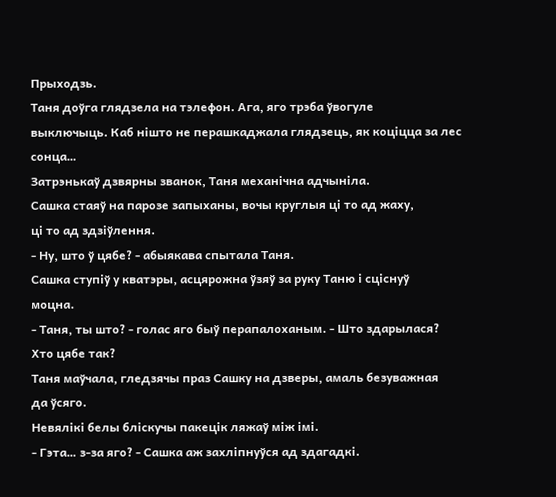Прыходзь.
Таня доўга глядзела на тэлефон. Ага, яго трэба ўвогуле
выключыць. Каб нішто не перашкаджала глядзець, як коціцца за лес сонца…
Затрэнькаў дзвярны званок, Таня механічна адчыніла.
Сашка стаяў на парозе запыханы, вочы круглыя ці то ад жаху,
ці то ад здзіўлення.
- Ну, што ў цябе? - абыякава спытала Таня.
Сашка ступіў у кватэры, асцярожна ўзяў за руку Таню і сціснуў
моцна.
- Таня, ты што? - голас яго быў перапалоханым. - Што здарылася?
Хто цябе так?
Таня маўчала, гледзячы праз Сашку на дзверы, амаль безуважная
да ўсяго.
Невялікі белы бліскучы пакецік ляжаў між імі.
- Гэта… з-за яго? - Сашка аж захліпнуўся ад здагадкі.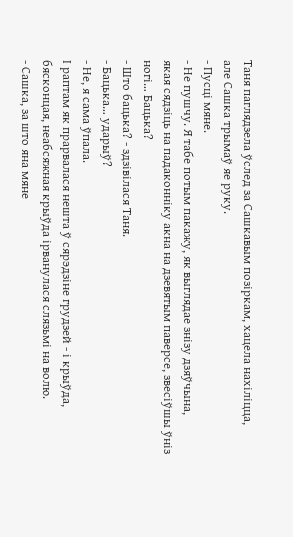Таня паглядзела ўслед за Сашкавым позіркам, хацела нахіліцца,
але Сашка трымаў яе руку.
- Пусці мяне.
- Не пушчу. Я табе потым пакажу, як выглядае знізу дзяўчына,
якая сядзіць на падаконніку акна на дзевятым паверсе, звесіўшы ўніз
ногі… Бацька?
- Што бацька? - здзівілася Таня.
- Бацька… ударыў?
- Не, я сама ўпала.
І раптам як прарвалася нешта ў сярэдзіне грудзей - і крыўда,
бясконцая, неабсяжная крыўда ірванулася слязьмі на волю.
- Сашка, за што яна мяне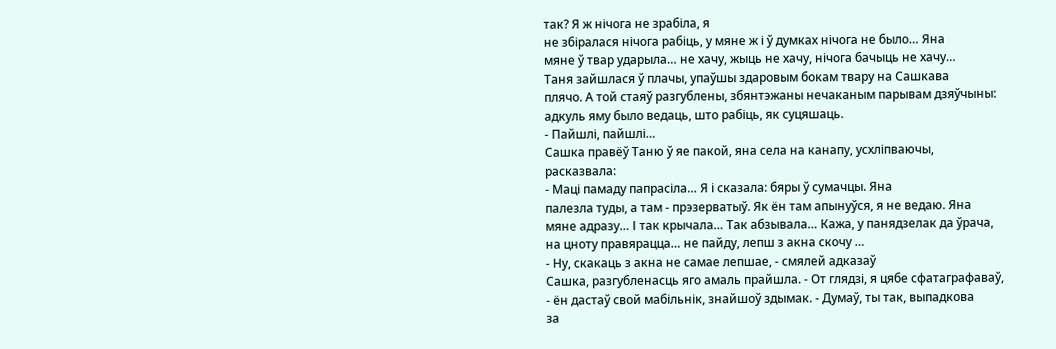так? Я ж нічога не зрабіла, я
не збіралася нічога рабіць, у мяне ж і ў думках нічога не было… Яна
мяне ў твар ударыла… не хачу, жыць не хачу, нічога бачыць не хачу…
Таня зайшлася ў плачы, упаўшы здаровым бокам твару на Сашкава
плячо. А той стаяў разгублены, збянтэжаны нечаканым парывам дзяўчыны:
адкуль яму было ведаць, што рабіць, як суцяшаць.
- Пайшлі, пайшлі…
Сашка правёў Таню ў яе пакой, яна села на канапу, усхліпваючы,
расказвала:
- Маці памаду папрасіла… Я і сказала: бяры ў сумачцы. Яна
палезла туды, а там - прэзерватыў. Як ён там апынуўся, я не ведаю. Яна
мяне адразу… І так крычала… Так абзывала… Кажа, у панядзелак да ўрача,
на цноту правярацца… не пайду, лепш з акна скочу …
- Ну, скакаць з акна не самае лепшае, - смялей адказаў
Сашка, разгубленасць яго амаль прайшла. - От глядзі, я цябе сфатаграфаваў,
- ён дастаў свой мабільнік, знайшоў здымак. - Думаў, ты так, выпадкова
за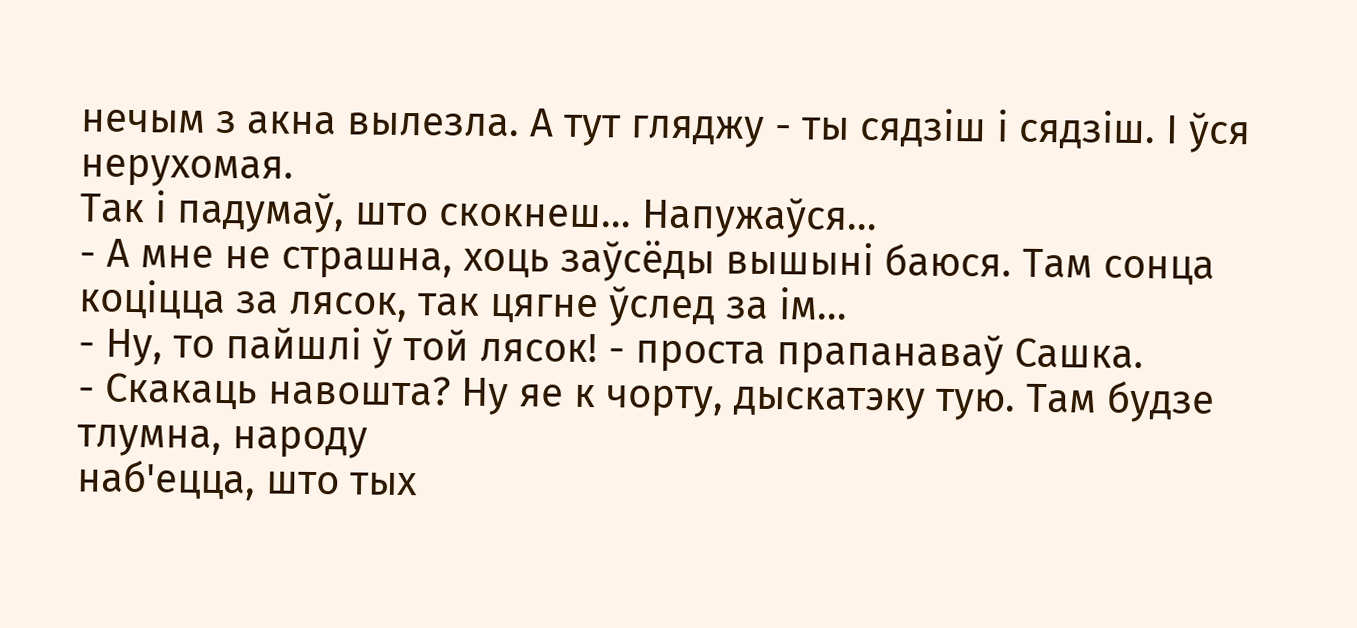нечым з акна вылезла. А тут гляджу - ты сядзіш і сядзіш. І ўся нерухомая.
Так і падумаў, што скокнеш… Напужаўся…
- А мне не страшна, хоць заўсёды вышыні баюся. Там сонца
коціцца за лясок, так цягне ўслед за ім…
- Ну, то пайшлі ў той лясок! - проста прапанаваў Сашка.
- Скакаць навошта? Ну яе к чорту, дыскатэку тую. Там будзе тлумна, народу
наб'ецца, што тых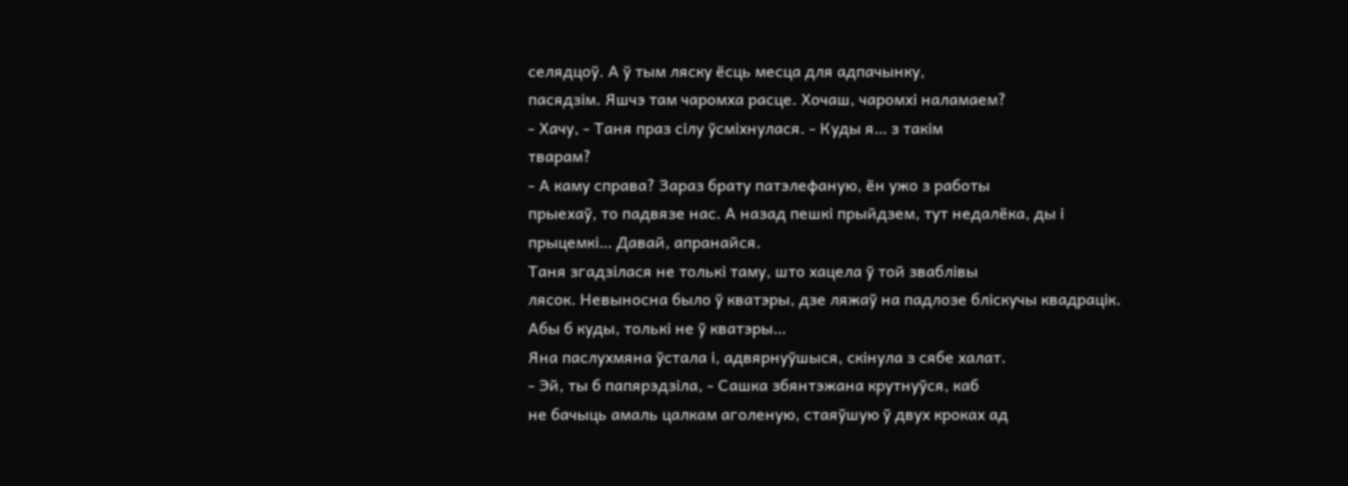селядцоў. А ў тым ляску ёсць месца для адпачынку,
пасядзім. Яшчэ там чаромха расце. Хочаш, чаромхі наламаем?
- Хачу, - Таня праз сілу ўсміхнулася. - Куды я… з такім
тварам?
- А каму справа? Зараз брату патэлефаную, ён ужо з работы
прыехаў, то падвязе нас. А назад пешкі прыйдзем, тут недалёка, ды і
прыцемкі… Давай, апранайся.
Таня згадзілася не толькі таму, што хацела ў той зваблівы
лясок. Невыносна было ў кватэры, дзе ляжаў на падлозе бліскучы квадрацік.
Абы б куды, толькі не ў кватэры…
Яна паслухмяна ўстала і, адвярнуўшыся, скінула з сябе халат.
- Эй, ты б папярэдзіла, - Сашка збянтэжана крутнуўся, каб
не бачыць амаль цалкам аголеную, стаяўшую ў двух кроках ад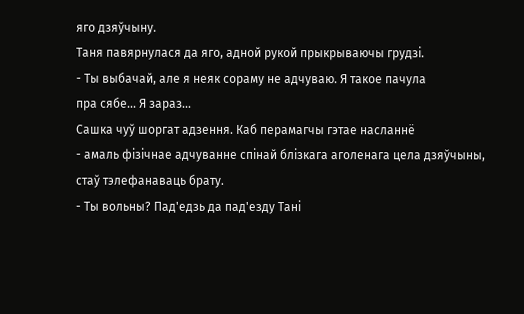яго дзяўчыну.
Таня павярнулася да яго, адной рукой прыкрываючы грудзі.
- Ты выбачай, але я неяк сораму не адчуваю. Я такое пачула
пра сябе... Я зараз…
Сашка чуў шоргат адзення. Каб перамагчы гэтае насланнё
- амаль фізічнае адчуванне спінай блізкага аголенага цела дзяўчыны,
стаў тэлефанаваць брату.
- Ты вольны? Пад'едзь да пад'езду Тані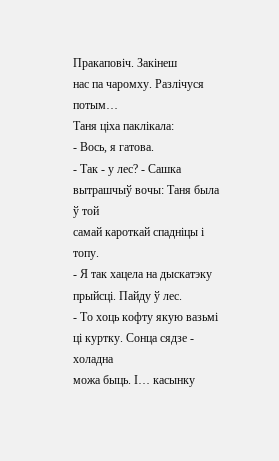Пракаповіч. Закінеш
нас па чаромху. Разлічуся потым…
Таня ціха паклікала:
- Вось, я гатова.
- Так - у лес? - Сашка вытрашчыў вочы: Таня была ў той
самай кароткай спадніцы і топу.
- Я так хацела на дыскатэку прыйсці. Пайду ў лес.
- То хоць кофту якую вазьмі ці куртку. Сонца сядзе - холадна
можа быць. І… касынку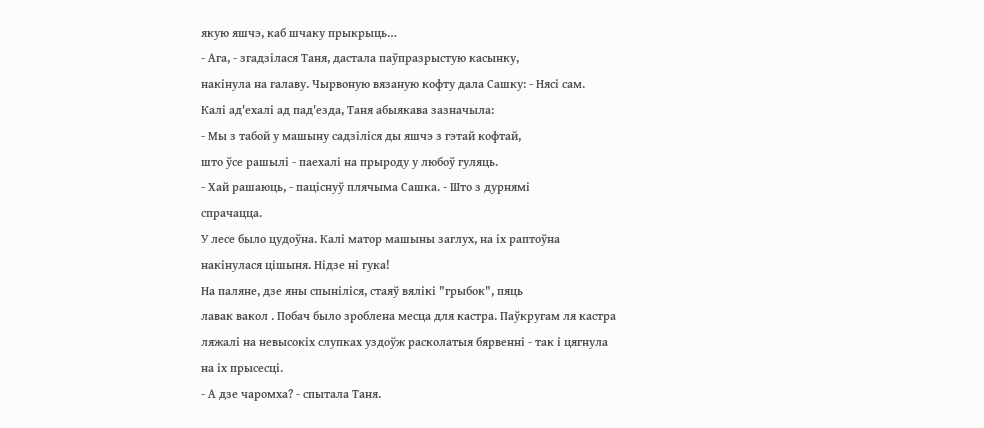якую яшчэ, каб шчаку прыкрыць…
- Ага, - згадзілася Таня, дастала паўпразрыстую касынку,
накінула на галаву. Чырвоную вязаную кофту дала Сашку: - Нясі сам.
Калі ад'ехалі ад пад'езда, Таня абыякава зазначыла:
- Мы з табой у машыну садзіліся ды яшчэ з гэтай кофтай,
што ўсе рашылі - паехалі на прыроду у любоў гуляць.
- Хай рашаюць, - паціснуў плячыма Сашка. - Што з дурнямі
спрачацца.
У лесе было цудоўна. Калі матор машыны заглух, на іх раптоўна
накінулася цішыня. Нідзе ні гука!
На паляне, дзе яны спыніліся, стаяў вялікі "грыбок", пяць
лавак вакол . Побач было зроблена месца для кастра. Паўкругам ля кастра
ляжалі на невысокіх слупках уздоўж расколатыя бярвенні - так і цягнула
на іх прысесці.
- А дзе чаромха? - спытала Таня.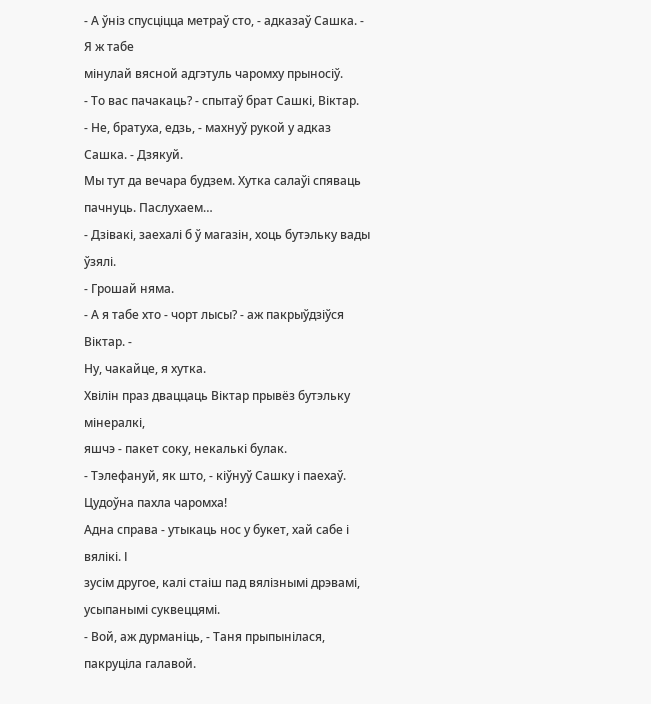- А ўніз спусціцца метраў сто, - адказаў Сашка. - Я ж табе
мінулай вясной адгэтуль чаромху прыносіў.
- То вас пачакаць? - спытаў брат Сашкі, Віктар.
- Не, братуха, едзь, - махнуў рукой у адказ Сашка. - Дзякуй.
Мы тут да вечара будзем. Хутка салаўі спяваць пачнуць. Паслухаем…
- Дзівакі, заехалі б ў магазін, хоць бутэльку вады ўзялі.
- Грошай няма.
- А я табе хто - чорт лысы? - аж пакрыўдзіўся Віктар. -
Ну, чакайце, я хутка.
Хвілін праз дваццаць Віктар прывёз бутэльку мінералкі,
яшчэ - пакет соку, некалькі булак.
- Тэлефануй, як што, - кіўнуў Сашку і паехаў.
Цудоўна пахла чаромха!
Адна справа - утыкаць нос у букет, хай сабе і вялікі. І
зусім другое, калі стаіш пад вялізнымі дрэвамі, усыпанымі суквеццямі.
- Вой, аж дурманіць, - Таня прыпынілася, пакруціла галавой.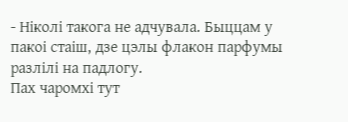- Ніколі такога не адчувала. Быццам у пакоі стаіш, дзе цэлы флакон парфумы
разлілі на падлогу.
Пах чаромхі тут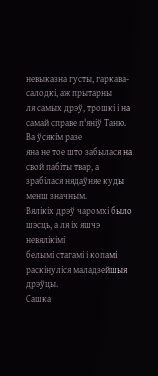невыказна густы, гаркава-салодкі, аж прытарны
ля самых дрэў, трошкі і на самай справе п'яніў Таню. Ва ўсякім разе
яна не тое што забылася на свой пабіты твар, а зрабілася нядаўняе куды
менш значным.
Вялікіх дрэў чаромхі было шэсць, а ля іх яшчэ невялікімі
белымі стагамі і копамі раскінуліся маладзейшыя дрэўцы.
Сашка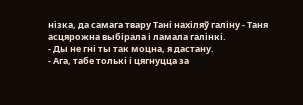нізка, да самага твару Тані нахіляў галіну - Таня
асцярожна выбірала і ламала галінкі.
- Ды не гні ты так моцна, я дастану.
- Ага, табе толькі і цягнуцца за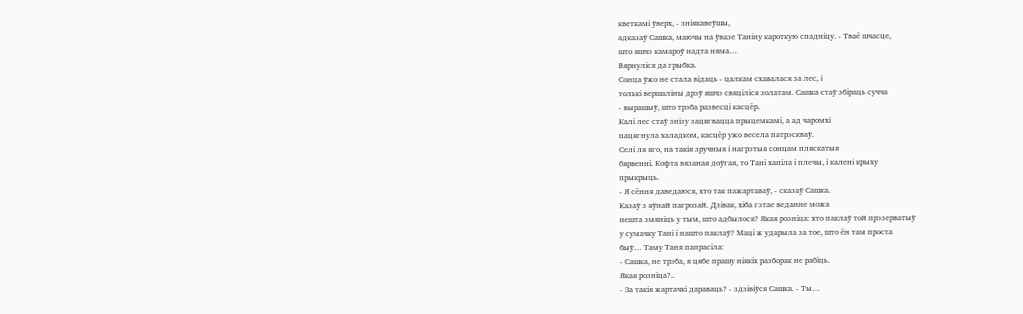кветкамі ўверх, - зніякавеўшы,
адказаў Сашка, маючы на ўвазе Таніну кароткую спадніцу. - Тваё шчасце,
што яшчэ камароў надта няма…
Вярнуліся да грыбка.
Сонца ўжо не стала відаць - цалкам схавалася за лес, і
толькі вершаліны дрэў яшчэ свяціліся золатам. Сашка стаў збіраць сучча
- вырашыў, што трэба развесці касцёр.
Калі лес стаў знізу зацягвацца прыцемкамі, а ад чаромхі
пацягнула халадком, касцёр ужо весела патрэскваў.
Селі ля яго, на такія зручныя і нагрэтыя сонцам пляскатыя
бярвенні. Кофта вязаная доўгая, то Тані хапіла і плечы, і калені крыху
прыкрыць.
- Я сёння даведаюся, хто так пажартаваў, - сказаў Сашка.
Казаў з яўнай пагрозай. Дзівак, хіба гэтае веданне можа
нешта змяніць у тым, што адбылося? Якая розніца: хто паклаў той прэзерватыў
у сумачку Тані і нашто паклаў? Маці ж ударыла за тое, што ён там проста
быў… Таму Таня папрасіла:
- Сашка, не трэба, я цябе прашу ніякіх разборак не рабіць.
Якая розніца?..
- За такія жартачкі дараваць? - здзівіўся Сашка. - Ты…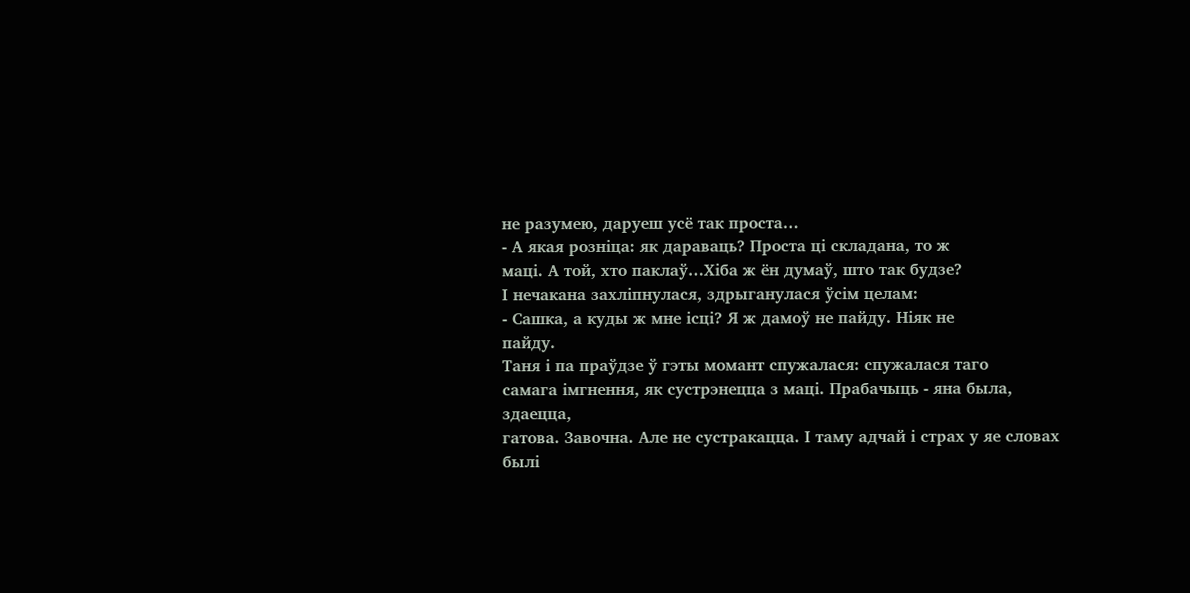не разумею, даруеш усё так проста…
- А якая розніца: як дараваць? Проста ці складана, то ж
маці. А той, хто паклаў…Хіба ж ён думаў, што так будзе?
І нечакана захліпнулася, здрыганулася ўсім целам:
- Сашка, а куды ж мне ісці? Я ж дамоў не пайду. Ніяк не
пайду.
Таня і па праўдзе ў гэты момант спужалася: спужалася таго
самага імгнення, як сустрэнецца з маці. Прабачыць - яна была, здаецца,
гатова. Завочна. Але не сустракацца. І таму адчай і страх у яе словах
былі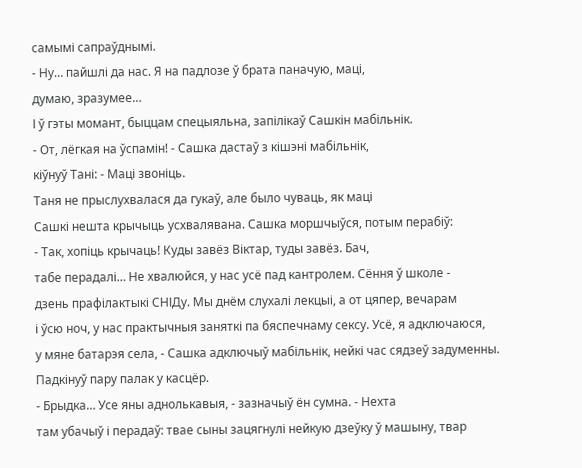самымі сапраўднымі.
- Ну… пайшлі да нас. Я на падлозе ў брата паначую, маці,
думаю, зразумее…
І ў гэты момант, быццам спецыяльна, запілікаў Сашкін мабільнік.
- От, лёгкая на ўспамін! - Сашка дастаў з кішэні мабільнік,
кіўнуў Тані: - Маці звоніць.
Таня не прыслухвалася да гукаў, але было чуваць, як маці
Сашкі нешта крычыць усхвалявана. Сашка моршчыўся, потым перабіў:
- Так, хопіць крычаць! Куды завёз Віктар, туды завёз. Бач,
табе перадалі… Не хвалюйся, у нас усё пад кантролем. Сёння ў школе -
дзень прафілактыкі СНІДу. Мы днём слухалі лекцыі, а от цяпер, вечарам
і ўсю ноч, у нас практычныя заняткі па бяспечнаму сексу. Усё, я адключаюся,
у мяне батарэя села, - Сашка адключыў мабільнік, нейкі час сядзеў задуменны.
Падкінуў пару палак у касцёр.
- Брыдка… Усе яны аднолькавыя, - зазначыў ён сумна. - Нехта
там убачыў і перадаў: твае сыны зацягнулі нейкую дзеўку ў машыну, твар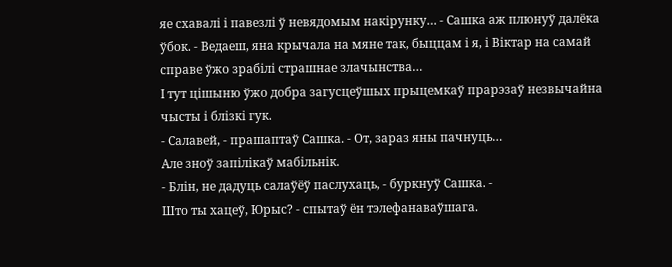яе схавалі і павезлі ў невядомым накірунку… - Сашка аж плюнуў далёка
ўбок. - Ведаеш, яна крычала на мяне так, быццам і я, і Віктар на самай
справе ўжо зрабілі страшнае злачынства…
І тут цішыню ўжо добра загусцеўшых прыцемкаў прарэзаў незвычайна
чысты і блізкі гук.
- Салавей, - прашаптаў Сашка. - От, зараз яны пачнуць…
Але зноў запілікаў мабільнік.
- Блін, не дадуць салаўёў паслухаць, - буркнуў Сашка. -
Што ты хацеў, Юрыс? - спытаў ён тэлефанаваўшага.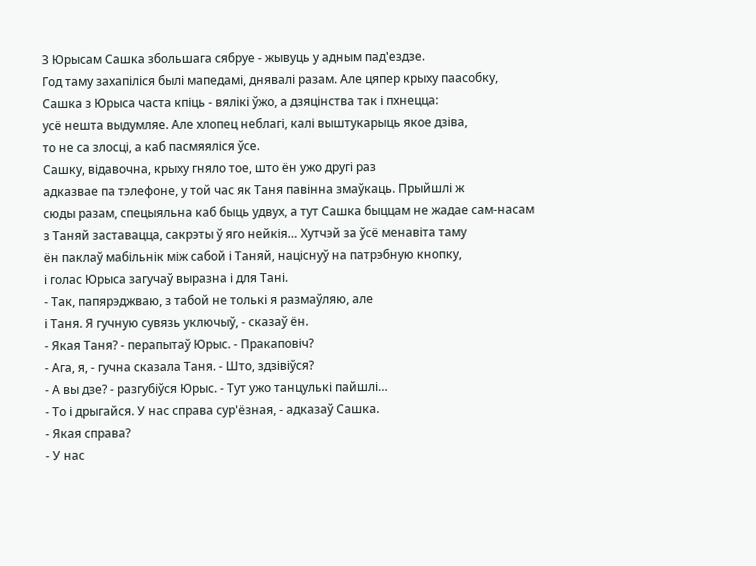З Юрысам Сашка збольшага сябруе - жывуць у адным пад'ездзе.
Год таму захапіліся былі мапедамі, днявалі разам. Але цяпер крыху паасобку,
Сашка з Юрыса часта кпіць - вялікі ўжо, а дзяцінства так і пхнецца:
усё нешта выдумляе. Але хлопец неблагі, калі выштукарыць якое дзіва,
то не са злосці, а каб пасмяяліся ўсе.
Сашку, відавочна, крыху гняло тое, што ён ужо другі раз
адказвае па тэлефоне, у той час як Таня павінна змаўкаць. Прыйшлі ж
сюды разам, спецыяльна каб быць удвух, а тут Сашка быццам не жадае сам-насам
з Таняй заставацца, сакрэты ў яго нейкія… Хутчэй за ўсё менавіта таму
ён паклаў мабільнік між сабой і Таняй, націснуў на патрэбную кнопку,
і голас Юрыса загучаў выразна і для Тані.
- Так, папярэджваю, з табой не толькі я размаўляю, але
і Таня. Я гучную сувязь уключыў, - сказаў ён.
- Якая Таня? - перапытаў Юрыс. - Пракаповіч?
- Ага, я, - гучна сказала Таня. - Што, здзівіўся?
- А вы дзе? - разгубіўся Юрыс. - Тут ужо танцулькі пайшлі…
- То і дрыгайся. У нас справа сур'ёзная, - адказаў Сашка.
- Якая справа?
- У нас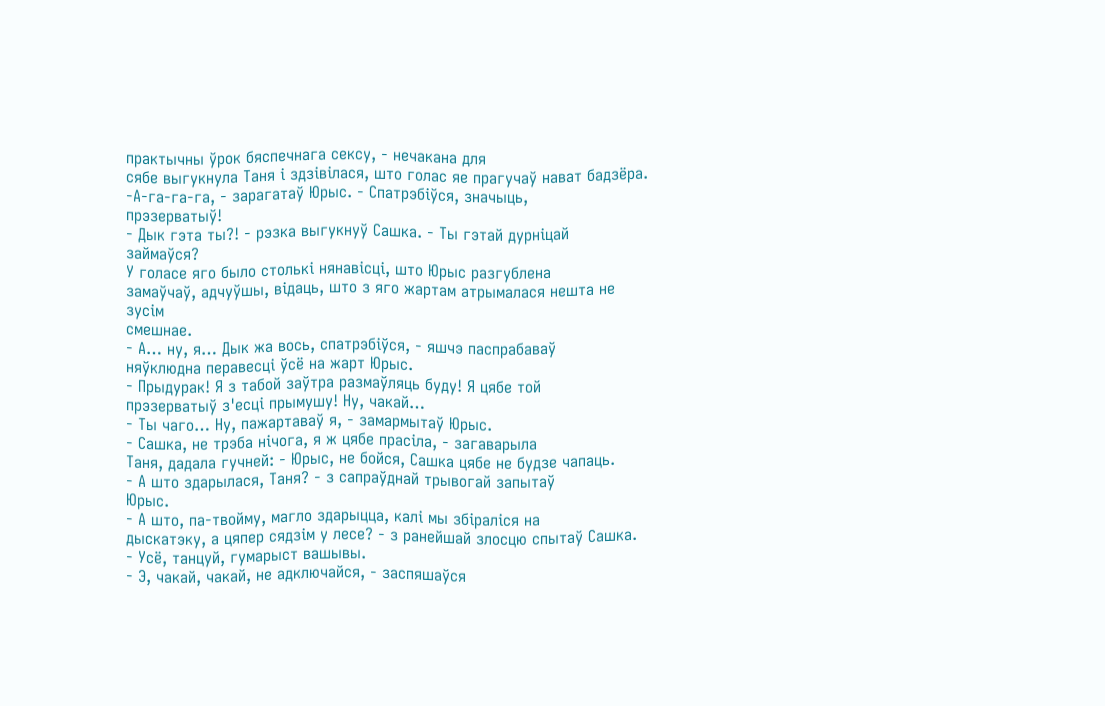практычны ўрок бяспечнага сексу, - нечакана для
сябе выгукнула Таня і здзівілася, што голас яе прагучаў нават бадзёра.
-А-га-га-га, - зарагатаў Юрыс. - Спатрэбіўся, значыць,
прэзерватыў!
- Дык гэта ты?! - рэзка выгукнуў Сашка. - Ты гэтай дурніцай
займаўся?
У голасе яго было столькі нянавісці, што Юрыс разгублена
замаўчаў, адчуўшы, відаць, што з яго жартам атрымалася нешта не зусім
смешнае.
- А… ну, я… Дык жа вось, спатрэбіўся, - яшчэ паспрабаваў
няўклюдна перавесці ўсё на жарт Юрыс.
- Прыдурак! Я з табой заўтра размаўляць буду! Я цябе той
прэзерватыў з'есці прымушу! Ну, чакай…
- Ты чаго… Ну, пажартаваў я, - замармытаў Юрыс.
- Сашка, не трэба нічога, я ж цябе прасіла, - загаварыла
Таня, дадала гучней: - Юрыс, не бойся, Сашка цябе не будзе чапаць.
- А што здарылася, Таня? - з сапраўднай трывогай запытаў
Юрыс.
- А што, па-твойму, магло здарыцца, калі мы збіраліся на
дыскатэку, а цяпер сядзім у лесе? - з ранейшай злосцю спытаў Сашка.
- Усё, танцуй, гумарыст вашывы.
- Э, чакай, чакай, не адключайся, - заспяшаўся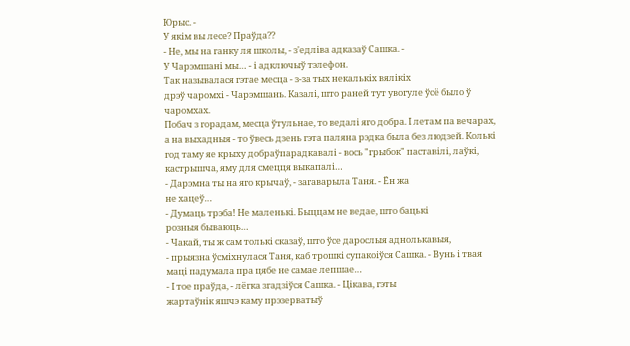Юрыс. -
У якім вы лесе? Праўда??
- Не, мы на ганку ля школы, - з'едліва адказаў Сашка. -
У Чарэмшані мы… - і адключыў тэлефон.
Так называлася гэтае месца - з-за тых некалькіх вялікіх
дрэў чаромхі - Чарэмшань. Казалі, што раней тут увогуле ўсё было ў чаромхах.
Побач з горадам, месца ўтульнае, то ведалі яго добра. І летам па вечарах,
а на выхадныя - то ўвесь дзень гэта паляна рэдка была без людзей. Колькі
год таму яе крыху добраўпарадкавалі - вось "грыбок" паставілі, лаўкі,
кастрышча, яму для смецця выкапалі…
- Дарэмна ты на яго крычаў, - загаварыла Таня. - Ён жа
не хацеў…
- Думаць трэба! Не маленькі. Быццам не ведае, што бацькі
розныя бываюць…
- Чакай, ты ж сам толькі сказаў, што ўсе дарослыя аднолькавыя,
- прыязна ўсміхнулася Таня, каб трошкі супакоіўся Сашка. - Вунь і твая
маці падумала пра цябе не самае лепшае…
- І тое праўда, - лёгка згадзіўся Сашка. - Цікава, гэты
жартаўнік яшчэ каму прэзерватыў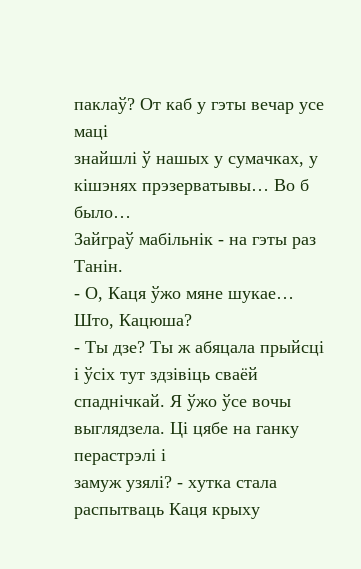паклаў? От каб у гэты вечар усе маці
знайшлі ў нашых у сумачках, у кішэнях прэзерватывы… Во б было…
Зайграў мабільнік - на гэты раз Танін.
- О, Каця ўжо мяне шукае… Што, Кацюша?
- Ты дзе? Ты ж абяцала прыйсці і ўсіх тут здзівіць сваёй
спаднічкай. Я ўжо ўсе вочы выглядзела. Ці цябе на ганку перастрэлі і
замуж узялі? - хутка стала распытваць Каця крыху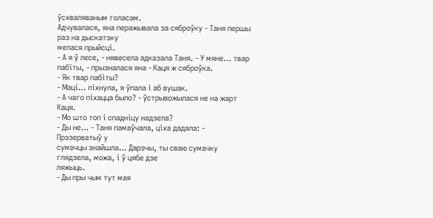ўсхваляваным голасам.
Адчувалася, яна перажывала за сяброўку - Таня першы раз на дыскатэку
мелася прыйсці.
- А я ў лесе, - нявесела адказала Таня. - У мяне… твар
пабіты, - прызналася яна - Каця ж сяброўка.
- Як твар пабіты?
- Маці… піхнула, я ўпала і аб вушак.
- А чаго піхацца было? - ўстрывожылася не на жарт Каця.
- Мо што топ і спадніцу надзела?
- Ды не… - Таня памаўчала, ціха дадала: - Прэзерватыў у
сумачцы знайшла… Дарэчы, ты сваю сумачку глядзела, можа, і ў цябе дзе
ляжыць.
- Ды пры чым тут мая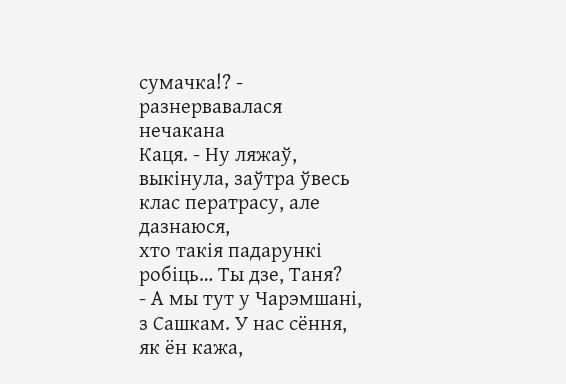сумачка!? - разнервавалася нечакана
Каця. - Ну ляжаў, выкінула, заўтра ўвесь клас ператрасу, але дазнаюся,
хто такія падарункі робіць… Ты дзе, Таня?
- А мы тут у Чарэмшані, з Сашкам. У нас сёння, як ён кажа,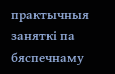практычныя заняткі па бяспечнаму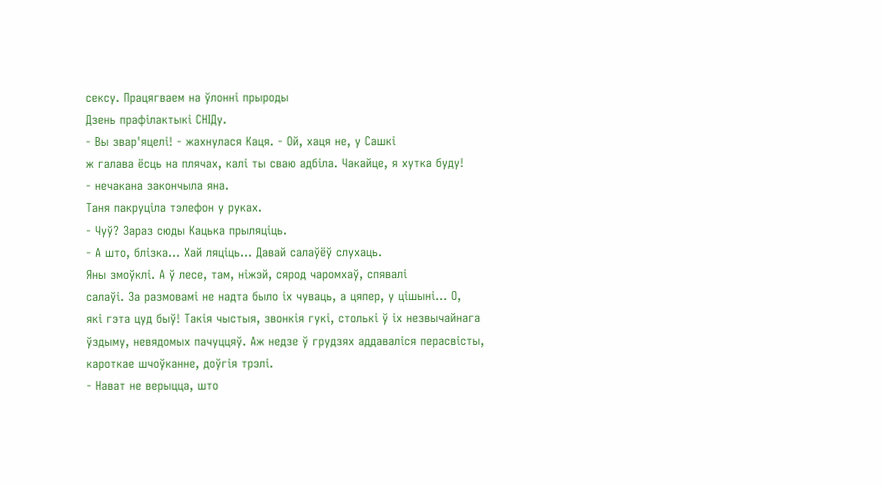сексу. Працягваем на ўлонні прыроды
Дзень прафілактыкі СНІДу.
- Вы звар'яцелі! - жахнулася Каця. - Ой, хаця не, у Сашкі
ж галава ёсць на плячах, калі ты сваю адбіла. Чакайце, я хутка буду!
- нечакана закончыла яна.
Таня пакруціла тэлефон у руках.
- Чуў? Зараз сюды Кацька прыляціць.
- А што, блізка… Хай ляціць… Давай салаўёў слухаць.
Яны змоўклі. А ў лесе, там, ніжэй, сярод чаромхаў, спявалі
салаўі. За размовамі не надта было іх чуваць, а цяпер, у цішыні… О,
які гэта цуд быў! Такія чыстыя, звонкія гукі, столькі ў іх незвычайнага
ўздыму, невядомых пачуццяў. Аж недзе ў грудзях аддаваліся перасвісты,
кароткае шчоўканне, доўгія трэлі.
- Нават не верыцца, што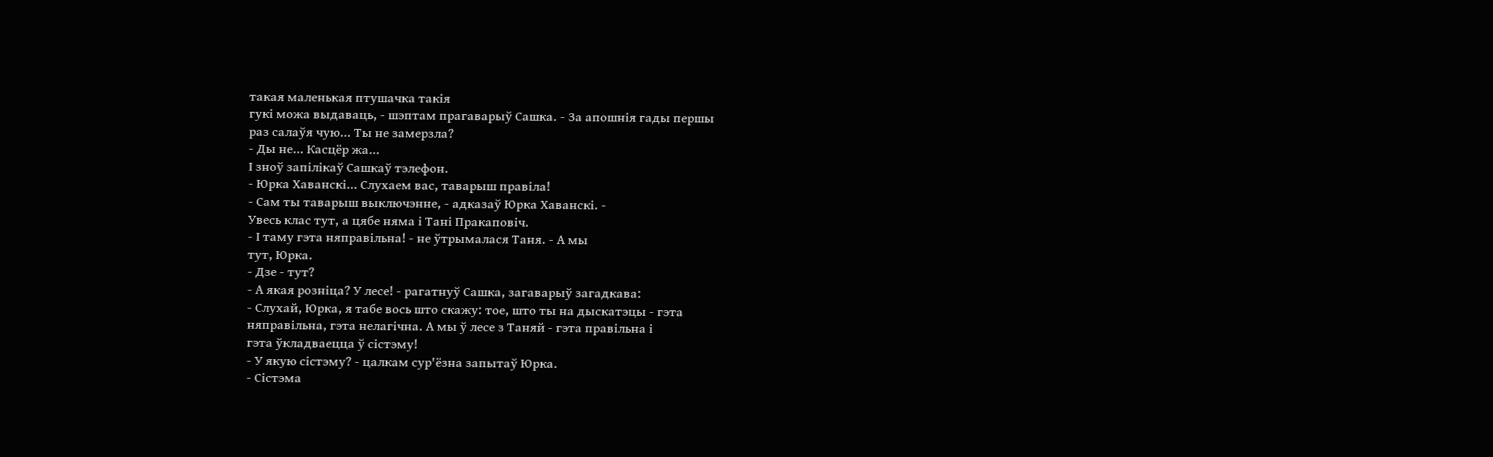такая маленькая птушачка такія
гукі можа выдаваць, - шэптам прагаварыў Сашка. - За апошнія гады першы
раз салаўя чую… Ты не замерзла?
- Ды не… Касцёр жа…
І зноў запілікаў Сашкаў тэлефон.
- Юрка Хаванскі… Слухаем вас, таварыш правіла!
- Сам ты таварыш выключэнне, - адказаў Юрка Хаванскі. -
Увесь клас тут, а цябе няма і Тані Пракаповіч.
- І таму гэта няправільна! - не ўтрымалася Таня. - А мы
тут, Юрка.
- Дзе - тут?
- А якая розніца? У лесе! - рагатнуў Сашка, загаварыў загадкава:
- Слухай, Юрка, я табе вось што скажу: тое, што ты на дыскатэцы - гэта
няправільна, гэта нелагічна. А мы ў лесе з Таняй - гэта правільна і
гэта ўкладваецца ў сістэму!
- У якую сістэму? - цалкам сур'ёзна запытаў Юрка.
- Сістэма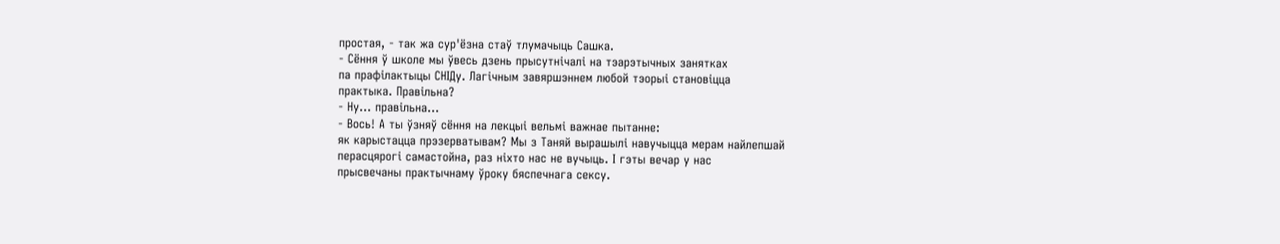простая, - так жа сур'ёзна стаў тлумачыць Сашка.
- Сёння ў школе мы ўвесь дзень прысутнічалі на тэарэтычных занятках
па прафілактыцы СНІДу. Лагічным завяршэннем любой тэорыі становіцца
практыка. Правільна?
- Ну… правільна…
- Вось! А ты ўзняў сёння на лекцыі вельмі важнае пытанне:
як карыстацца прэзерватывам? Мы з Таняй вырашылі навучыцца мерам найлепшай
перасцярогі самастойна, раз ніхто нас не вучыць. І гэты вечар у нас
прысвечаны практычнаму ўроку бяспечнага сексу.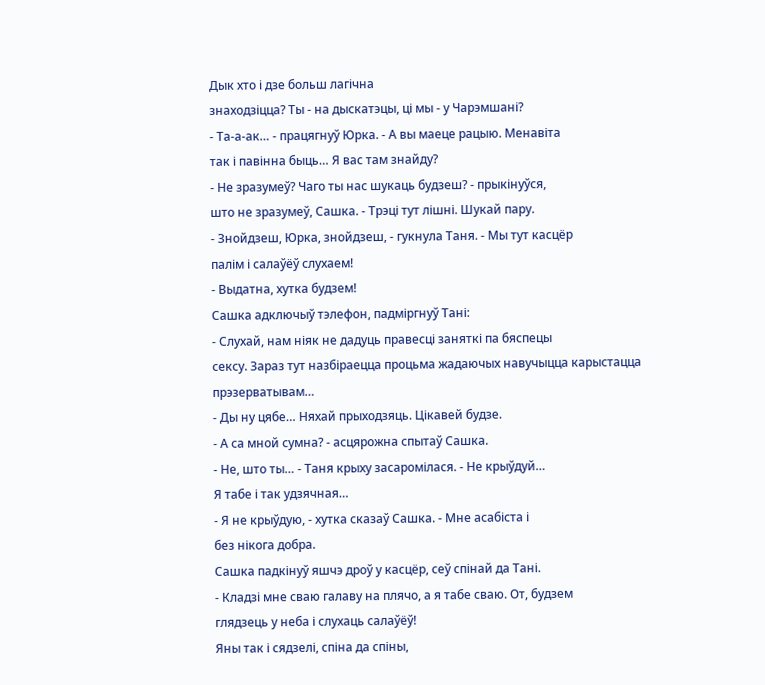Дык хто і дзе больш лагічна
знаходзіцца? Ты - на дыскатэцы, ці мы - у Чарэмшані?
- Та-а-ак… - працягнуў Юрка. - А вы маеце рацыю. Менавіта
так і павінна быць… Я вас там знайду?
- Не зразумеў? Чаго ты нас шукаць будзеш? - прыкінуўся,
што не зразумеў, Сашка. - Трэці тут лішні. Шукай пару.
- Знойдзеш, Юрка, знойдзеш, - гукнула Таня. - Мы тут касцёр
палім і салаўёў слухаем!
- Выдатна, хутка будзем!
Сашка адключыў тэлефон, падміргнуў Тані:
- Слухай, нам ніяк не дадуць правесці заняткі па бяспецы
сексу. Зараз тут назбіраецца процьма жадаючых навучыцца карыстацца прэзерватывам…
- Ды ну цябе… Няхай прыходзяць. Цікавей будзе.
- А са мной сумна? - асцярожна спытаў Сашка.
- Не, што ты… - Таня крыху засаромілася. - Не крыўдуй…
Я табе і так удзячная…
- Я не крыўдую, - хутка сказаў Сашка. - Мне асабіста і
без нікога добра.
Сашка падкінуў яшчэ дроў у касцёр, сеў спінай да Тані.
- Кладзі мне сваю галаву на плячо, а я табе сваю. От, будзем
глядзець у неба і слухаць салаўёў!
Яны так і сядзелі, спіна да спіны,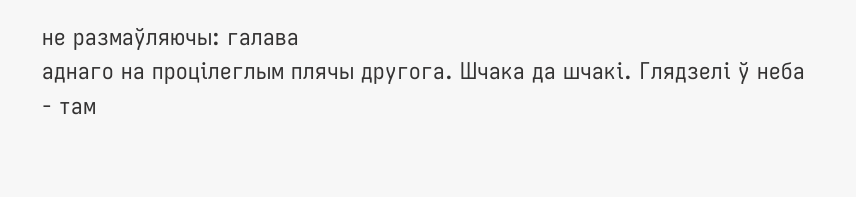не размаўляючы: галава
аднаго на процілеглым плячы другога. Шчака да шчакі. Глядзелі ў неба
- там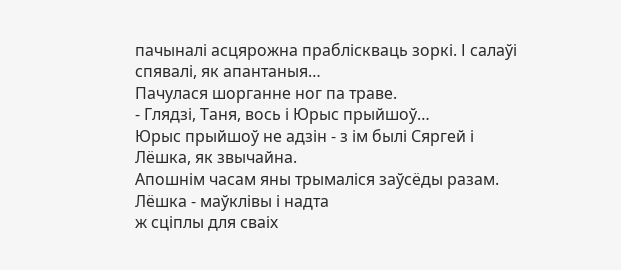пачыналі асцярожна прабліскваць зоркі. І салаўі спявалі, як апантаныя…
Пачулася шорганне ног па траве.
- Глядзі, Таня, вось і Юрыс прыйшоў…
Юрыс прыйшоў не адзін - з ім былі Сяргей і Лёшка, як звычайна.
Апошнім часам яны трымаліся заўсёды разам. Лёшка - маўклівы і надта
ж сціплы для сваіх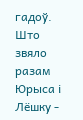гадоў. Што звяло разам Юрыса і Лёшку -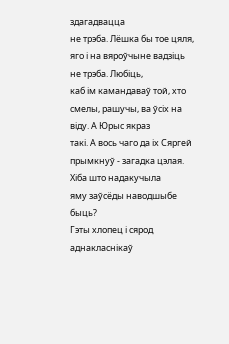здагадвацца
не трэба. Лёшка бы тое цяля, яго і на вяроўчыне вадзіць не трэба. Любіць,
каб ім камандаваў той, хто смелы, рашучы, ва ўсіх на віду. А Юрыс якраз
такі. А вось чаго да іх Сяргей прымкнуў - загадка цэлая. Хіба што надакучыла
яму заўсёды наводшыбе быць?
Гэты хлопец і сярод аднакласнікаў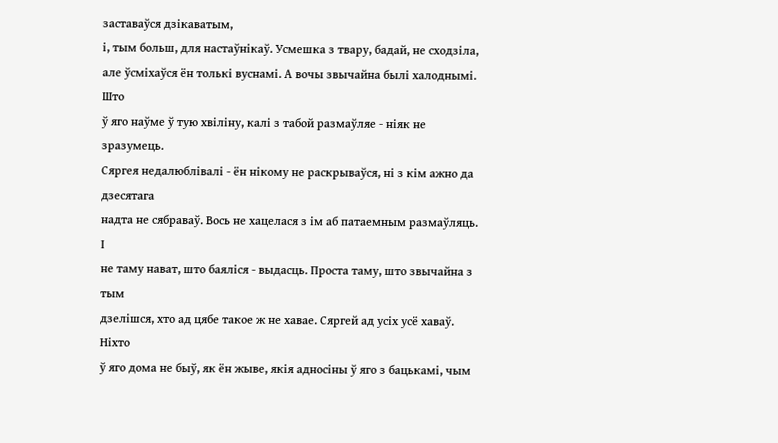заставаўся дзікаватым,
і, тым больш, для настаўнікаў. Усмешка з твару, бадай, не сходзіла,
але ўсміхаўся ён толькі вуснамі. А вочы звычайна былі халоднымі. Што
ў яго наўме ў тую хвіліну, калі з табой размаўляе - ніяк не зразумець.
Сяргея недалюблівалі - ён нікому не раскрываўся, ні з кім ажно да дзесятага
надта не сябраваў. Вось не хацелася з ім аб патаемным размаўляць. І
не таму нават, што баяліся - выдасць. Проста таму, што звычайна з тым
дзелішся, хто ад цябе такое ж не хавае. Сяргей ад усіх усё хаваў. Ніхто
ў яго дома не быў, як ён жыве, якія адносіны ў яго з бацькамі, чым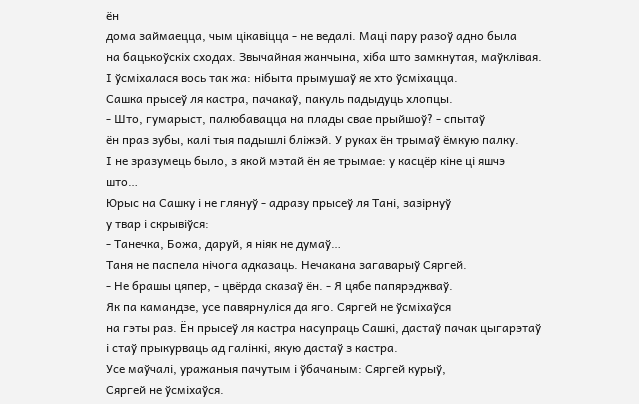ён
дома займаецца, чым цікавіцца - не ведалі. Маці пару разоў адно была
на бацькоўскіх сходах. Звычайная жанчына, хіба што замкнутая, маўклівая.
І ўсміхалася вось так жа: нібыта прымушаў яе хто ўсміхацца.
Сашка прысеў ля кастра, пачакаў, пакуль падыдуць хлопцы.
- Што, гумарыст, палюбавацца на плады свае прыйшоў? - спытаў
ён праз зубы, калі тыя падышлі бліжэй. У руках ён трымаў ёмкую палку.
І не зразумець было, з якой мэтай ён яе трымае: у касцёр кіне ці яшчэ
што…
Юрыс на Сашку і не глянуў - адразу прысеў ля Тані, зазірнуў
у твар і скрывіўся:
- Танечка, Божа, даруй, я ніяк не думаў…
Таня не паспела нічога адказаць. Нечакана загаварыў Сяргей.
- Не брашы цяпер, - цвёрда сказаў ён. - Я цябе папярэджваў.
Як па камандзе, усе павярнуліся да яго. Сяргей не ўсміхаўся
на гэты раз. Ён прысеў ля кастра насупраць Сашкі, дастаў пачак цыгарэтаў
і стаў прыкурваць ад галінкі, якую дастаў з кастра.
Усе маўчалі, уражаныя пачутым і ўбачаным: Сяргей курыў,
Сяргей не ўсміхаўся.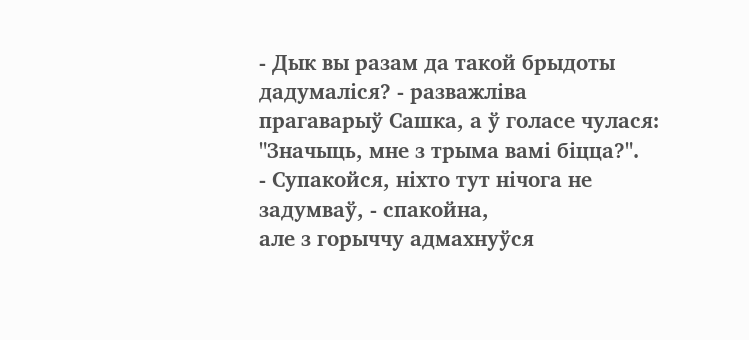- Дык вы разам да такой брыдоты дадумаліся? - разважліва
прагаварыў Сашка, а ў голасе чулася: "Значыць, мне з трыма вамі біцца?".
- Супакойся, ніхто тут нічога не задумваў, - спакойна,
але з горыччу адмахнуўся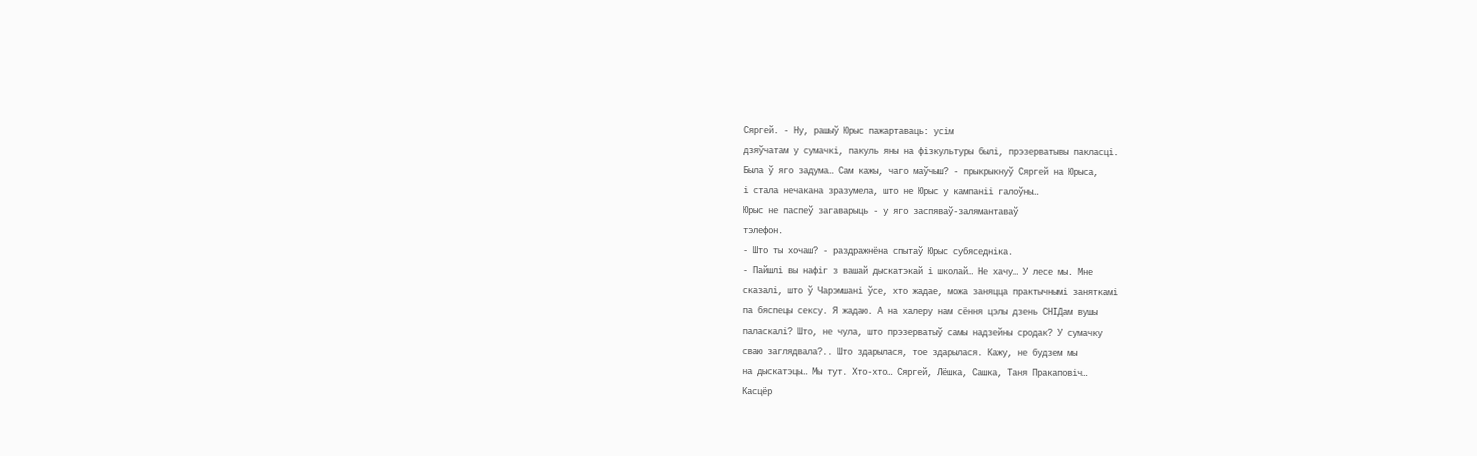Сяргей. - Ну, рашыў Юрыс пажартаваць: усім
дзяўчатам у сумачкі, пакуль яны на фізкультуры былі, прэзерватывы пакласці.
Была ў яго задума… Сам кажы, чаго маўчыш? - прыкрыкнуў Сяргей на Юрыса,
і стала нечакана зразумела, што не Юрыс у кампаніі галоўны…
Юрыс не паспеў загаварыць - у яго заспяваў-залямантаваў
тэлефон.
- Што ты хочаш? - раздражнёна спытаў Юрыс субяседніка.
- Пайшлі вы нафіг з вашай дыскатэкай і школай… Не хачу… У лесе мы. Мне
сказалі, што ў Чарэмшані ўсе, хто жадае, можа заняцца практычнымі заняткамі
па бяспецы сексу. Я жадаю. А на халеру нам сёння цэлы дзень СНІДам вушы
паласкалі? Што, не чула, што прэзерватыў самы надзейны сродак? У сумачку
сваю заглядвала?.. Што здарылася, тое здарылася. Кажу, не будзем мы
на дыскатэцы… Мы тут. Хто-хто… Сяргей, Лёшка, Сашка, Таня Пракаповіч…
Касцёр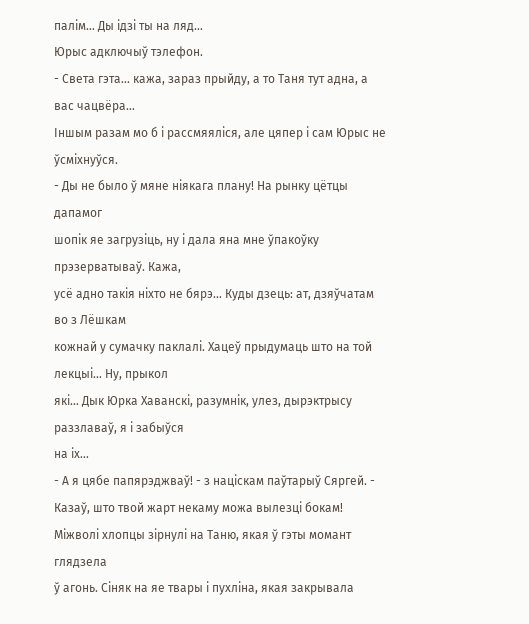палім… Ды ідзі ты на ляд…
Юрыс адключыў тэлефон.
- Света гэта… кажа, зараз прыйду, а то Таня тут адна, а
вас чацвёра…
Іншым разам мо б і рассмяяліся, але цяпер і сам Юрыс не
ўсміхнуўся.
- Ды не было ў мяне ніякага плану! На рынку цётцы дапамог
шопік яе загрузіць, ну і дала яна мне ўпакоўку прэзерватываў. Кажа,
усё адно такія ніхто не бярэ… Куды дзець: ат, дзяўчатам во з Лёшкам
кожнай у сумачку паклалі. Хацеў прыдумаць што на той лекцыі… Ну, прыкол
які… Дык Юрка Хаванскі, разумнік, улез, дырэктрысу раззлаваў, я і забыўся
на іх…
- А я цябе папярэджваў! - з націскам паўтарыў Сяргей. -
Казаў, што твой жарт некаму можа вылезці бокам!
Міжволі хлопцы зірнулі на Таню, якая ў гэты момант глядзела
ў агонь. Сіняк на яе твары і пухліна, якая закрывала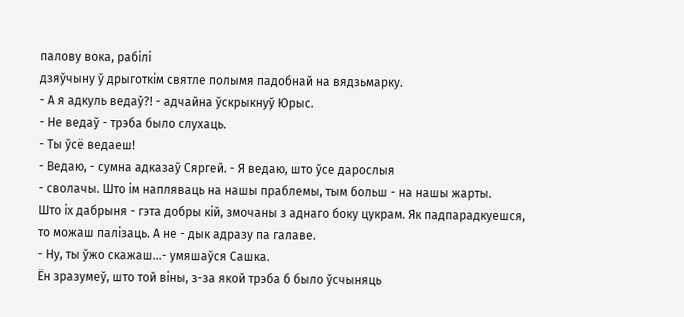палову вока, рабілі
дзяўчыну ў дрыготкім святле полымя падобнай на вядзьмарку.
- А я адкуль ведаў?! - адчайна ўскрыкнуў Юрыс.
- Не ведаў - трэба было слухаць.
- Ты ўсё ведаеш!
- Ведаю, - сумна адказаў Сяргей. - Я ведаю, што ўсе дарослыя
- сволачы. Што ім напляваць на нашы праблемы, тым больш - на нашы жарты.
Што іх дабрыня - гэта добры кій, змочаны з аднаго боку цукрам. Як падпарадкуешся,
то можаш палізаць. А не - дык адразу па галаве.
- Ну, ты ўжо скажаш…- умяшаўся Сашка.
Ён зразумеў, што той віны, з-за якой трэба б было ўсчыняць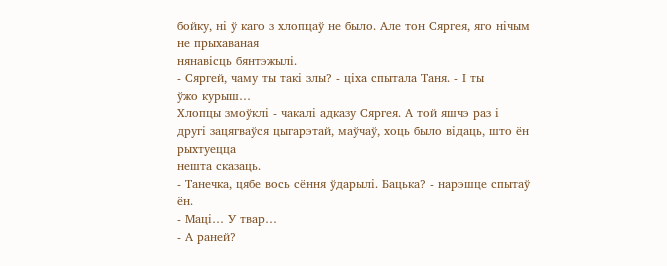бойку, ні ў каго з хлопцаў не было. Але тон Сяргея, яго нічым не прыхаваная
нянавісць бянтэжылі.
- Сяргей, чаму ты такі злы? - ціха спытала Таня. - І ты
ўжо курыш…
Хлопцы змоўклі - чакалі адказу Сяргея. А той яшчэ раз і
другі зацягваўся цыгарэтай, маўчаў, хоць было відаць, што ён рыхтуецца
нешта сказаць.
- Танечка, цябе вось сёння ўдарылі. Бацька? - нарэшце спытаў
ён.
- Маці… У твар…
- А раней?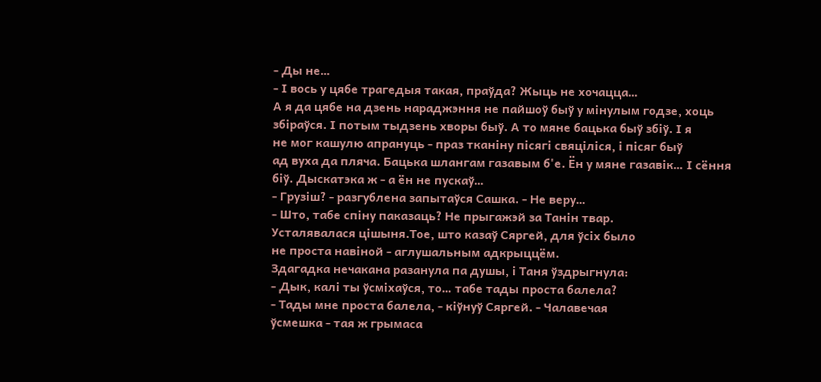- Ды не…
- І вось у цябе трагедыя такая, праўда? Жыць не хочацца…
А я да цябе на дзень нараджэння не пайшоў быў у мінулым годзе, хоць
збіраўся. І потым тыдзень хворы быў. А то мяне бацька быў збіў. І я
не мог кашулю апрануць - праз тканіну пісягі свяціліся, і пісяг быў
ад вуха да пляча. Бацька шлангам газавым б'е. Ён у мяне газавік… І сёння
біў. Дыскатэка ж - а ён не пускаў…
- Грузіш? - разгублена запытаўся Сашка. - Не веру…
- Што, табе спіну паказаць? Не прыгажэй за Танін твар.
Усталявалася цішыня.Тое, што казаў Сяргей, для ўсіх было
не проста навіной - аглушальным адкрыццём.
Здагадка нечакана разанула па душы, і Таня ўздрыгнула:
- Дык, калі ты ўсміхаўся, то… табе тады проста балела?
- Тады мне проста балела, - кіўнуў Сяргей. - Чалавечая
ўсмешка - тая ж грымаса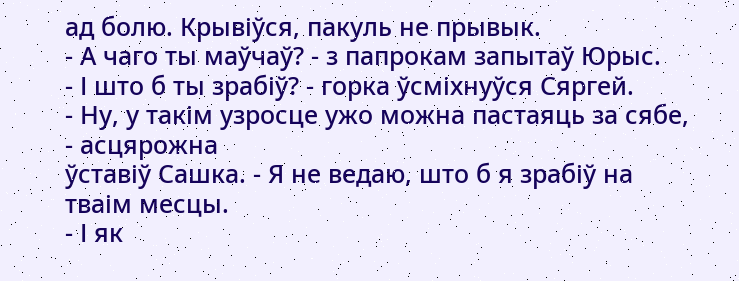ад болю. Крывіўся, пакуль не прывык.
- А чаго ты маўчаў? - з папрокам запытаў Юрыс.
- І што б ты зрабіў? - горка ўсміхнуўся Сяргей.
- Ну, у такім узросце ужо можна пастаяць за сябе, - асцярожна
ўставіў Сашка. - Я не ведаю, што б я зрабіў на тваім месцы.
- І як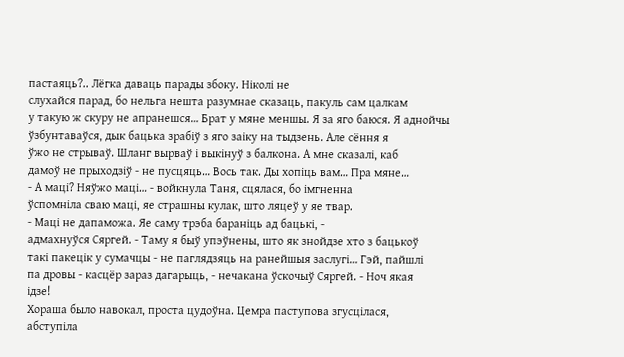пастаяць?.. Лёгка даваць парады збоку. Ніколі не
слухайся парад, бо нельга нешта разумнае сказаць, пакуль сам цалкам
у такую ж скуру не апранешся… Брат у мяне меншы. Я за яго баюся. Я аднойчы
ўзбунтаваўся, дык бацька зрабіў з яго заіку на тыдзень. Але сёння я
ўжо не стрываў. Шланг вырваў і выкінуў з балкона. А мне сказалі, каб
дамоў не прыходзіў - не пусцяць… Вось так. Ды хопіць вам… Пра мяне…
- А маці? Няўжо маці… - войкнула Таня, сцялася, бо імгненна
ўспомніла сваю маці, яе страшны кулак, што ляцеў у яе твар.
- Маці не дапаможа. Яе саму трэба бараніць ад бацькі, -
адмахнуўся Сяргей. - Таму я быў упэўнены, што як знойдзе хто з бацькоў
такі пакецік у сумачцы - не паглядзяць на ранейшыя заслугі… Гэй, пайшлі
па дровы - касцёр зараз дагарыць, - нечакана ўскочыў Сяргей. - Ноч якая
ідзе!
Хораша было навокал, проста цудоўна. Цемра паступова згусцілася,
абступіла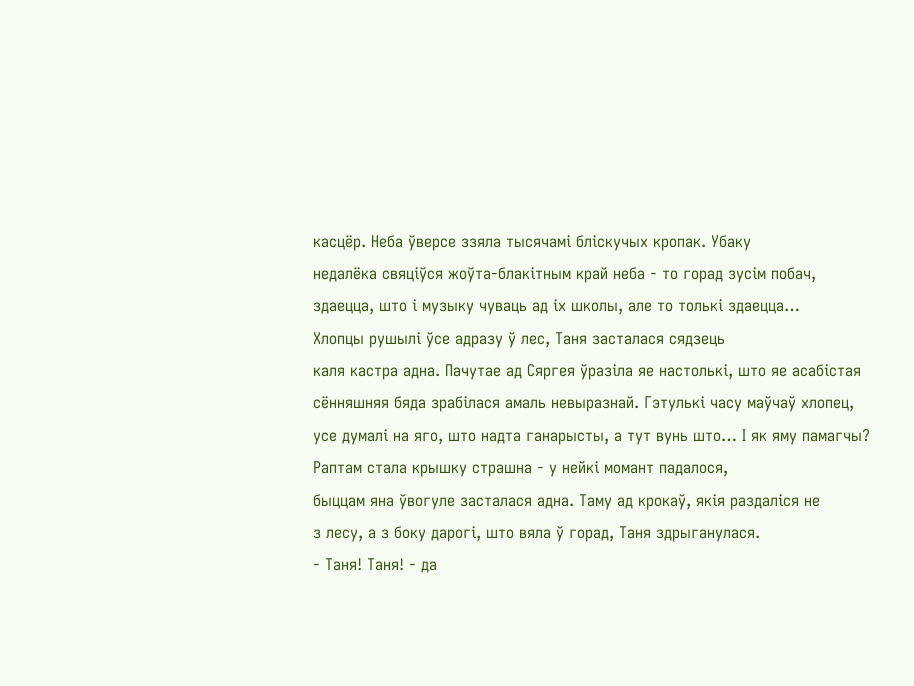касцёр. Неба ўверсе ззяла тысячамі бліскучых кропак. Убаку
недалёка свяціўся жоўта-блакітным край неба - то горад зусім побач,
здаецца, што і музыку чуваць ад іх школы, але то толькі здаецца…
Хлопцы рушылі ўсе адразу ў лес, Таня засталася сядзець
каля кастра адна. Пачутае ад Сяргея ўразіла яе настолькі, што яе асабістая
сённяшняя бяда зрабілася амаль невыразнай. Гэтулькі часу маўчаў хлопец,
усе думалі на яго, што надта ганарысты, а тут вунь што… І як яму памагчы?
Раптам стала крышку страшна - у нейкі момант падалося,
быццам яна ўвогуле засталася адна. Таму ад крокаў, якія раздаліся не
з лесу, а з боку дарогі, што вяла ў горад, Таня здрыганулася.
- Таня! Таня! - да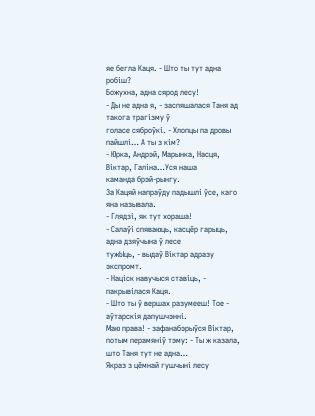яе бегла Каця. - Што ты тут адна робіш?
Божухна, адна сярод лесу!
- Ды не адна я, - заспяшалася Таня ад такога трагізму ў
голасе сяброўкі. - Хлопцы па дровы пайшлі… А ты з кім?
- Юрка, Андрэй, Марынка, Насця, Віктар, Галіна…Уся наша
каманда брэй-рынгу.
За Кацяй напраўду падышлі ўсе, каго яна называла.
- Глядзі, як тут хораша!
- Салаўі спяваюць, касцёр гарыць, адна дзяўчына ў лесе
тужЫць, - выдаў Віктар адразу экспромт.
- Націск навучыся ставіць, - пакрывілася Каця.
- Што ты ў вершах разумееш! Тое - аўтарскія дапушчэнні.
Маю права! - зафанабэрыўся Віктар, потым перамяніў тэму: - Ты ж казала,
што Таня тут не адна…
Якраз з цёмнай гушчыні лесу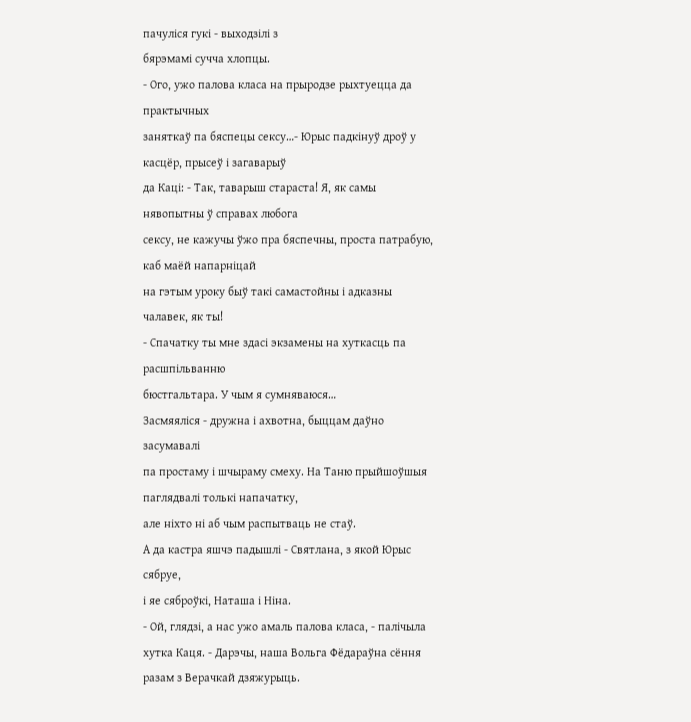пачуліся гукі - выходзілі з
бярэмамі сучча хлопцы.
- Ого, ужо палова класа на прыродзе рыхтуецца да практычных
заняткаў па бяспецы сексу…- Юрыс падкінуў дроў у касцёр, прысеў і загаварыў
да Каці: - Так, таварыш стараста! Я, як самы нявопытны ў справах любога
сексу, не кажучы ўжо пра бяспечны, проста патрабую, каб маёй напарніцай
на гэтым уроку быў такі самастойны і адказны чалавек, як ты!
- Спачатку ты мне здасі экзамены на хуткасць па расшпільванню
бюстгальтара. У чым я сумняваюся…
Засмяяліся - дружна і ахвотна, быццам даўно засумавалі
па простаму і шчыраму смеху. На Таню прыйшоўшыя паглядвалі толькі напачатку,
але ніхто ні аб чым распытваць не стаў.
А да кастра яшчэ падышлі - Святлана, з якой Юрыс сябруе,
і яе сяброўкі, Наташа і Ніна.
- Ой, глядзі, а нас ужо амаль палова класа, - палічыла
хутка Каця. - Дарэчы, наша Вольга Фёдараўна сёння разам з Верачкай дзяжурыць.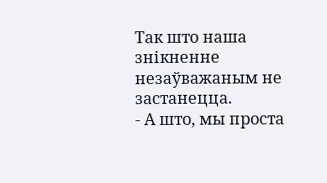Так што наша знікненне незаўважаным не застанецца.
- А што, мы проста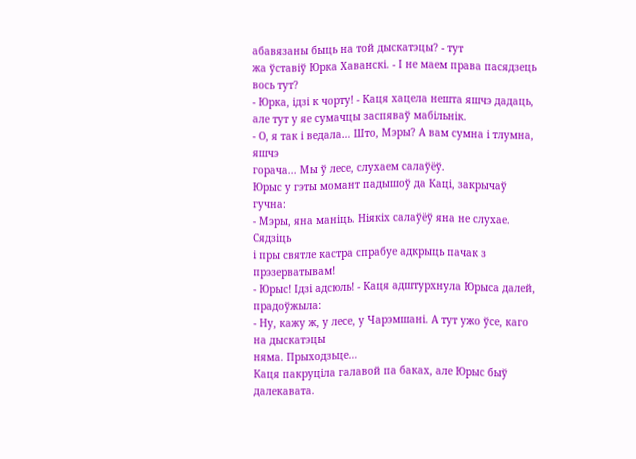абавязаны быць на той дыскатэцы? - тут
жа ўставіў Юрка Хаванскі. - І не маем права пасядзець вось тут?
- Юрка, ідзі к чорту! - Каця хацела нешта яшчэ дадаць,
але тут у яе сумачцы заспяваў мабільнік.
- О, я так і ведала… Што, Мэры? А вам сумна і тлумна, яшчэ
горача... Мы ў лесе, слухаем салаўёў.
Юрыс у гэты момант падышоў да Каці, закрычаў гучна:
- Мэры, яна маніць. Ніякіх салаўёў яна не слухае. Сядзіць
і пры святле кастра спрабуе адкрыць пачак з прэзерватывам!
- Юрыс! Ідзі адсюль! - Каця адштурхнула Юрыса далей, прадоўжыла:
- Ну, кажу ж, у лесе, у Чарэмшані. А тут ужо ўсе, каго на дыскатэцы
няма. Прыходзьце…
Каця пакруціла галавой па баках, але Юрыс быў далекавата.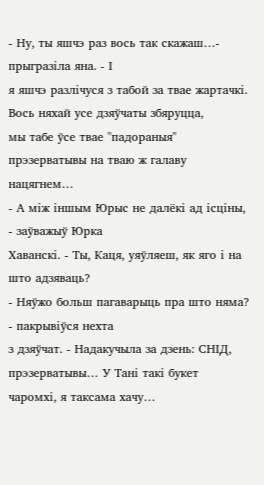- Ну, ты яшчэ раз вось так скажаш…- прыгразіла яна. - І
я яшчэ разлічуся з табой за твае жартачкі. Вось няхай усе дзяўчаты збяруцца,
мы табе ўсе твае "падораныя" прэзерватывы на тваю ж галаву нацягнем…
- А між іншым Юрыс не далёкі ад ісціны, - заўважыў Юрка
Хаванскі. - Ты, Каця, уяўляеш, як яго і на што адзяваць?
- Няўжо больш пагаварыць пра што няма? - пакрывіўся нехта
з дзяўчат. - Надакучыла за дзень: СНІД, прэзерватывы… У Тані такі букет
чаромхі, я таксама хачу…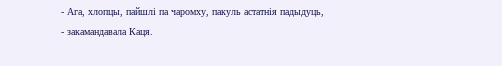- Ага, хлопцы, пайшлі па чаромху, пакуль астатнія падыдуць,
- закамандавала Каця.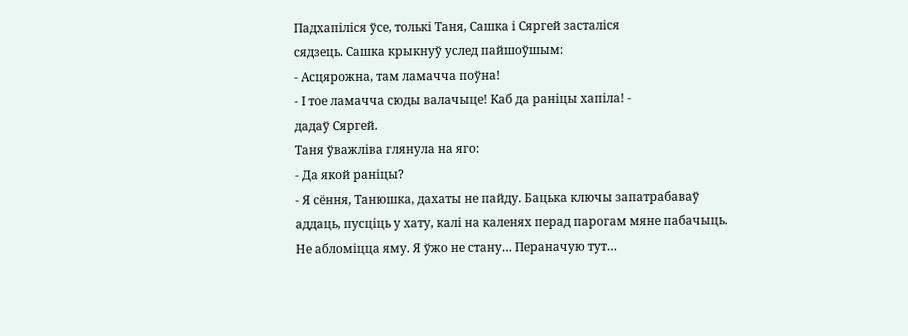Падхапіліся ўсе, толькі Таня, Сашка і Сяргей засталіся
сядзець. Сашка крыкнуў услед пайшоўшым:
- Асцярожна, там ламачча поўна!
- І тое ламачча сюды валачыце! Каб да раніцы хапіла! -
дадаў Сяргей.
Таня ўважліва глянула на яго:
- Да якой раніцы?
- Я сёння, Танюшка, дахаты не пайду. Бацька ключы запатрабаваў
аддаць, пусціць у хату, калі на каленях перад парогам мяне пабачыць.
Не абломіцца яму. Я ўжо не стану… Пераначую тут…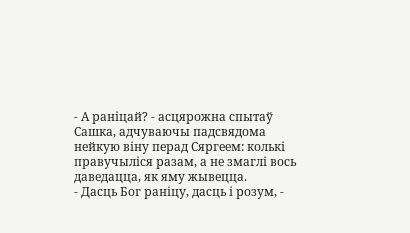- А раніцай? - асцярожна спытаў Сашка, адчуваючы падсвядома
нейкую віну перад Сяргеем: колькі правучыліся разам, а не змаглі вось
даведацца, як яму жывецца.
- Дасць Бог раніцу, дасць і розум, -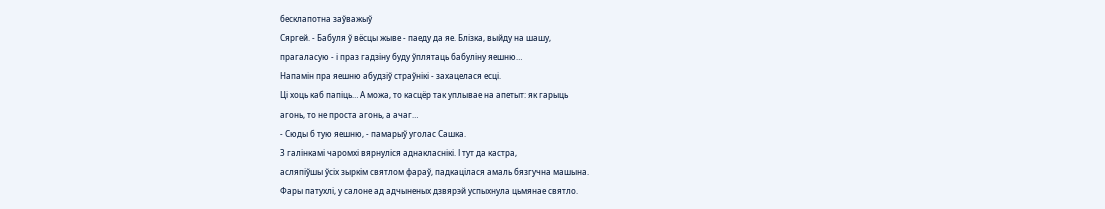бесклапотна заўважыў
Сяргей. - Бабуля ў вёсцы жыве - паеду да яе. Блізка, выйду на шашу,
прагаласую - і праз гадзіну буду ўплятаць бабуліну яешню…
Напамін пра яешню абудзіў страўнікі - захацелася есці.
Ці хоць каб папіць… А можа, то касцёр так уплывае на апетыт: як гарыць
агонь, то не проста агонь, а ачаг…
- Сюды б тую яешню, - памарыў уголас Сашка.
З галінкамі чаромхі вярнуліся аднакласнікі. І тут да кастра,
асляпіўшы ўсіх зыркім святлом фараў, падкацілася амаль бязгучна машына.
Фары патухлі, у салоне ад адчыненых дзвярэй успыхнула цьмянае святло.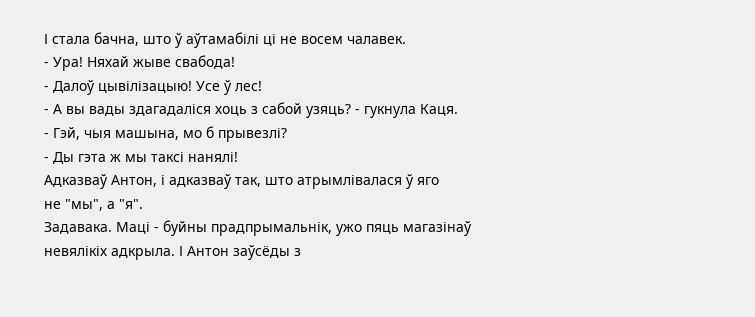І стала бачна, што ў аўтамабілі ці не восем чалавек.
- Ура! Няхай жыве свабода!
- Далоў цывілізацыю! Усе ў лес!
- А вы вады здагадаліся хоць з сабой узяць? - гукнула Каця.
- Гэй, чыя машына, мо б прывезлі?
- Ды гэта ж мы таксі нанялі!
Адказваў Антон, і адказваў так, што атрымлівалася ў яго
не "мы", а "я".
Задавака. Маці - буйны прадпрымальнік, ужо пяць магазінаў
невялікіх адкрыла. І Антон заўсёды з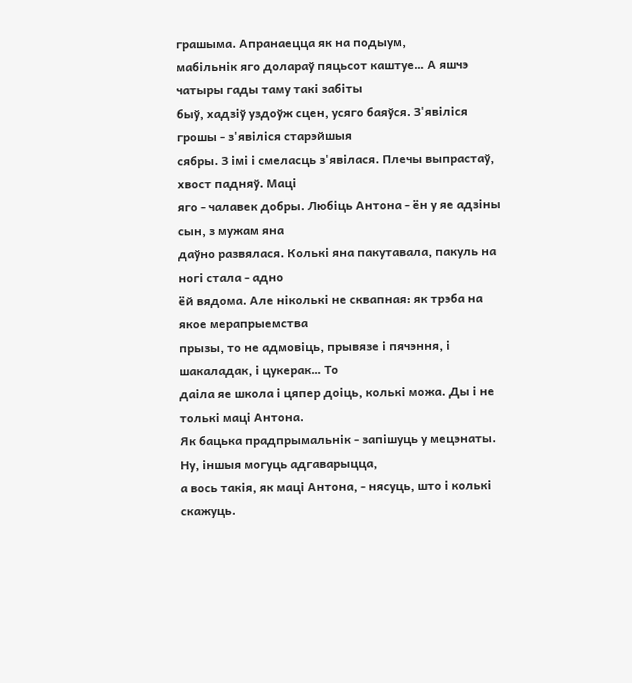грашыма. Апранаецца як на подыум,
мабільнік яго долараў пяцьсот каштуе… А яшчэ чатыры гады таму такі забіты
быў, хадзіў уздоўж сцен, усяго баяўся. З'явіліся грошы - з'явіліся старэйшыя
сябры. З імі і смеласць з'явілася. Плечы выпрастаў, хвост падняў. Маці
яго - чалавек добры. Любіць Антона - ён у яе адзіны сын, з мужам яна
даўно развялася. Колькі яна пакутавала, пакуль на ногі стала - адно
ёй вядома. Але ніколькі не сквапная: як трэба на якое мерапрыемства
прызы, то не адмовіць, прывязе і пячэння, і шакаладак, і цукерак… То
даіла яе школа і цяпер доіць, колькі можа. Ды і не толькі маці Антона.
Як бацька прадпрымальнік - запішуць у мецэнаты. Ну, іншыя могуць адгаварыцца,
а вось такія, як маці Антона, - нясуць, што і колькі скажуць.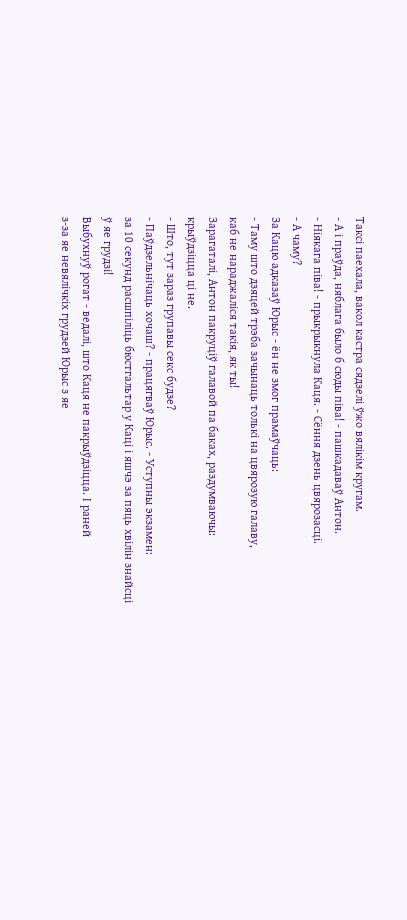Таксі паехала, вакол кастра сядзелі ўжо вялікім кругам.
- А і праўда, няблага было б сюды піва! - пашкадаваў Антон.
- Ніякага піва! - прыкрыкнула Каця. - Сёння дзень цвярозасці.
- А чаму?
За Кацю адказаў Юрыс - ён не змог прамаўчаць:
- Таму што дзяцей трэба зачынаць толькі на цвярозую галаву,
каб не нараджаліся такія, як ты!
Зарагаталі, Антон пакруціў галавой па баках, раздумваючы:
крыўдзіцца ці не.
- Што, тут зараз групавы секс будзе?
- Паўдзельнічаць хочаш? - працягваў Юрыс. - Уступны экзамен:
за 10 секунд расшпіліць бюстгальтар у Каці і яшчэ за пяць хвілін знайсці
ў яе грудзі!
Выбухнуў рогат - ведалі, што Каця не пакрыўдзіцца. І раней
з-за яе невялічкіх грудзей Юрыс з яе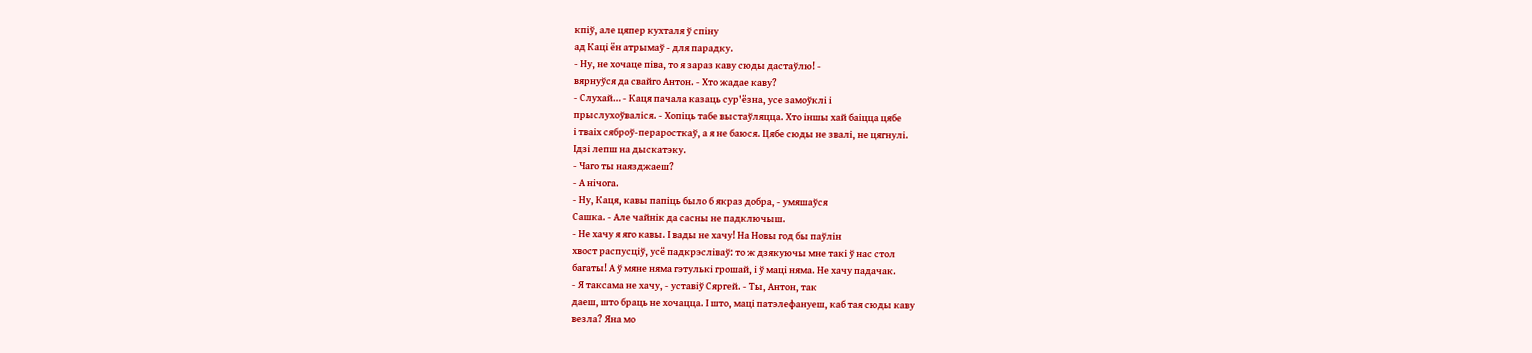кпіў, але цяпер кухталя ў спіну
ад Каці ён атрымаў - для парадку.
- Ну, не хочаце піва, то я зараз каву сюды дастаўлю! -
вярнуўся да свайго Антон. - Хто жадае каву?
- Слухай… - Каця пачала казаць сур'ёзна, усе замоўклі і
прыслухоўваліся. - Хопіць табе выстаўляцца. Хто іншы хай баіцца цябе
і тваіх сяброў-пераросткаў, а я не баюся. Цябе сюды не звалі, не цягнулі.
Ідзі лепш на дыскатэку.
- Чаго ты наязджаеш?
- А нічога.
- Ну, Каця, кавы папіць было б якраз добра, - умяшаўся
Сашка. - Але чайнік да сасны не падключыш.
- Не хачу я яго кавы. І вады не хачу! На Новы год бы паўлін
хвост распусціў, усё падкрэсліваў: то ж дзякуючы мне такі ў нас стол
багаты! А ў мяне няма гэтулькі грошай, і ў маці няма. Не хачу падачак.
- Я таксама не хачу, - уставіў Сяргей. - Ты, Антон, так
даеш, што браць не хочацца. І што, маці патэлефануеш, каб тая сюды каву
везла? Яна мо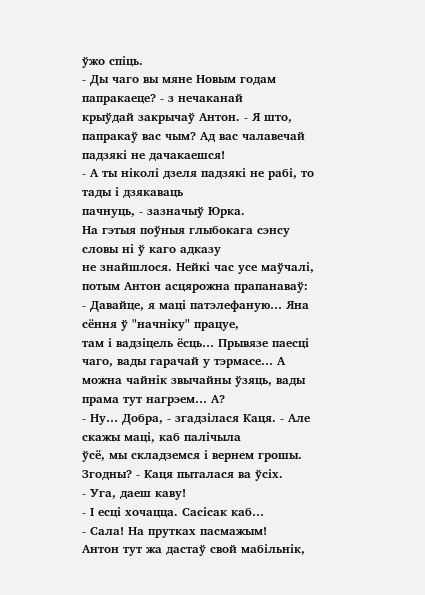ўжо спіць.
- Ды чаго вы мяне Новым годам папракаеце? - з нечаканай
крыўдай закрычаў Антон. - Я што, папракаў вас чым? Ад вас чалавечай
падзякі не дачакаешся!
- А ты ніколі дзеля падзякі не рабі, то тады і дзякаваць
пачнуць, - зазначыў Юрка.
На гэтыя поўныя глыбокага сэнсу словы ні ў каго адказу
не знайшлося. Нейкі час усе маўчалі, потым Антон асцярожна прапанаваў:
- Давайце, я маці патэлефаную… Яна сёння ў "начніку" працуе,
там і вадзіцель ёсць… Прывязе паесці чаго, вады гарачай у тэрмасе… А
можна чайнік звычайны ўзяць, вады прама тут нагрэем… А?
- Ну… Добра, - згадзілася Каця. - Але скажы маці, каб палічыла
ўсё, мы складземся і вернем грошы. Згодны? - Каця пыталася ва ўсіх.
- Уга, даеш каву!
- І есці хочацца. Сасісак каб…
- Сала! На прутках пасмажым!
Антон тут жа дастаў свой мабільнік,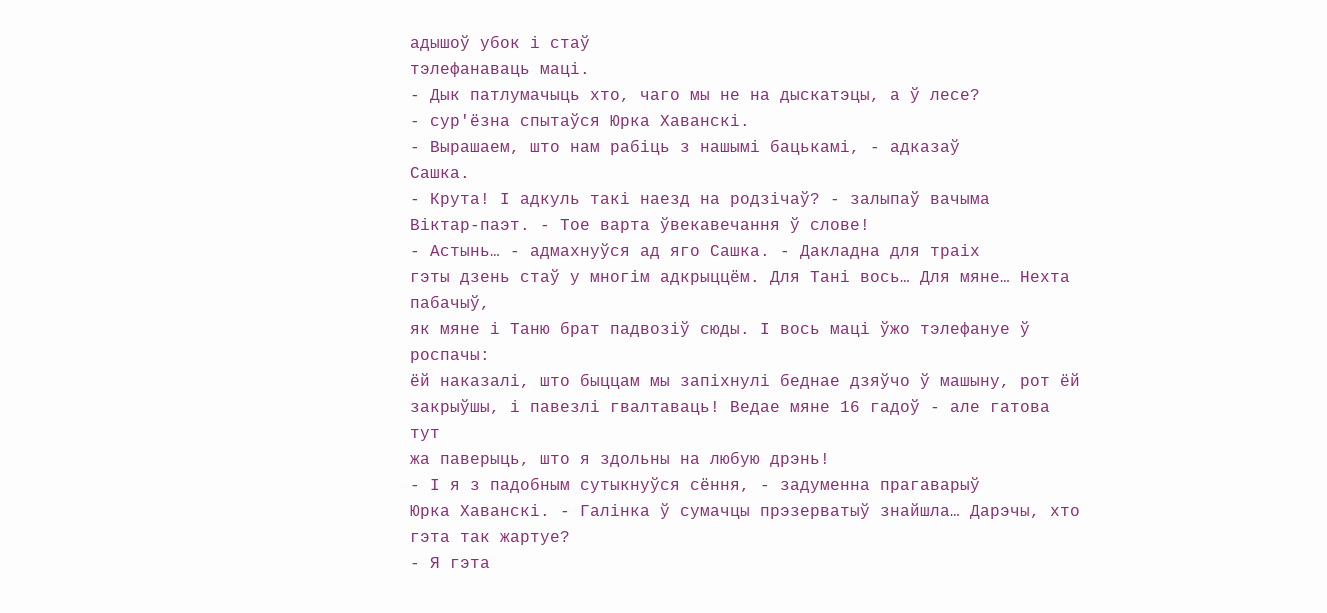адышоў убок і стаў
тэлефанаваць маці.
- Дык патлумачыць хто, чаго мы не на дыскатэцы, а ў лесе?
- сур'ёзна спытаўся Юрка Хаванскі.
- Вырашаем, што нам рабіць з нашымі бацькамі, - адказаў
Сашка.
- Крута! І адкуль такі наезд на родзічаў? - залыпаў вачыма
Віктар-паэт. - Тое варта ўвекавечання ў слове!
- Астынь… - адмахнуўся ад яго Сашка. - Дакладна для траіх
гэты дзень стаў у многім адкрыццём. Для Тані вось… Для мяне… Нехта пабачыў,
як мяне і Таню брат падвозіў сюды. І вось маці ўжо тэлефануе ў роспачы:
ёй наказалі, што быццам мы запіхнулі беднае дзяўчо ў машыну, рот ёй
закрыўшы, і павезлі гвалтаваць! Ведае мяне 16 гадоў - але гатова тут
жа паверыць, што я здольны на любую дрэнь!
- І я з падобным сутыкнуўся сёння, - задуменна прагаварыў
Юрка Хаванскі. - Галінка ў сумачцы прэзерватыў знайшла… Дарэчы, хто
гэта так жартуе?
- Я гэта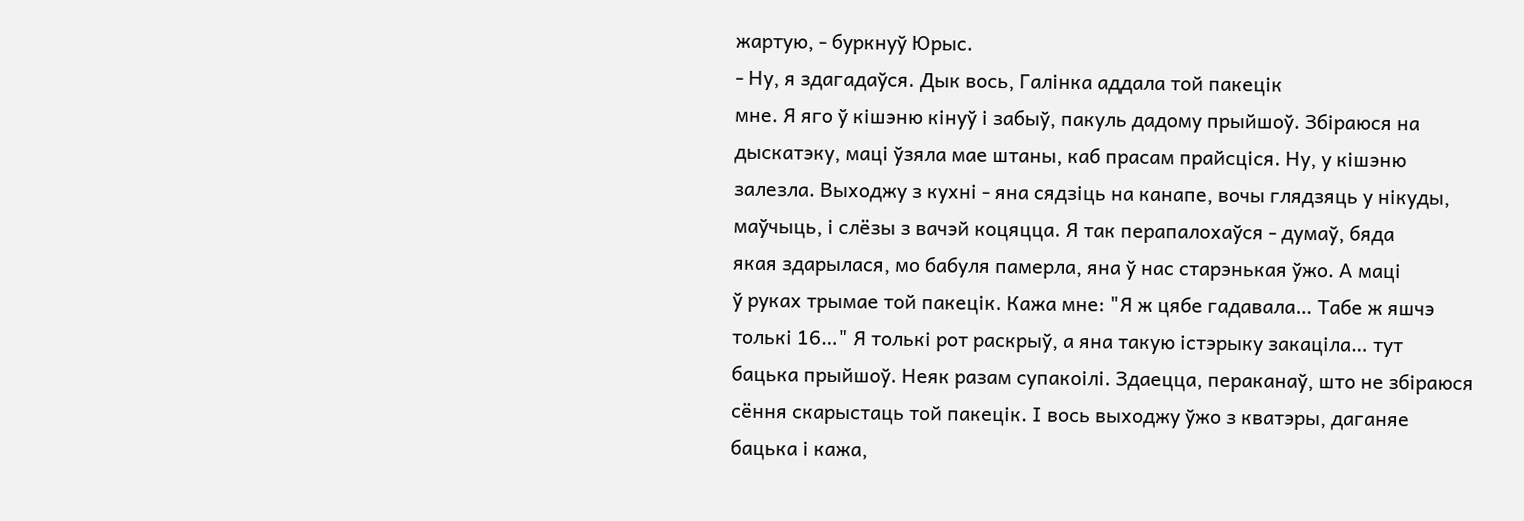жартую, - буркнуў Юрыс.
- Ну, я здагадаўся. Дык вось, Галінка аддала той пакецік
мне. Я яго ў кішэню кінуў і забыў, пакуль дадому прыйшоў. Збіраюся на
дыскатэку, маці ўзяла мае штаны, каб прасам прайсціся. Ну, у кішэню
залезла. Выходжу з кухні - яна сядзіць на канапе, вочы глядзяць у нікуды,
маўчыць, і слёзы з вачэй коцяцца. Я так перапалохаўся - думаў, бяда
якая здарылася, мо бабуля памерла, яна ў нас старэнькая ўжо. А маці
ў руках трымае той пакецік. Кажа мне: "Я ж цябе гадавала… Табе ж яшчэ
толькі 16…" Я толькі рот раскрыў, а яна такую істэрыку закаціла… тут
бацька прыйшоў. Неяк разам супакоілі. Здаецца, пераканаў, што не збіраюся
сёння скарыстаць той пакецік. І вось выходжу ўжо з кватэры, даганяе
бацька і кажа,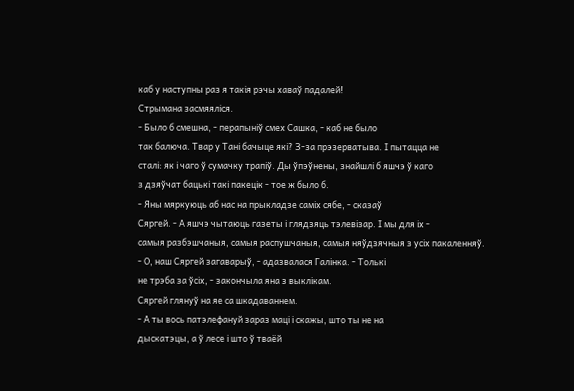каб у наступны раз я такія рэчы хаваў падалей!
Стрымана засмяяліся.
- Было б смешна, - перапыніў смех Сашка, - каб не было
так балюча. Твар у Тані бачыце які? З-за прэзерватыва. І пытацца не
сталі: як і чаго ў сумачку трапіў. Ды ўпэўнены, знайшлі б яшчэ ў каго
з дзяўчат бацькі такі пакецік - тое ж было б.
- Яны мяркуюць аб нас на прыкладзе саміх сябе, - сказаў
Сяргей. - А яшчэ чытаюць газеты і глядзяць тэлевізар. І мы для іх -
самыя разбэшчаныя, самыя распушчаныя, самыя няўдзячныя з усіх пакаленняў.
- О, наш Сяргей загаварыў, - адазвалася Галінка. - Толькі
не трэба за ўсіх, - закончыла яна з выклікам.
Сяргей глянуў на яе са шкадаваннем.
- А ты вось патэлефануй зараз маці і скажы, што ты не на
дыскатэцы, а ў лесе і што ў тваёй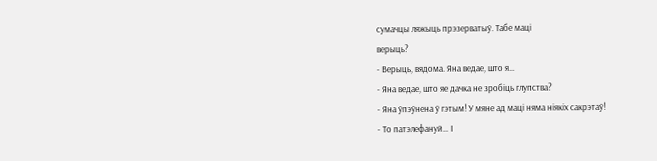сумачцы ляжыць прэзерватыў. Табе маці
верыць?
- Верыць, вядома. Яна ведае, што я…
- Яна ведае, што яе дачка не зробіць глупства?
- Яна ўпэўнена ў гэтым! У мяне ад маці няма ніякіх сакрэтаў!
- То патэлефануй… І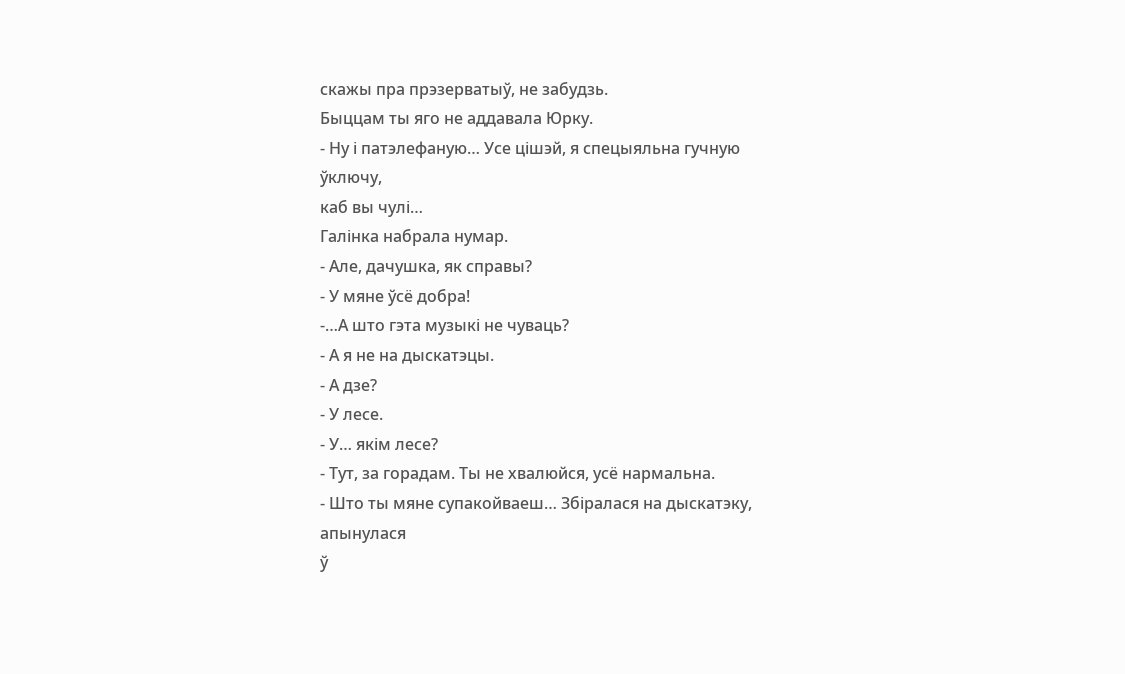скажы пра прэзерватыў, не забудзь.
Быццам ты яго не аддавала Юрку.
- Ну і патэлефаную… Усе цішэй, я спецыяльна гучную ўключу,
каб вы чулі…
Галінка набрала нумар.
- Але, дачушка, як справы?
- У мяне ўсё добра!
-…А што гэта музыкі не чуваць?
- А я не на дыскатэцы.
- А дзе?
- У лесе.
- У… якім лесе?
- Тут, за горадам. Ты не хвалюйся, усё нармальна.
- Што ты мяне супакойваеш… Збіралася на дыскатэку, апынулася
ў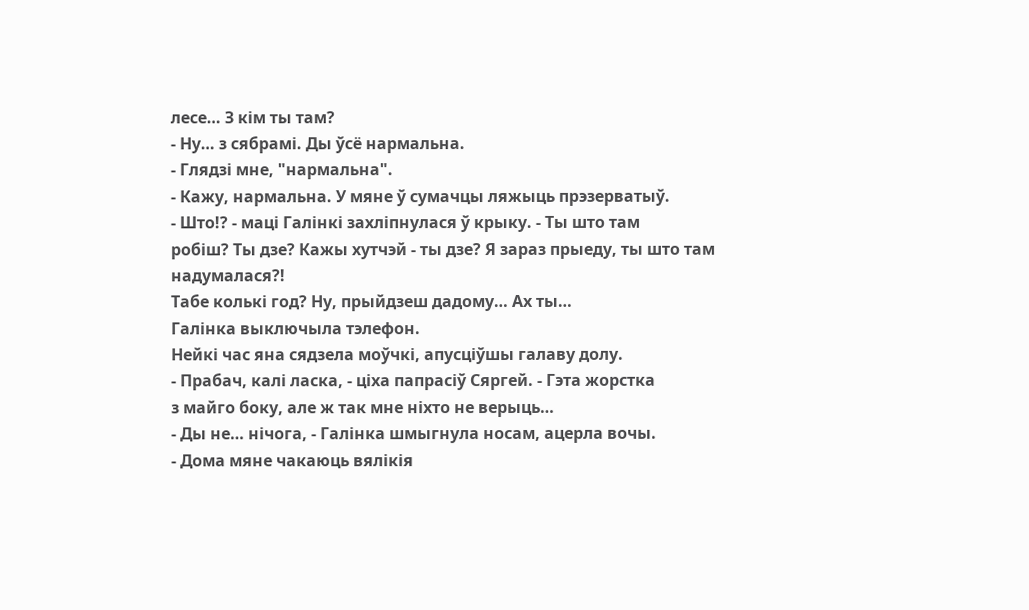лесе… З кім ты там?
- Ну… з сябрамі. Ды ўсё нармальна.
- Глядзі мне, "нармальна".
- Кажу, нармальна. У мяне ў сумачцы ляжыць прэзерватыў.
- Што!? - маці Галінкі захліпнулася ў крыку. - Ты што там
робіш? Ты дзе? Кажы хутчэй - ты дзе? Я зараз прыеду, ты што там надумалася?!
Табе колькі год? Ну, прыйдзеш дадому… Ах ты…
Галінка выключыла тэлефон.
Нейкі час яна сядзела моўчкі, апусціўшы галаву долу.
- Прабач, калі ласка, - ціха папрасіў Сяргей. - Гэта жорстка
з майго боку, але ж так мне ніхто не верыць…
- Ды не… нічога, - Галінка шмыгнула носам, ацерла вочы.
- Дома мяне чакаюць вялікія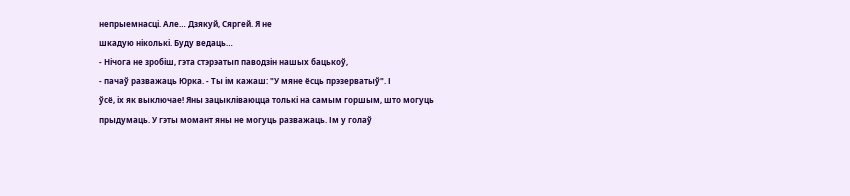непрыемнасці. Але… Дзякуй, Сяргей. Я не
шкадую ніколькі. Буду ведаць…
- Нічога не зробіш, гэта стэрэатып паводзін нашых бацькоў,
- пачаў разважаць Юрка. - Ты ім кажаш: "У мяне ёсць прэзерватыў". І
ўсё, іх як выключае! Яны зацыкліваюцца толькі на самым горшым, што могуць
прыдумаць. У гэты момант яны не могуць разважаць. Ім у голаў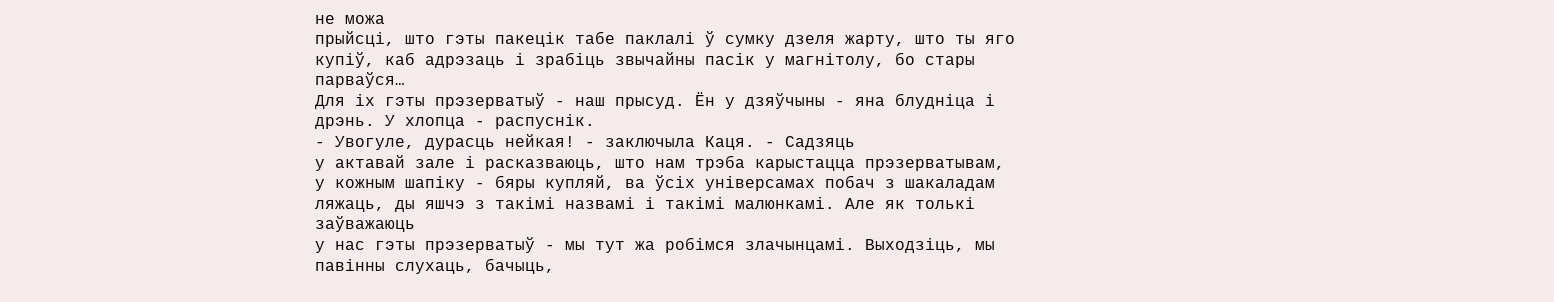не можа
прыйсці, што гэты пакецік табе паклалі ў сумку дзеля жарту, што ты яго
купіў, каб адрэзаць і зрабіць звычайны пасік у магнітолу, бо стары парваўся…
Для іх гэты прэзерватыў - наш прысуд. Ён у дзяўчыны - яна блудніца і
дрэнь. У хлопца - распуснік.
- Увогуле, дурасць нейкая! - заключыла Каця. - Садзяць
у актавай зале і расказваюць, што нам трэба карыстацца прэзерватывам,
у кожным шапіку - бяры купляй, ва ўсіх універсамах побач з шакаладам
ляжаць, ды яшчэ з такімі назвамі і такімі малюнкамі. Але як толькі заўважаюць
у нас гэты прэзерватыў - мы тут жа робімся злачынцамі. Выходзіць, мы
павінны слухаць, бачыць,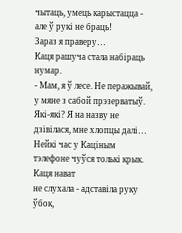чытаць, умець карыстацца - але ў рукі не браць!
Зараз я праверу…
Каця рашуча стала набіраць нумар.
- Мам, я ў лесе. Не перажывай, у мяне з сабой прэзерватыў.
Які-які? Я на назву не дзівілася, мне хлопцы далі…
Нейкі час у Каціным тэлефоне чуўся толькі крык. Каця нават
не слухала - адставіла руку ўбок,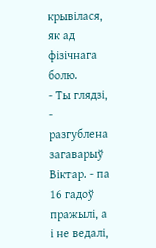крывілася, як ад фізічнага болю.
- Ты глядзі, - разгублена загаварыў Віктар. - па 16 гадоў
пражылі, а і не ведалі,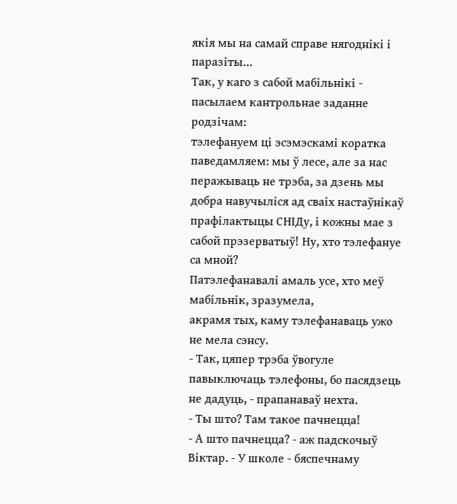якія мы на самай справе нягоднікі і паразіты…
Так, у каго з сабой мабільнікі - пасылаем кантрольнае заданне родзічам:
тэлефануем ці эсэмэскамі коратка паведамляем: мы ў лесе, але за нас
перажываць не трэба, за дзень мы добра навучыліся ад сваіх настаўнікаў
прафілактыцы СНІДу, і кожны мае з сабой прэзерватыў! Ну, хто тэлефануе
са мной?
Патэлефанавалі амаль усе, хто меў мабільнік, зразумела,
акрамя тых, каму тэлефанаваць ужо не мела сэнсу.
- Так, цяпер трэба ўвогуле павыключаць тэлефоны, бо пасядзець
не дадуць, - прапанаваў нехта.
- Ты што? Там такое пачнецца!
- А што пачнецца? - аж падскочыў Віктар. - У школе - бяспечнаму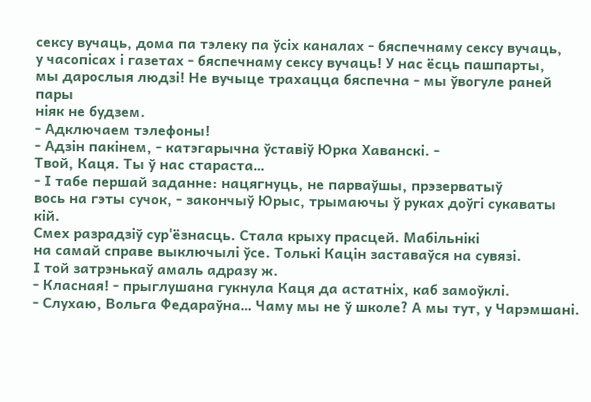сексу вучаць, дома па тэлеку па ўсіх каналах - бяспечнаму сексу вучаць,
у часопісах і газетах - бяспечнаму сексу вучаць! У нас ёсць пашпарты,
мы дарослыя людзі! Не вучыце трахацца бяспечна - мы ўвогуле раней пары
ніяк не будзем.
- Адключаем тэлефоны!
- Адзін пакінем, - катэгарычна ўставіў Юрка Хаванскі. -
Твой, Каця. Ты ў нас стараста…
- І табе першай заданне: нацягнуць, не парваўшы, прэзерватыў
вось на гэты сучок, - закончыў Юрыс, трымаючы ў руках доўгі сукаваты
кій.
Смех разрадзіў сур'ёзнасць. Стала крыху прасцей. Мабільнікі
на самай справе выключылі ўсе. Толькі Кацін заставаўся на сувязі.
І той затрэнькаў амаль адразу ж.
- Класная! - прыглушана гукнула Каця да астатніх, каб замоўклі.
- Слухаю, Вольга Федараўна… Чаму мы не ў школе? А мы тут, у Чарэмшані.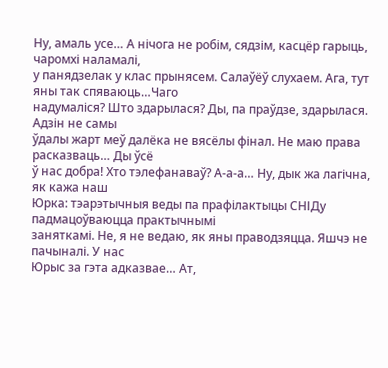Ну, амаль усе… А нічога не робім, сядзім, касцёр гарыць, чаромхі наламалі,
у панядзелак у клас прынясем. Салаўёў слухаем. Ага, тут яны так спяваюць…Чаго
надумаліся? Што здарылася? Ды, па праўдзе, здарылася. Адзін не самы
ўдалы жарт меў далёка не вясёлы фінал. Не маю права расказваць… Ды ўсё
ў нас добра! Хто тэлефанаваў? А-а-а… Ну, дык жа лагічна, як кажа наш
Юрка: тэарэтычныя веды па прафілактыцы СНІДу падмацоўваюцца практычнымі
заняткамі. Не, я не ведаю, як яны праводзяцца. Яшчэ не пачыналі. У нас
Юрыс за гэта адказвае… Ат,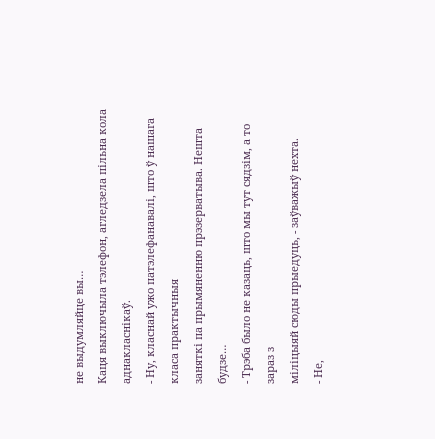не выдумляйце вы…
Каця выключыла тэлефон, агледзела пільна кола аднакласнікаў.
- Ну, класнай ужо патэлефанавалі, што ў нашага класа практычныя
заняткі па прымяненню прэзерватыва. Нешта будзе…
- Трэба было не казаць, што мы тут сядзім, а то зараз з
міліцыяй сюды прыедуць, - заўважыў нехта.
- Не,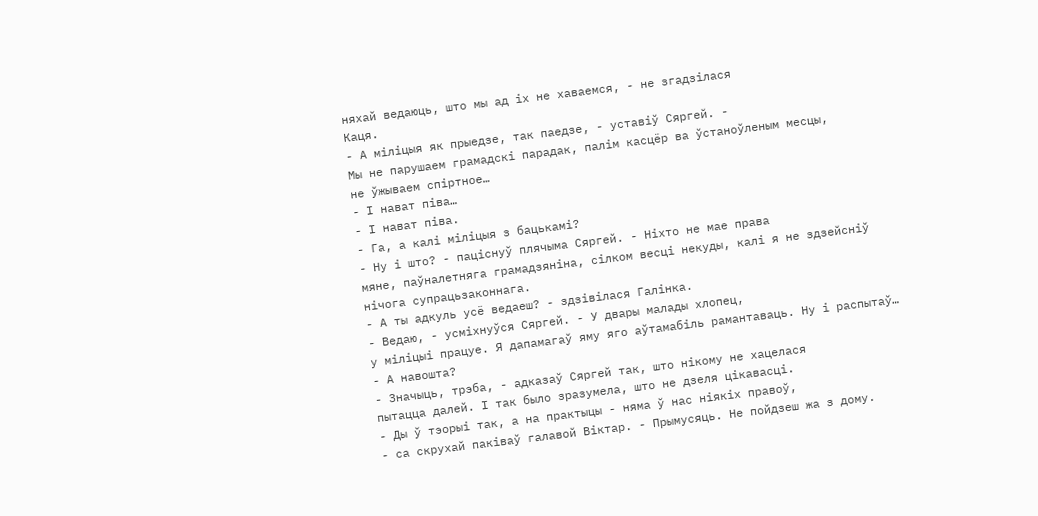няхай ведаюць, што мы ад іх не хаваемся, - не згадзілася
Каця.
- А міліцыя як прыедзе, так паедзе, - уставіў Сяргей. -
Мы не парушаем грамадскі парадак, палім касцёр ва ўстаноўленым месцы,
не ўжываем спіртное…
- І нават піва…
- І нават піва.
- Га, а калі міліцыя з бацькамі?
- Ну і што? - паціснуў плячыма Сяргей. - Ніхто не мае права
мяне, паўналетняга грамадзяніна, сілком весці некуды, калі я не здзейсніў
нічога супрацьзаконнага.
- А ты адкуль усё ведаеш? - здзівілася Галінка.
- Ведаю, - усміхнуўся Сяргей. - У двары малады хлопец,
у міліцыі працуе. Я дапамагаў яму яго аўтамабіль рамантаваць. Ну і распытаў…
- А навошта?
- Значыць, трэба, - адказаў Сяргей так, што нікому не хацелася
пытацца далей. І так было зразумела, што не дзеля цікавасці.
- Ды ў тэорыі так, а на практыцы - няма ў нас ніякіх правоў,
- са скрухай паківаў галавой Віктар. - Прымусяць. Не пойдзеш жа з дому.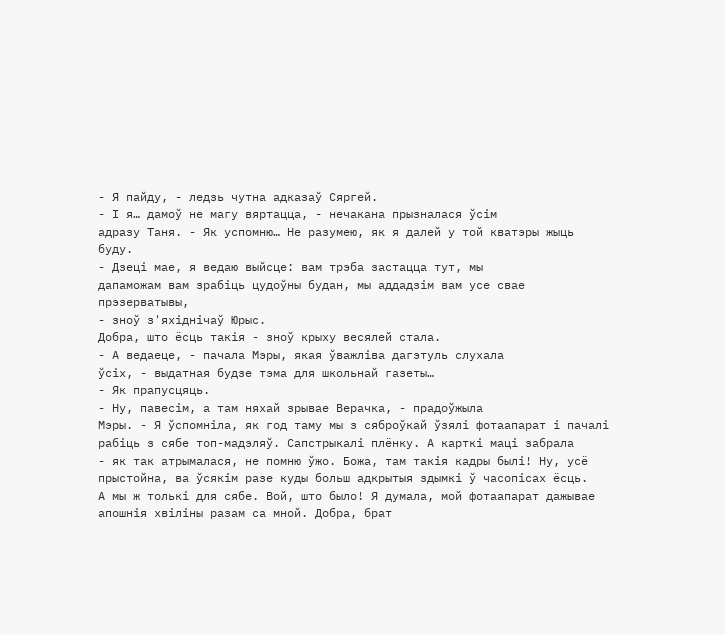- Я пайду, - ледзь чутна адказаў Сяргей.
- І я… дамоў не магу вяртацца, - нечакана прызналася ўсім
адразу Таня. - Як успомню… Не разумею, як я далей у той кватэры жыць
буду.
- Дзеці мае, я ведаю выйсце: вам трэба застацца тут, мы
дапаможам вам зрабіць цудоўны будан, мы аддадзім вам усе свае прэзерватывы,
- зноў з'яхіднічаў Юрыс.
Добра, што ёсць такія - зноў крыху весялей стала.
- А ведаеце, - пачала Мэры, якая ўважліва дагэтуль слухала
ўсіх, - выдатная будзе тэма для школьнай газеты…
- Як прапусцяць.
- Ну, павесім, а там няхай зрывае Верачка, - прадоўжыла
Мэры. - Я ўспомніла, як год таму мы з сяброўкай ўзялі фотаапарат і пачалі
рабіць з сябе топ-мадэляў. Сапстрыкалі плёнку. А карткі маці забрала
- як так атрымалася, не помню ўжо. Божа, там такія кадры былі! Ну, усё
прыстойна, ва ўсякім разе куды больш адкрытыя здымкі ў часопісах ёсць.
А мы ж толькі для сябе. Вой, што было! Я думала, мой фотаапарат дажывае
апошнія хвіліны разам са мной. Добра, брат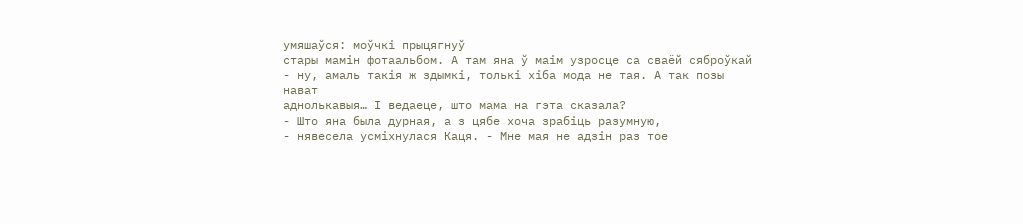умяшаўся: моўчкі прыцягнуў
стары мамін фотаальбом. А там яна ў маім узросце са сваёй сяброўкай
- ну, амаль такія ж здымкі, толькі хіба мода не тая. А так позы нават
аднолькавыя… І ведаеце, што мама на гэта сказала?
- Што яна была дурная, а з цябе хоча зрабіць разумную,
- нявесела усміхнулася Каця. - Мне мая не адзін раз тое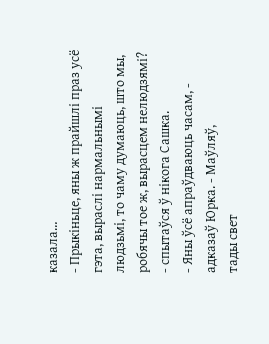казала…
- Прыкіньце, яны ж прайшлі праз усё гэта, выраслі нармальнымі
людзьмі, то чаму думаюць, што мы, робячы тое ж, вырасцем нелюдзямі?
- спытаўся ў нікога Сашка.
- Яны ўсё апраўдваюць часам, - адказаў Юрка. - Маўляў,
тады свет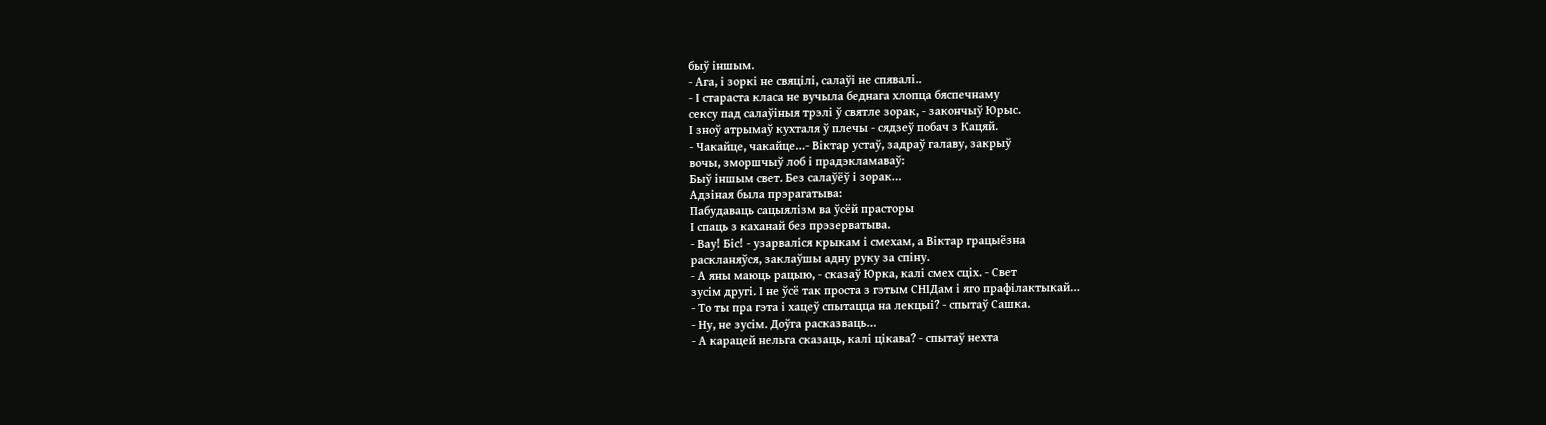быў іншым.
- Ага, і зоркі не свяцілі, салаўі не спявалі..
- І стараста класа не вучыла беднага хлопца бяспечнаму
сексу пад салаўіныя трэлі ў святле зорак, - закончыў Юрыс.
І зноў атрымаў кухталя ў плечы - сядзеў побач з Кацяй.
- Чакайце, чакайце…- Віктар устаў, задраў галаву, закрыў
вочы, зморшчыў лоб і прадэкламаваў:
Быў іншым свет. Без салаўёў і зорак…
Адзіная была прэрагатыва:
Пабудаваць сацыялізм ва ўсёй прасторы
І спаць з каханай без прэзерватыва.
- Вау! Біс! - узарваліся крыкам і смехам, а Віктар грацыёзна
раскланяўся, заклаўшы адну руку за спіну.
- А яны маюць рацыю, - сказаў Юрка, калі смех сціх. - Свет
зусім другі. І не ўсё так проста з гэтым СНІДам і яго прафілактыкай…
- То ты пра гэта і хацеў спытацца на лекцыі? - спытаў Сашка.
- Ну, не зусім. Доўга расказваць…
- А карацей нельга сказаць, калі цікава? - спытаў нехта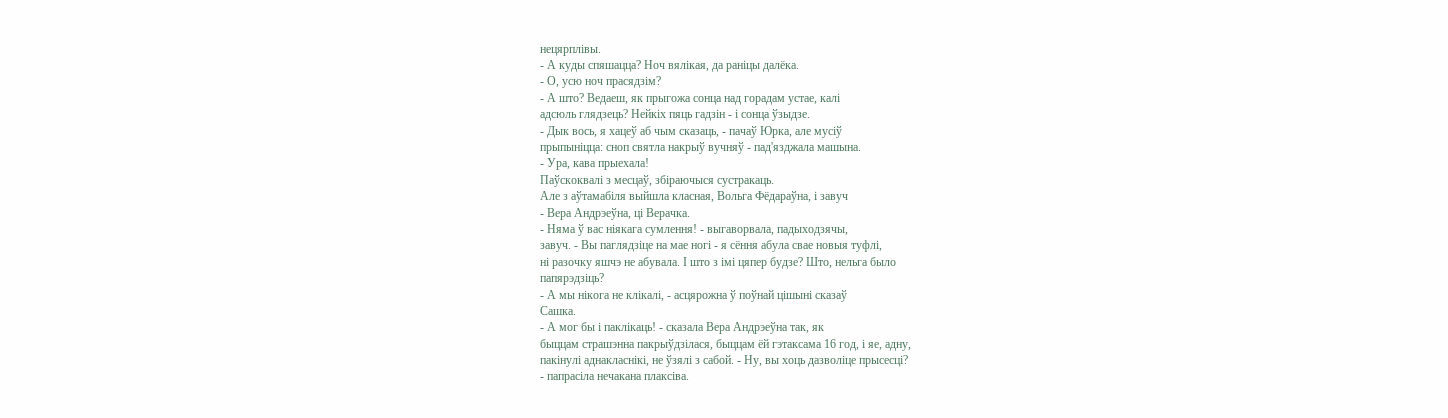нецярплівы.
- А куды спяшацца? Ноч вялікая, да раніцы далёка.
- О, усю ноч прасядзім?
- А што? Ведаеш, як прыгожа сонца над горадам устае, калі
адсюль глядзець? Нейкіх пяць гадзін - і сонца ўзыдзе.
- Дык вось, я хацеў аб чым сказаць, - пачаў Юрка, але мусіў
прыпыніцца: сноп святла накрыў вучняў - пад'язджала машына.
- Ура, кава прыехала!
Паўскоквалі з месцаў, збіраючыся сустракаць.
Але з аўтамабіля выйшла класная, Вольга Фёдараўна, і завуч
- Вера Андрэеўна, ці Верачка.
- Няма ў вас ніякага сумлення! - выгаворвала, падыходзячы,
завуч. - Вы паглядзіце на мае ногі - я сёння абула свае новыя туфлі,
ні разочку яшчэ не абувала. І што з імі цяпер будзе? Што, нельга было
папярэдзіць?
- А мы нікога не клікалі, - асцярожна ў поўнай цішыні сказаў
Сашка.
- А мог бы і паклікаць! - сказала Вера Андрэеўна так, як
быццам страшэнна пакрыўдзілася, быццам ёй гэтаксама 16 год, і яе, адну,
пакінулі аднакласнікі, не ўзялі з сабой. - Ну, вы хоць дазволіце прысесці?
- папрасіла нечакана плаксіва.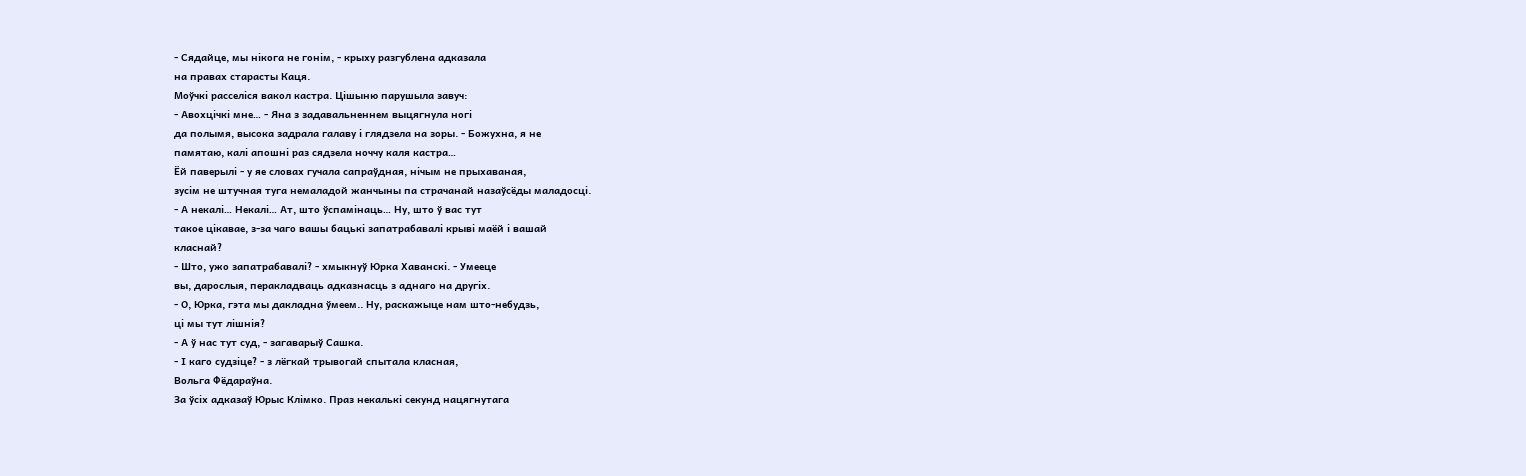- Сядайце, мы нікога не гонім, - крыху разгублена адказала
на правах старасты Каця.
Моўчкі расселіся вакол кастра. Цішыню парушыла завуч:
- Авохцічкі мне… - Яна з задавальненнем выцягнула ногі
да полымя, высока задрала галаву і глядзела на зоры. - Божухна, я не
памятаю, калі апошні раз сядзела ноччу каля кастра…
Ёй паверылі - у яе словах гучала сапраўдная, нічым не прыхаваная,
зусім не штучная туга немаладой жанчыны па страчанай назаўсёды маладосці.
- А некалі… Некалі… Ат, што ўспамінаць… Ну, што ў вас тут
такое цікавае, з-за чаго вашы бацькі запатрабавалі крыві маёй і вашай
класнай?
- Што, ужо запатрабавалі? - хмыкнуў Юрка Хаванскі. - Умееце
вы, дарослыя, перакладваць адказнасць з аднаго на другіх.
- О, Юрка, гэта мы дакладна ўмеем.. Ну, раскажыце нам што-небудзь,
ці мы тут лішнія?
- А ў нас тут суд, - загаварыў Сашка.
- І каго судзіце? - з лёгкай трывогай спытала класная,
Вольга Фёдараўна.
За ўсіх адказаў Юрыс Клімко. Праз некалькі секунд нацягнутага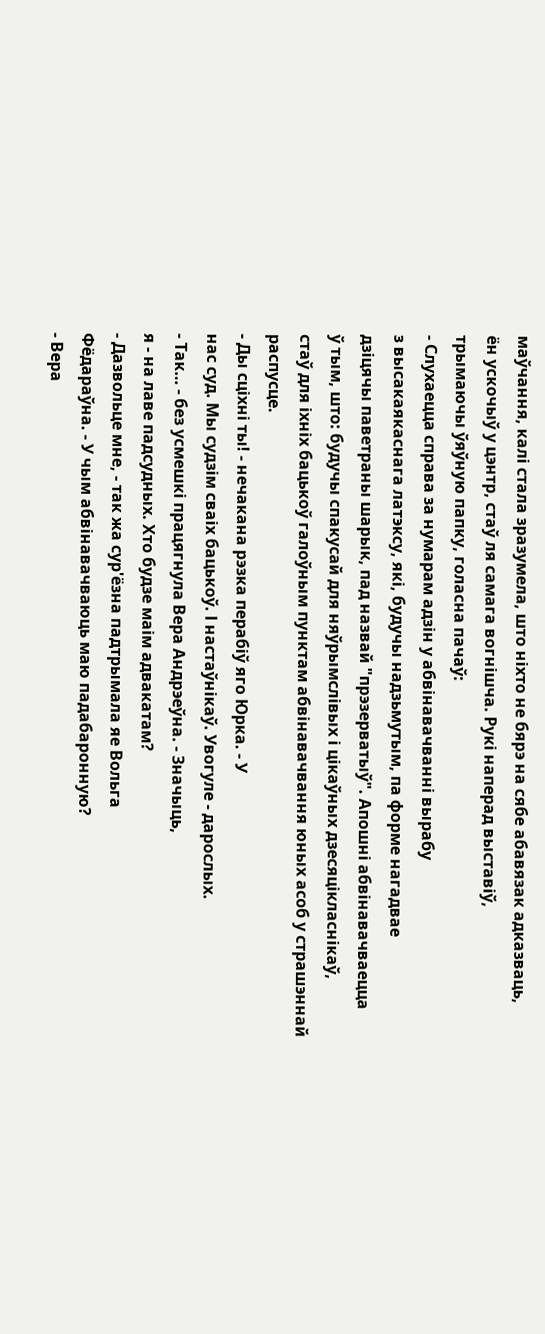маўчання, калі стала зразумела, што ніхто не бярэ на сябе абавязак адказваць,
ён ускочыў у цэнтр, стаў ля самага вогнішча. Рукі наперад выставіў,
трымаючы ўяўную папку, голасна пачаў:
- Слухаецца справа за нумарам адзін у абвінавачванні вырабу
з высакаякаснага латэксу, які, будучы надзьмутым, па форме нагадвае
дзіцячы паветраны шарык, пад назвай "прэзерватыў". Апошні абвінавачваецца
ў тым, што: будучы спакусай для няўрымслівых і цікаўных дзесяцікласнікаў,
стаў для іхніх бацькоў галоўным пунктам абвінавачвання юных асоб у страшэннай
распусце.
- Ды сціхні ты! - нечакана рэзка перабіў яго Юрка. - У
нас суд. Мы судзім сваіх бацькоў. І настаўнікаў. Увогуле - дарослых.
- Так… - без усмешкі працягнула Вера Андрэеўна. - Значыць,
я - на лаве падсудных. Хто будзе маім адвакатам?
- Дазвольце мне, - так жа сур'ёзна падтрымала яе Вольга
Фёдараўна. - У чым абвінавачваюць маю падабаронную?
- Вера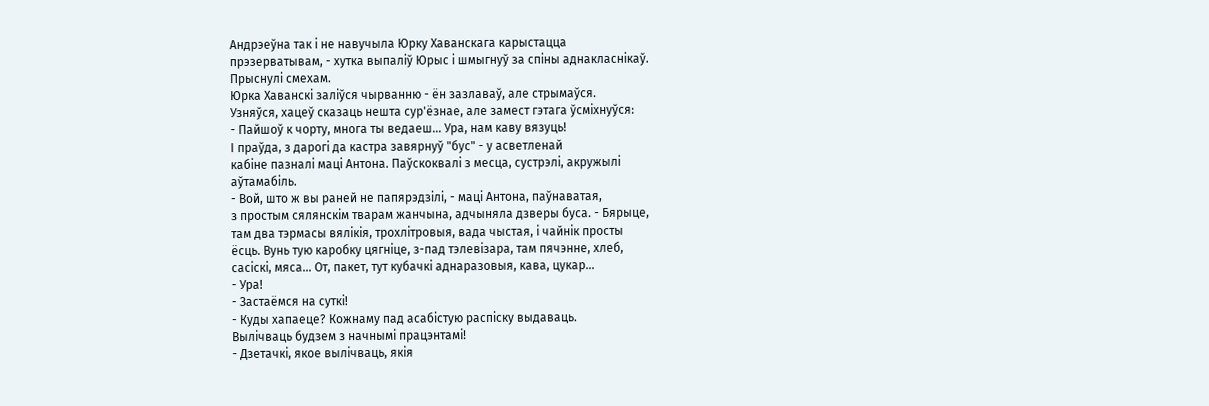Андрэеўна так і не навучыла Юрку Хаванскага карыстацца
прэзерватывам, - хутка выпаліў Юрыс і шмыгнуў за спіны аднакласнікаў.
Прыснулі смехам.
Юрка Хаванскі заліўся чырванню - ён зазлаваў, але стрымаўся.
Узняўся, хацеў сказаць нешта сур'ёзнае, але замест гэтага ўсміхнуўся:
- Пайшоў к чорту, многа ты ведаеш… Ура, нам каву вязуць!
І праўда, з дарогі да кастра завярнуў "бус" - у асветленай
кабіне пазналі маці Антона. Паўскоквалі з месца, сустрэлі, акружылі
аўтамабіль.
- Вой, што ж вы раней не папярэдзілі, - маці Антона, паўнаватая,
з простым сялянскім тварам жанчына, адчыняла дзверы буса. - Бярыце,
там два тэрмасы вялікія, трохлітровыя, вада чыстая, і чайнік просты
ёсць. Вунь тую каробку цягніце, з-пад тэлевізара, там пячэнне, хлеб,
сасіскі, мяса… От, пакет, тут кубачкі аднаразовыя, кава, цукар…
- Ура!
- Застаёмся на суткі!
- Куды хапаеце? Кожнаму пад асабістую распіску выдаваць.
Вылічваць будзем з начнымі працэнтамі!
- Дзетачкі, якое вылічваць, якія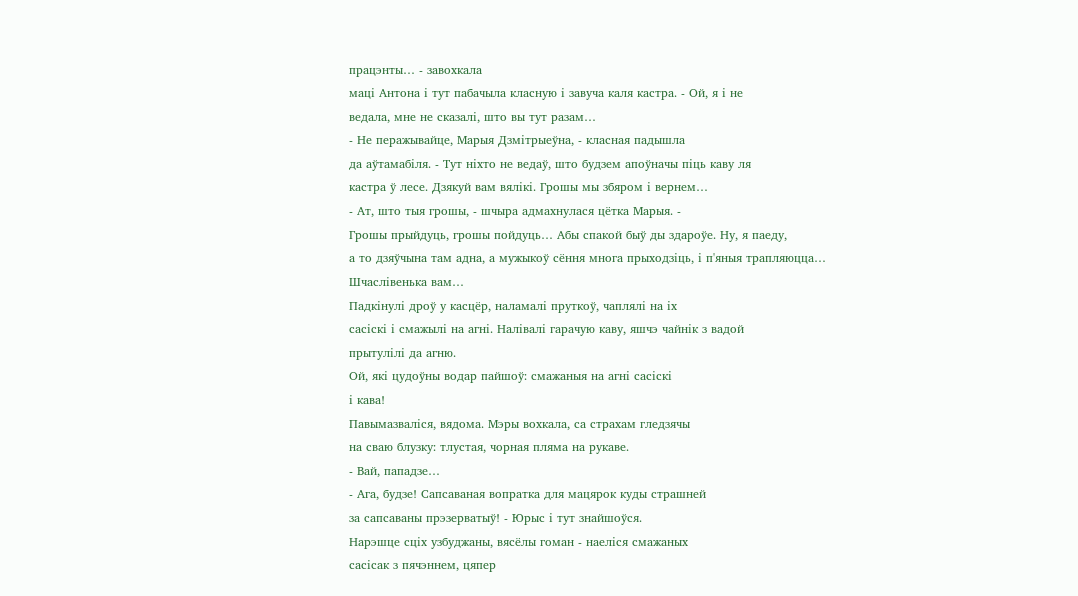працэнты… - завохкала
маці Антона і тут пабачыла класную і завуча каля кастра. - Ой, я і не
ведала, мне не сказалі, што вы тут разам…
- Не перажывайце, Марыя Дзмітрыеўна, - класная падышла
да аўтамабіля. - Тут ніхто не ведаў, што будзем апоўначы піць каву ля
кастра ў лесе. Дзякуй вам вялікі. Грошы мы збяром і вернем…
- Ат, што тыя грошы, - шчыра адмахнулася цётка Марыя. -
Грошы прыйдуць, грошы пойдуць… Абы спакой быў ды здароўе. Ну, я паеду,
а то дзяўчына там адна, а мужыкоў сёння многа прыходзіць, і п'яныя трапляюцца…
Шчаслівенька вам…
Падкінулі дроў у касцёр, наламалі пруткоў, чаплялі на іх
сасіскі і смажылі на агні. Налівалі гарачую каву, яшчэ чайнік з вадой
прытулілі да агню.
Ой, які цудоўны водар пайшоў: смажаныя на агні сасіскі
і кава!
Павымазваліся, вядома. Мэры вохкала, са страхам гледзячы
на сваю блузку: тлустая, чорная пляма на рукаве.
- Вай, пападзе…
- Ага, будзе! Сапсаваная вопратка для мацярок куды страшней
за сапсаваны прэзерватыў! - Юрыс і тут знайшоўся.
Нарэшце сціх узбуджаны, вясёлы гоман - наеліся смажаных
сасісак з пячэннем, цяпер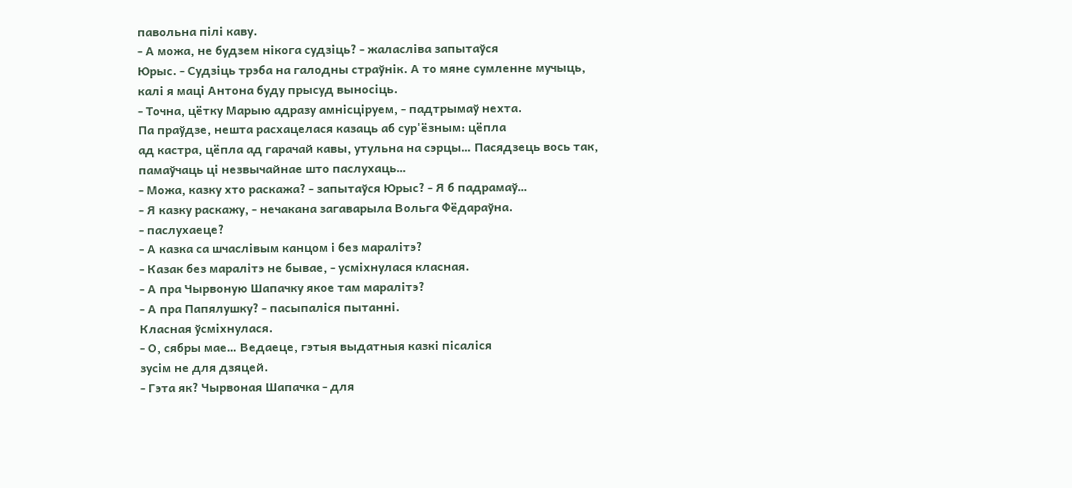павольна пілі каву.
- А можа, не будзем нікога судзіць? - жаласліва запытаўся
Юрыс. - Судзіць трэба на галодны страўнік. А то мяне сумленне мучыць,
калі я маці Антона буду прысуд выносіць.
- Точна, цётку Марыю адразу амнісціруем, - падтрымаў нехта.
Па праўдзе, нешта расхацелася казаць аб сур'ёзным: цёпла
ад кастра, цёпла ад гарачай кавы, утульна на сэрцы… Пасядзець вось так,
памаўчаць ці незвычайнае што паслухаць…
- Можа, казку хто раскажа? - запытаўся Юрыс? - Я б падрамаў…
- Я казку раскажу, - нечакана загаварыла Вольга Фёдараўна.
- паслухаеце?
- А казка са шчаслівым канцом і без маралітэ?
- Казак без маралітэ не бывае, - усміхнулася класная.
- А пра Чырвоную Шапачку якое там маралітэ?
- А пра Папялушку? - пасыпаліся пытанні.
Класная ўсміхнулася.
- О, сябры мае… Ведаеце, гэтыя выдатныя казкі пісаліся
зусім не для дзяцей.
- Гэта як? Чырвоная Шапачка - для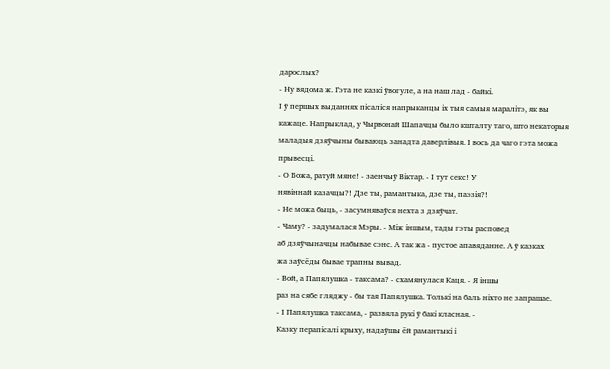дарослых?
- Ну вядома ж. Гэта не казкі ўвогуле, а на наш лад - байкі.
І ў першых выданнях пісаліся напрыканцы іх тыя самыя маралітэ, як вы
кажаце. Напрыклад, у Чырвонай Шапачцы было кшталту таго, што некаторыя
маладыя дзяўчыны бываюць занадта даверлівыя. І вось да чаго гэта можа
прывесці.
- О Божа, ратуй мяне! - заенчыў Віктар. - І тут секс! У
нявіннай казачцы?! Дзе ты, рамантыка, дзе ты, паэзія?!
- Не можа быць, - засумняваўся нехта з дзяўчат.
- Чаму? - задумалася Мэры. - Між іншым, тады гэты расповед
аб дзяўчыначцы набывае сэнс. А так жа - пустое апавяданне. А ў казках
жа заўсёды бывае трапны вывад.
- Вой, а Папялушка - таксама? - схамянулася Каця. - Я іншы
раз на сябе гляджу - бы тая Папялушка. Толькі на баль ніхто не запрашае.
- І Папялушка таксама, - развяла рукі ў бакі класная. -
Казку перапісалі крыху, надаўшы ёй рамантыкі і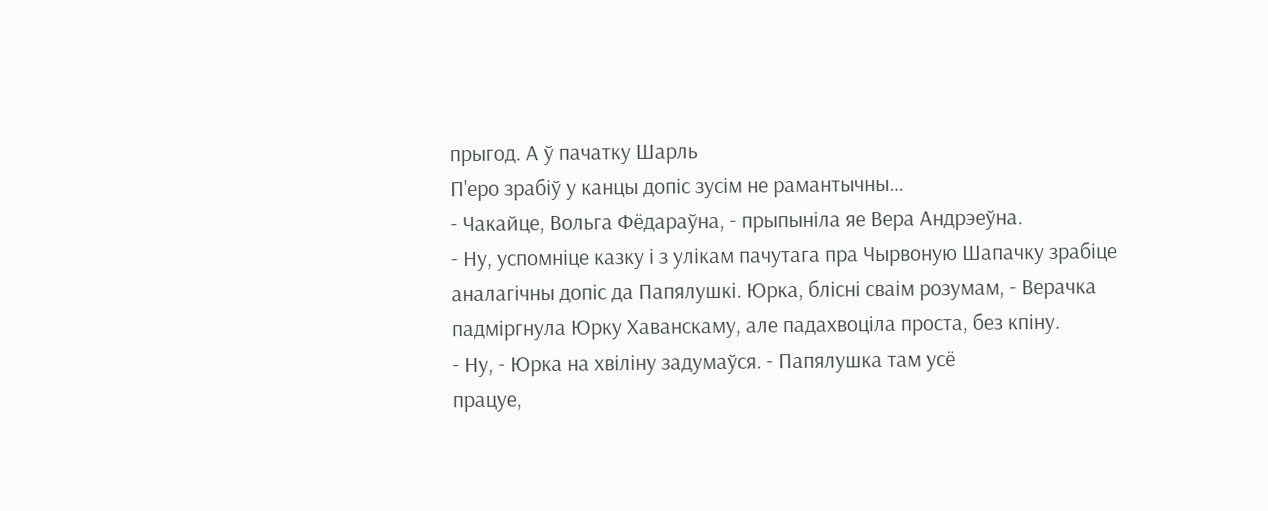прыгод. А ў пачатку Шарль
П'еро зрабіў у канцы допіс зусім не рамантычны…
- Чакайце, Вольга Фёдараўна, - прыпыніла яе Вера Андрэеўна.
- Ну, успомніце казку і з улікам пачутага пра Чырвоную Шапачку зрабіце
аналагічны допіс да Папялушкі. Юрка, блісні сваім розумам, - Верачка
падміргнула Юрку Хаванскаму, але падахвоціла проста, без кпіну.
- Ну, - Юрка на хвіліну задумаўся. - Папялушка там усё
працуе,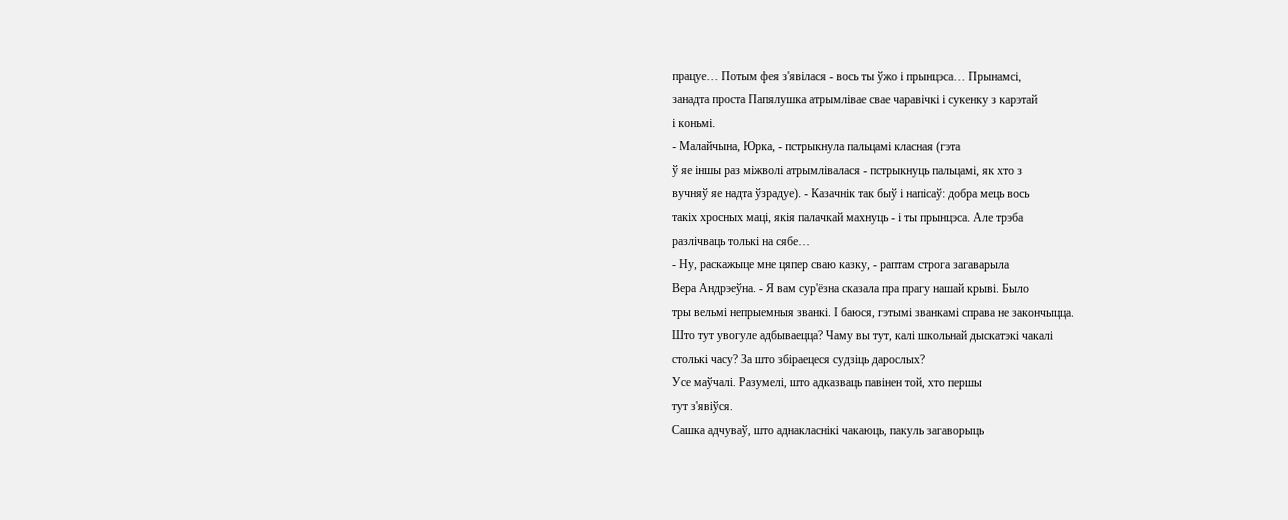працуе… Потым фея з'явілася - вось ты ўжо і прынцэса… Прынамсі,
занадта проста Папялушка атрымлівае свае чаравічкі і сукенку з карэтай
і коньмі.
- Малайчына, Юрка, - пстрыкнула пальцамі класная (гэта
ў яе іншы раз міжволі атрымлівалася - пстрыкнуць пальцамі, як хто з
вучняў яе надта ўзрадуе). - Казачнік так быў і напісаў: добра мець вось
такіх хросных маці, якія палачкай махнуць - і ты прынцэса. Але трэба
разлічваць толькі на сябе…
- Ну, раскажыце мне цяпер сваю казку, - раптам строга загаварыла
Вера Андрэеўна. - Я вам сур'ёзна сказала пра прагу нашай крыві. Было
тры вельмі непрыемныя званкі. І баюся, гэтымі званкамі справа не закончыцца.
Што тут увогуле адбываецца? Чаму вы тут, калі школьнай дыскатэкі чакалі
столькі часу? За што збіраецеся судзіць дарослых?
Усе маўчалі. Разумелі, што адказваць павінен той, хто першы
тут з'явіўся.
Сашка адчуваў, што аднакласнікі чакаюць, пакуль загаворыць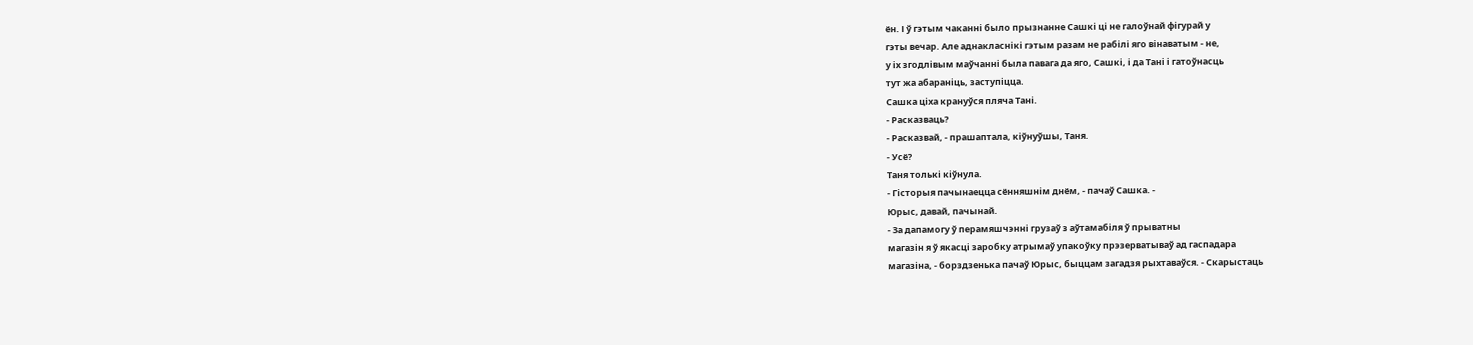ён. І ў гэтым чаканні было прызнанне Сашкі ці не галоўнай фігурай у
гэты вечар. Але аднакласнікі гэтым разам не рабілі яго вінаватым - не,
у іх згодлівым маўчанні была павага да яго, Сашкі, і да Тані і гатоўнасць
тут жа абараніць, заступіцца.
Сашка ціха крануўся пляча Тані.
- Расказваць?
- Расказвай, - прашаптала, кіўнуўшы, Таня.
- Усё?
Таня толькі кіўнула.
- Гісторыя пачынаецца сённяшнім днём, - пачаў Сашка. -
Юрыс, давай, пачынай.
- За дапамогу ў перамяшчэнні грузаў з аўтамабіля ў прыватны
магазін я ў якасці заробку атрымаў упакоўку прэзерватываў ад гаспадара
магазіна, - борздзенька пачаў Юрыс, быццам загадзя рыхтаваўся. - Скарыстаць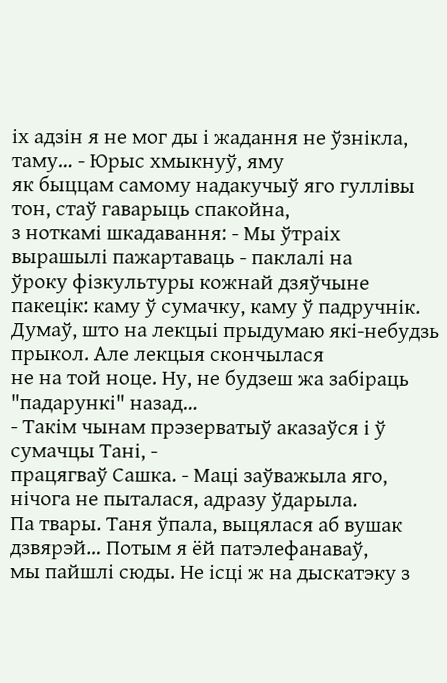іх адзін я не мог ды і жадання не ўзнікла, таму… - Юрыс хмыкнуў, яму
як быццам самому надакучыў яго гуллівы тон, стаў гаварыць спакойна,
з ноткамі шкадавання: - Мы ўтраіх вырашылі пажартаваць - паклалі на
ўроку фізкультуры кожнай дзяўчыне пакецік: каму ў сумачку, каму ў падручнік.
Думаў, што на лекцыі прыдумаю які-небудзь прыкол. Але лекцыя скончылася
не на той ноце. Ну, не будзеш жа забіраць "падарункі" назад…
- Такім чынам прэзерватыў аказаўся і ў сумачцы Тані, -
працягваў Сашка. - Маці заўважыла яго, нічога не пыталася, адразу ўдарыла.
Па твары. Таня ўпала, выцялася аб вушак дзвярэй… Потым я ёй патэлефанаваў,
мы пайшлі сюды. Не ісці ж на дыскатэку з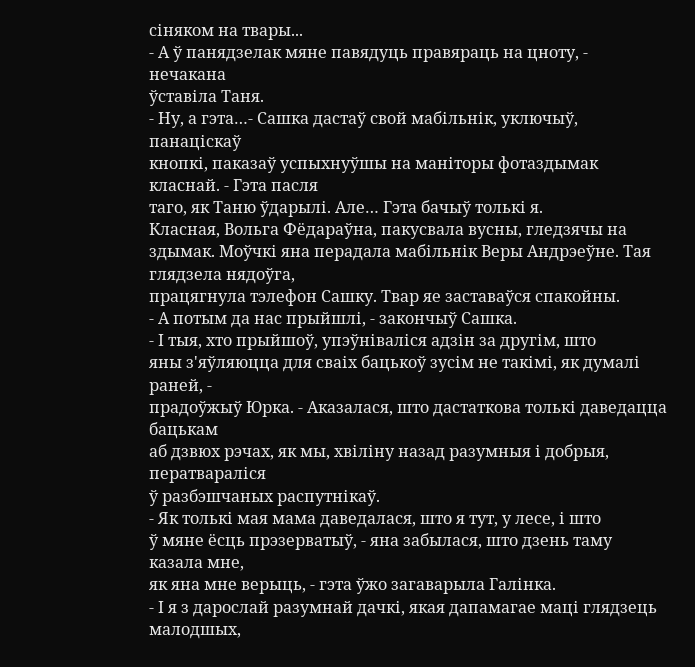сіняком на твары...
- А ў панядзелак мяне павядуць правяраць на цноту, - нечакана
ўставіла Таня.
- Ну, а гэта…- Сашка дастаў свой мабільнік, уключыў, панаціскаў
кнопкі, паказаў успыхнуўшы на маніторы фотаздымак класнай. - Гэта пасля
таго, як Таню ўдарылі. Але… Гэта бачыў толькі я.
Класная, Вольга Фёдараўна, пакусвала вусны, гледзячы на
здымак. Моўчкі яна перадала мабільнік Веры Андрэеўне. Тая глядзела нядоўга,
працягнула тэлефон Сашку. Твар яе заставаўся спакойны.
- А потым да нас прыйшлі, - закончыў Сашка.
- І тыя, хто прыйшоў, упэўніваліся адзін за другім, што
яны з'яўляюцца для сваіх бацькоў зусім не такімі, як думалі раней, -
прадоўжыў Юрка. - Аказалася, што дастаткова толькі даведацца бацькам
аб дзвюх рэчах, як мы, хвіліну назад разумныя і добрыя, ператвараліся
ў разбэшчаных распутнікаў.
- Як толькі мая мама даведалася, што я тут, у лесе, і што
ў мяне ёсць прэзерватыў, - яна забылася, што дзень таму казала мне,
як яна мне верыць, - гэта ўжо загаварыла Галінка.
- І я з дарослай разумнай дачкі, якая дапамагае маці глядзець
малодшых,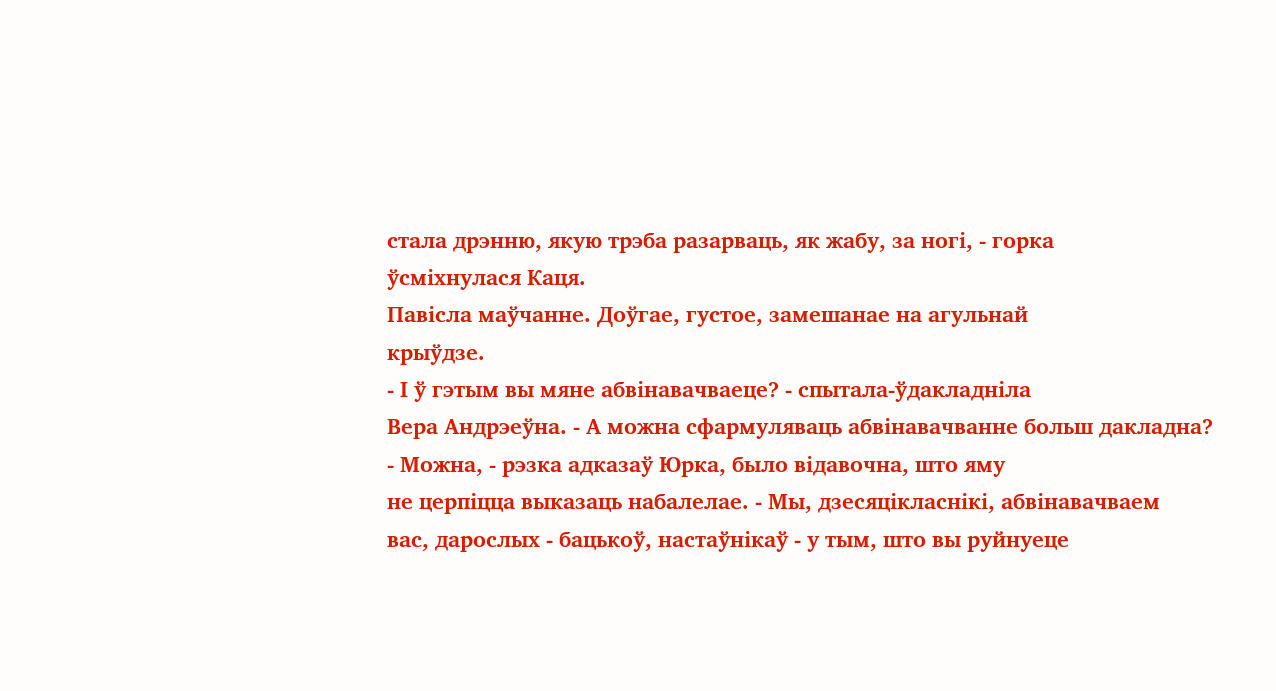стала дрэнню, якую трэба разарваць, як жабу, за ногі, - горка
ўсміхнулася Каця.
Павісла маўчанне. Доўгае, густое, замешанае на агульнай
крыўдзе.
- І ў гэтым вы мяне абвінавачваеце? - спытала-ўдакладніла
Вера Андрэеўна. - А можна сфармуляваць абвінавачванне больш дакладна?
- Можна, - рэзка адказаў Юрка, было відавочна, што яму
не церпіцца выказаць набалелае. - Мы, дзесяцікласнікі, абвінавачваем
вас, дарослых - бацькоў, настаўнікаў - у тым, што вы руйнуеце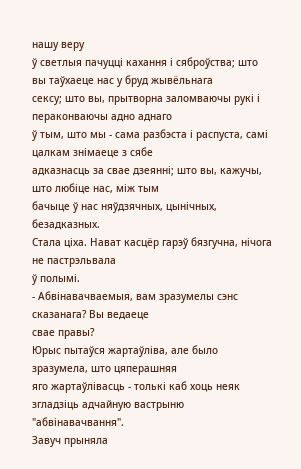нашу веру
ў светлыя пачуцці кахання і сяброўства; што вы таўхаеце нас у бруд жывёльнага
сексу; што вы, прытворна заломваючы рукі і пераконваючы адно аднаго
ў тым, што мы - сама разбэста і распуста, самі цалкам знімаеце з сябе
адказнасць за свае дзеянні; што вы, кажучы, што любіце нас, між тым
бачыце ў нас няўдзячных, цынічных, безадказных.
Стала ціха. Нават касцёр гарэў бязгучна, нічога не пастрэльвала
ў полымі.
- Абвінавачваемыя, вам зразумелы сэнс сказанага? Вы ведаеце
свае правы?
Юрыс пытаўся жартаўліва, але было зразумела, што цяперашняя
яго жартаўлівасць - толькі каб хоць неяк згладзіць адчайную вастрыню
"абвінавачвання".
Завуч прыняла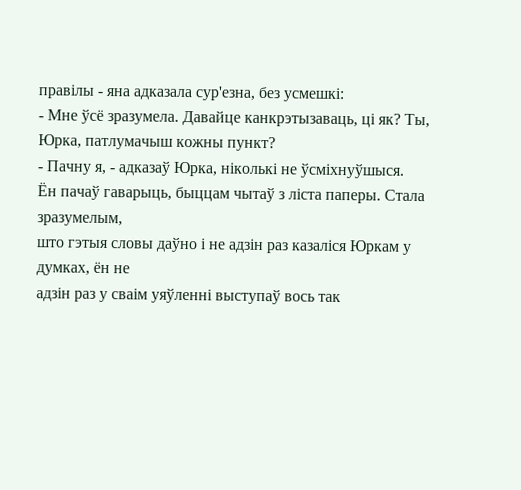правілы - яна адказала сур'езна, без усмешкі:
- Мне ўсё зразумела. Давайце канкрэтызаваць, ці як? Ты,
Юрка, патлумачыш кожны пункт?
- Пачну я, - адказаў Юрка, ніколькі не ўсміхнуўшыся.
Ён пачаў гаварыць, быццам чытаў з ліста паперы. Стала зразумелым,
што гэтыя словы даўно і не адзін раз казаліся Юркам у думках, ён не
адзін раз у сваім уяўленні выступаў вось так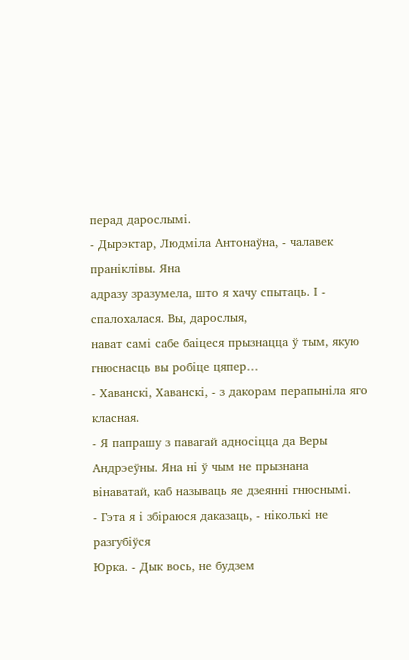перад дарослымі.
- Дырэктар, Людміла Антонаўна, - чалавек праніклівы. Яна
адразу зразумела, што я хачу спытаць. І - спалохалася. Вы, дарослыя,
нават самі сабе баіцеся прызнацца ў тым, якую гнюснасць вы робіце цяпер…
- Хаванскі, Хаванскі, - з дакорам перапыніла яго класная.
- Я папрашу з павагай адносіцца да Веры Андрэеўны. Яна ні ў чым не прызнана
вінаватай, каб называць яе дзеянні гнюснымі.
- Гэта я і збіраюся даказаць, - ніколькі не разгубіўся
Юрка. - Дык вось, не будзем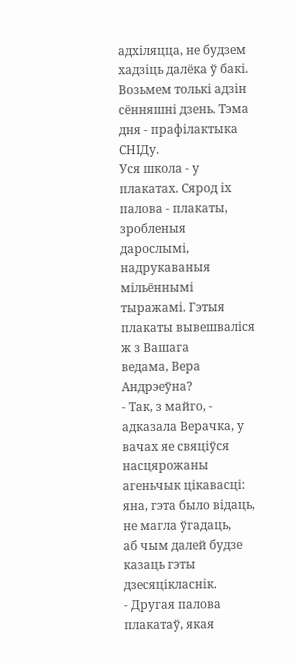адхіляцца, не будзем хадзіць далёка ў бакі.
Возьмем толькі адзін сённяшні дзень. Тэма дня - прафілактыка СНІДу.
Уся школа - у плакатах. Сярод іх палова - плакаты, зробленыя дарослымі,
надрукаваныя мільённымі тыражамі. Гэтыя плакаты вывешваліся ж з Вашага
ведама, Вера Андрэеўна?
- Так, з майго, - адказала Верачка, у вачах яе свяціўся
насцярожаны агеньчык цікавасці: яна, гэта было відаць, не магла ўгадаць,
аб чым далей будзе казаць гэты дзесяцікласнік.
- Другая палова плакатаў, якая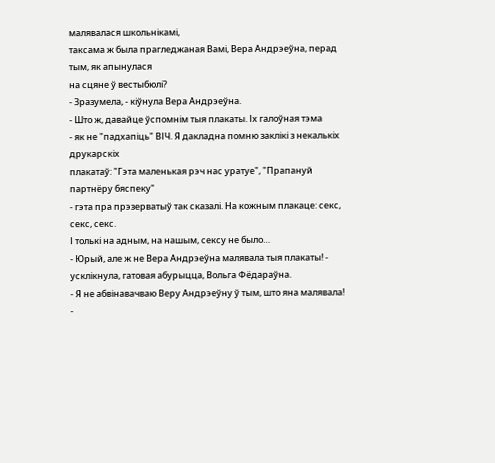малявалася школьнікамі,
таксама ж была прагледжаная Вамі, Вера Андрэеўна, перад тым, як апынулася
на сцяне ў вестыбюлі?
- Зразумела, - кіўнула Вера Андрэеўна.
- Што ж, давайце ўспомнім тыя плакаты. Іх галоўная тэма
- як не "падхапіць" ВІЧ. Я дакладна помню заклікі з некалькіх друкарскіх
плакатаў: "Гэта маленькая рэч нас уратуе", "Прапануй партнёру бяспеку"
- гэта пра прэзерватыў так сказалі. На кожным плакаце: секс, секс, секс.
І толькі на адным, на нашым, сексу не было…
- Юрый, але ж не Вера Андрэеўна малявала тыя плакаты! -
усклікнула, гатовая абурыцца, Вольга Фёдараўна.
- Я не абвінавачваю Веру Андрэеўну ў тым, што яна малявала!
-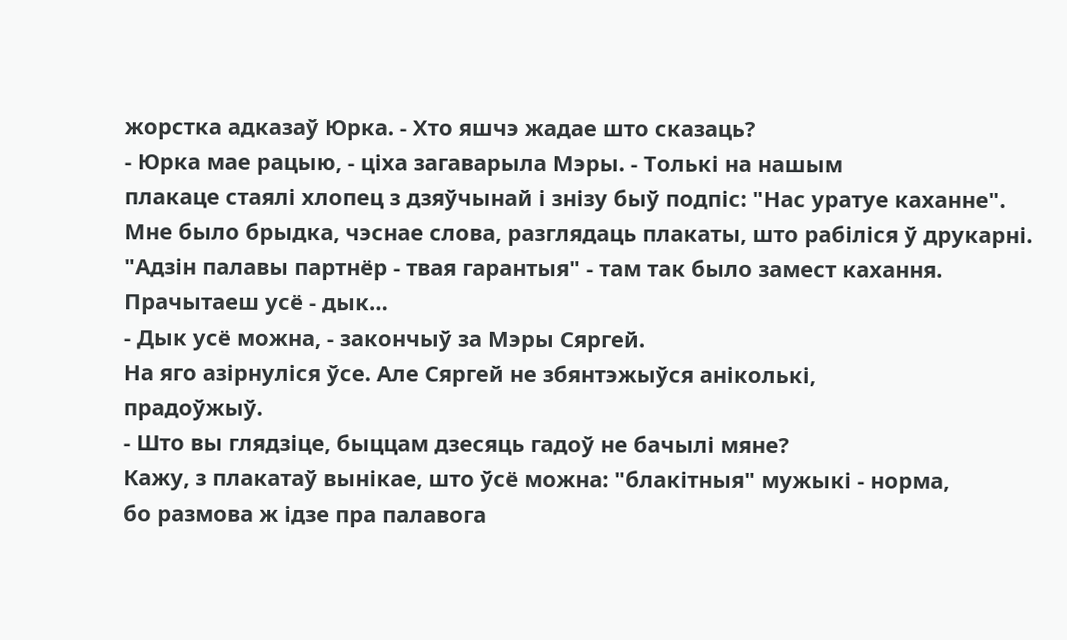жорстка адказаў Юрка. - Хто яшчэ жадае што сказаць?
- Юрка мае рацыю, - ціха загаварыла Мэры. - Толькі на нашым
плакаце стаялі хлопец з дзяўчынай і знізу быў подпіс: "Нас уратуе каханне".
Мне было брыдка, чэснае слова, разглядаць плакаты, што рабіліся ў друкарні.
"Адзін палавы партнёр - твая гарантыя" - там так было замест кахання.
Прачытаеш усё - дык…
- Дык усё можна, - закончыў за Мэры Сяргей.
На яго азірнуліся ўсе. Але Сяргей не збянтэжыўся аніколькі,
прадоўжыў.
- Што вы глядзіце, быццам дзесяць гадоў не бачылі мяне?
Кажу, з плакатаў вынікае, што ўсё можна: "блакітныя" мужыкі - норма,
бо размова ж ідзе пра палавога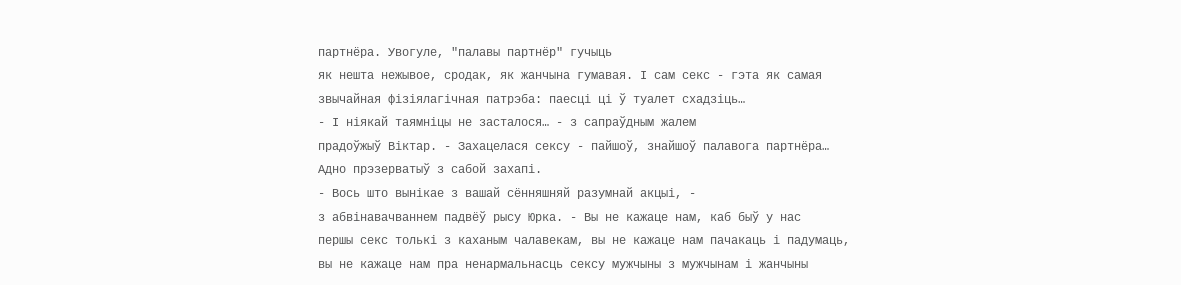партнёра. Увогуле, "палавы партнёр" гучыць
як нешта нежывое, сродак, як жанчына гумавая. І сам секс - гэта як самая
звычайная фізіялагічная патрэба: паесці ці ў туалет схадзіць…
- І ніякай таямніцы не засталося… - з сапраўдным жалем
прадоўжыў Віктар. - Захацелася сексу - пайшоў, знайшоў палавога партнёра…
Адно прэзерватыў з сабой захапі.
- Вось што вынікае з вашай сённяшняй разумнай акцыі, -
з абвінавачваннем падвёў рысу Юрка. - Вы не кажаце нам, каб быў у нас
першы секс толькі з каханым чалавекам, вы не кажаце нам пачакаць і падумаць,
вы не кажаце нам пра ненармальнасць сексу мужчыны з мужчынам і жанчыны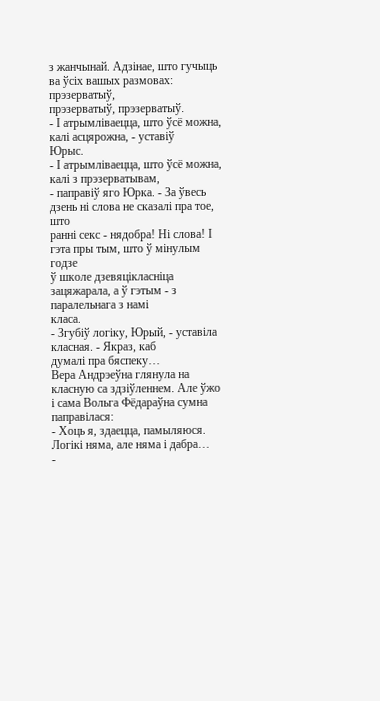з жанчынай. Адзінае, што гучыць ва ўсіх вашых размовах: прэзерватыў,
прэзерватыў, прэзерватыў.
- І атрымліваецца, што ўсё можна, калі асцярожна, - уставіў
Юрыс.
- І атрымліваецца, што ўсё можна, калі з прэзерватывам,
- паправіў яго Юрка. - За ўвесь дзень ні слова не сказалі пра тое, што
ранні секс - нядобра! Ні слова! І гэта пры тым, што ў мінулым годзе
ў школе дзевяцікласніца зацяжарала, а ў гэтым - з паралельнага з намі
класа.
- Згубіў логіку, Юрый, - уставіла класная. - Якраз, каб
думалі пра бяспеку…
Вера Андрэеўна глянула на класную са здзіўленнем. Але ўжо
і сама Вольга Фёдараўна сумна паправілася:
- Хоць я, здаецца, памыляюся. Логікі няма, але няма і дабра…
-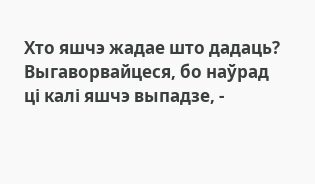Хто яшчэ жадае што дадаць? Выгаворвайцеся, бо наўрад
ці калі яшчэ выпадзе, -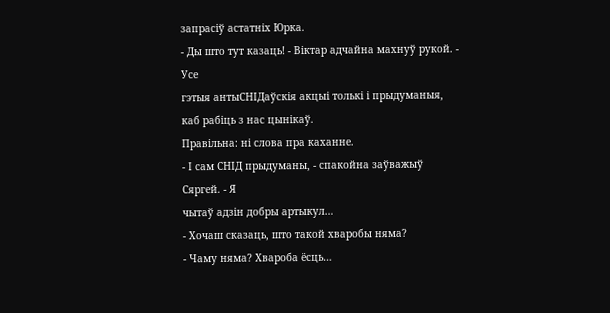запрасіў астатніх Юрка.
- Ды што тут казаць! - Віктар адчайна махнуў рукой. - Усе
гэтыя антыСНІДаўскія акцыі толькі і прыдуманыя, каб рабіць з нас цынікаў.
Правільна: ні слова пра каханне.
- І сам СНІД прыдуманы, - спакойна заўважыў Сяргей. - Я
чытаў адзін добры артыкул…
- Хочаш сказаць, што такой хваробы няма?
- Чаму няма? Хвароба ёсць…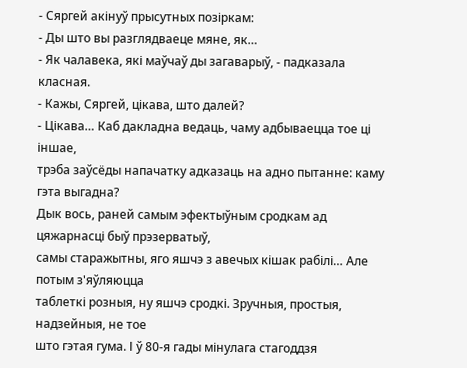- Сяргей акінуў прысутных позіркам:
- Ды што вы разглядваеце мяне, як…
- Як чалавека, які маўчаў ды загаварыў, - падказала класная.
- Кажы, Сяргей, цікава, што далей?
- Цікава… Каб дакладна ведаць, чаму адбываецца тое ці іншае,
трэба заўсёды напачатку адказаць на адно пытанне: каму гэта выгадна?
Дык вось, раней самым эфектыўным сродкам ад цяжарнасці быў прэзерватыў,
самы старажытны, яго яшчэ з авечых кішак рабілі… Але потым з'яўляюцца
таблеткі розныя, ну яшчэ сродкі. Зручныя, простыя, надзейныя, не тое
што гэтая гума. І ў 80-я гады мінулага стагоддзя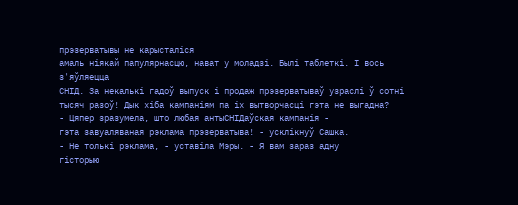прэзерватывы не карысталіся
амаль ніякай папулярнасцю, нават у моладзі. Былі таблеткі. І вось з'яўляецца
СНІД. За некалькі гадоў выпуск і продаж прэзерватываў узраслі ў сотні
тысяч разоў! Дык хіба кампаніям па іх вытворчасці гэта не выгадна?
- Цяпер зразумела, што любая антыСНІДаўская кампанія -
гэта завуаляваная рэклама прэзерватыва! - усклікнуў Сашка.
- Не толькі рэклама, - уставіла Мэры. - Я вам зараз адну
гісторыю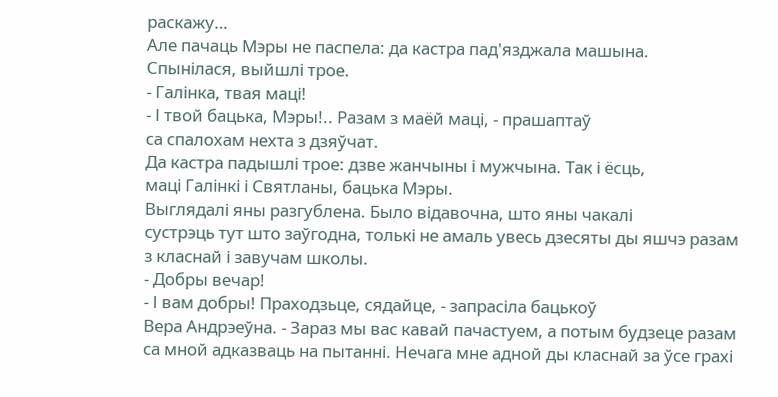раскажу…
Але пачаць Мэры не паспела: да кастра пад'язджала машына.
Спынілася, выйшлі трое.
- Галінка, твая маці!
- І твой бацька, Мэры!.. Разам з маёй маці, - прашаптаў
са спалохам нехта з дзяўчат.
Да кастра падышлі трое: дзве жанчыны і мужчына. Так і ёсць,
маці Галінкі і Святланы, бацька Мэры.
Выглядалі яны разгублена. Было відавочна, што яны чакалі
сустрэць тут што заўгодна, толькі не амаль увесь дзесяты ды яшчэ разам
з класнай і завучам школы.
- Добры вечар!
- І вам добры! Праходзьце, сядайце, - запрасіла бацькоў
Вера Андрэеўна. - Зараз мы вас кавай пачастуем, а потым будзеце разам
са мной адказваць на пытанні. Нечага мне адной ды класнай за ўсе грахі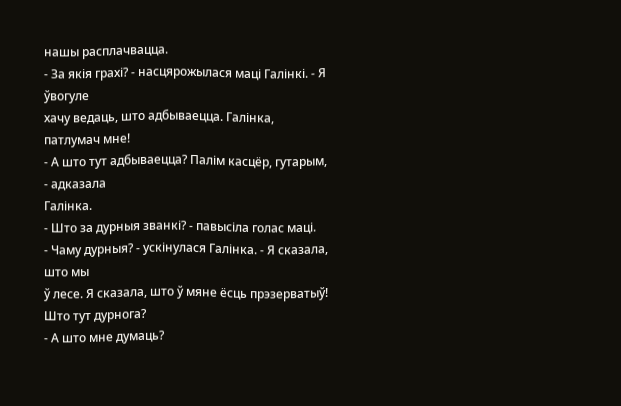нашы расплачвацца.
- За якія грахі? - насцярожылася маці Галінкі. - Я ўвогуле
хачу ведаць, што адбываецца. Галінка, патлумач мне!
- А што тут адбываецца? Палім касцёр, гутарым, - адказала
Галінка.
- Што за дурныя званкі? - павысіла голас маці.
- Чаму дурныя? - ускінулася Галінка. - Я сказала, што мы
ў лесе. Я сказала, што ў мяне ёсць прэзерватыў! Што тут дурнога?
- А што мне думаць?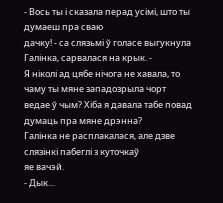- Вось ты і сказала перад усімі, што ты думаеш пра сваю
дачку! - са слязьмі ў голасе выгукнула Галінка, сарвалася на крык. -
Я ніколі ад цябе нічога не хавала, то чаму ты мяне западозрыла чорт
ведае ў чым? Хіба я давала табе повад думаць пра мяне дрэнна?
Галінка не расплакалася, але дзве слязінкі пабеглі з куточкаў
яе вачэй.
- Дык…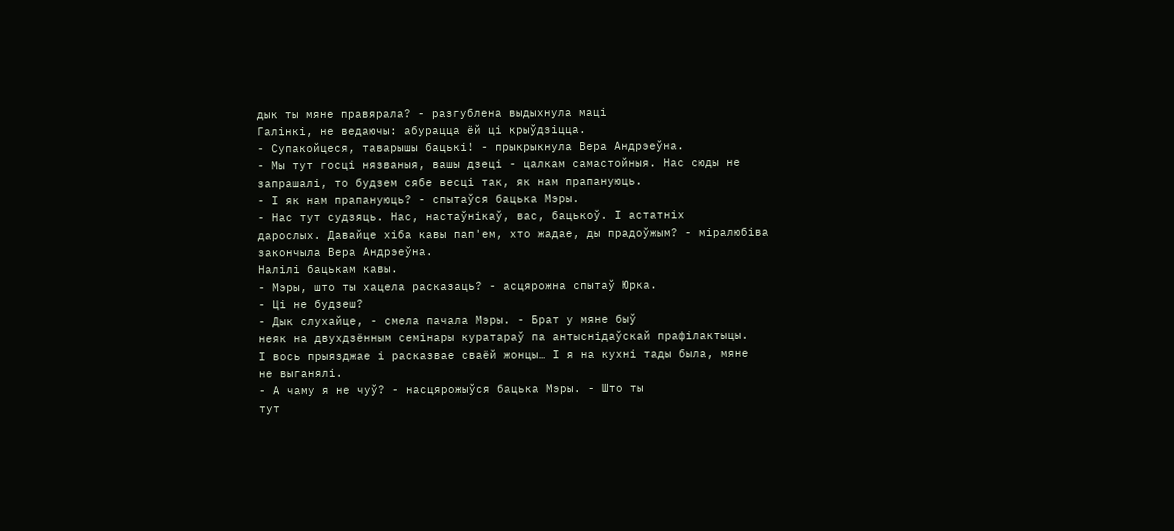дык ты мяне правярала? - разгублена выдыхнула маці
Галінкі, не ведаючы: абурацца ёй ці крыўдзіцца.
- Супакойцеся, таварышы бацькі! - прыкрыкнула Вера Андрэеўна.
- Мы тут госці нязваныя, вашы дзеці - цалкам самастойныя. Нас сюды не
запрашалі, то будзем сябе весці так, як нам прапануюць.
- І як нам прапануюць? - спытаўся бацька Мэры.
- Нас тут судзяць. Нас, настаўнікаў, вас, бацькоў. І астатніх
дарослых. Давайце хіба кавы пап'ем, хто жадае, ды прадоўжым? - міралюбіва
закончыла Вера Андрэеўна.
Налілі бацькам кавы.
- Мэры, што ты хацела расказаць? - асцярожна спытаў Юрка.
- Ці не будзеш?
- Дык слухайце, - смела пачала Мэры. - Брат у мяне быў
неяк на двухдзённым семінары куратараў па антыснідаўскай прафілактыцы.
І вось прыязджае і расказвае сваёй жонцы… І я на кухні тады была, мяне
не выганялі.
- А чаму я не чуў? - насцярожыўся бацька Мэры. - Што ты
тут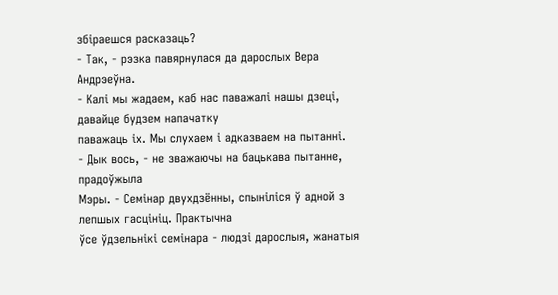збіраешся расказаць?
- Так, - рэзка павярнулася да дарослых Вера Андрэеўна.
- Калі мы жадаем, каб нас паважалі нашы дзеці, давайце будзем напачатку
паважаць іх. Мы слухаем і адказваем на пытанні.
- Дык вось, - не зважаючы на бацькава пытанне, прадоўжыла
Мэры. - Семінар двухдзённы, спыніліся ў адной з лепшых гасцініц. Практычна
ўсе ўдзельнікі семінара - людзі дарослыя, жанатыя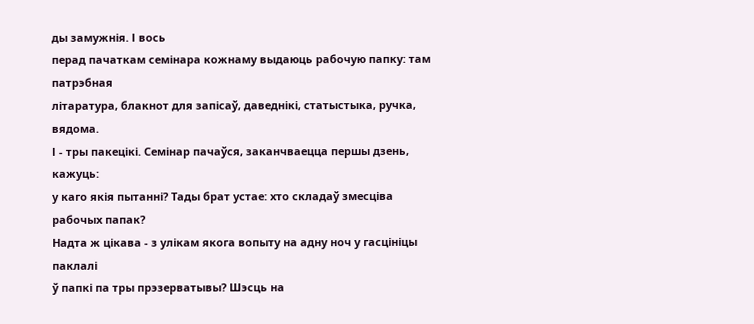ды замужнія. І вось
перад пачаткам семінара кожнаму выдаюць рабочую папку: там патрэбная
літаратура, блакнот для запісаў, даведнікі, статыстыка, ручка, вядома.
І - тры пакецікі. Семінар пачаўся, заканчваецца першы дзень, кажуць:
у каго якія пытанні? Тады брат устае: хто складаў змесціва рабочых папак?
Надта ж цікава - з улікам якога вопыту на адну ноч у гасцініцы паклалі
ў папкі па тры прэзерватывы? Шэсць на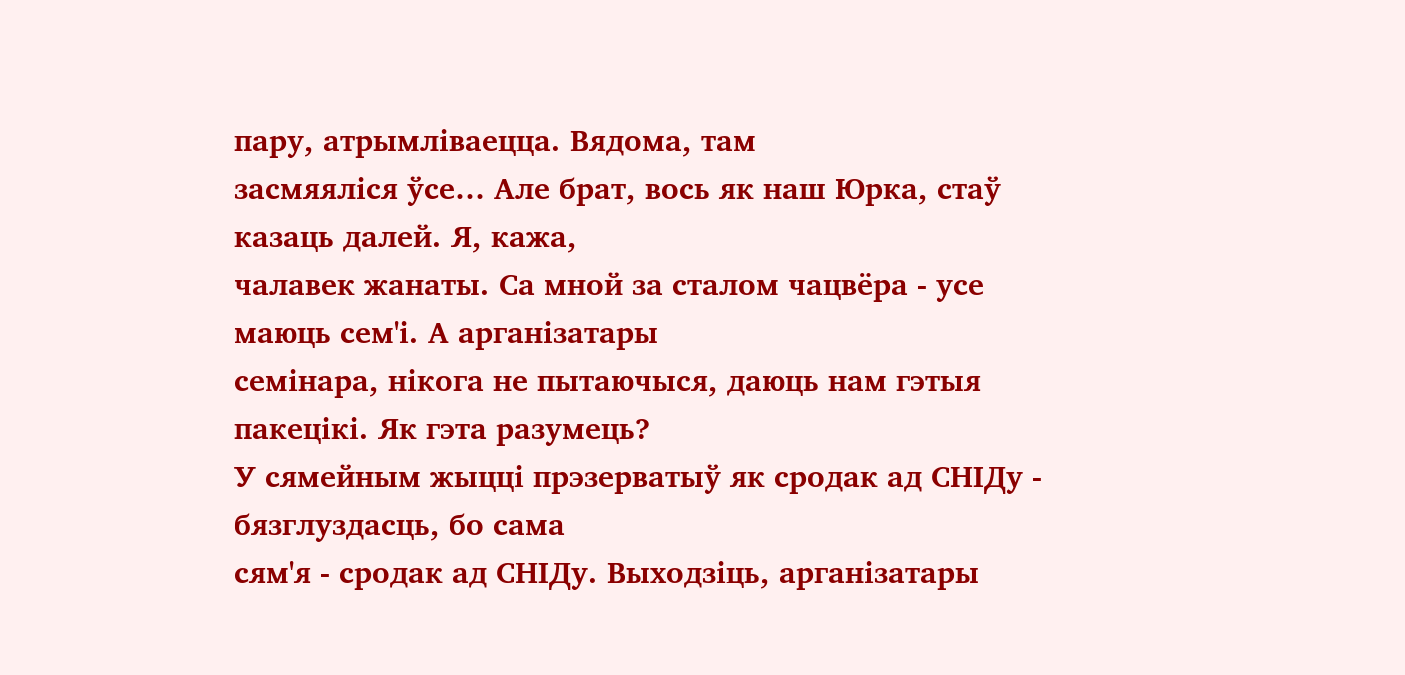пару, атрымліваецца. Вядома, там
засмяяліся ўсе… Але брат, вось як наш Юрка, стаў казаць далей. Я, кажа,
чалавек жанаты. Са мной за сталом чацвёра - усе маюць сем'і. А арганізатары
семінара, нікога не пытаючыся, даюць нам гэтыя пакецікі. Як гэта разумець?
У сямейным жыцці прэзерватыў як сродак ад СНІДу - бязглуздасць, бо сама
сям'я - сродак ад СНІДу. Выходзіць, арганізатары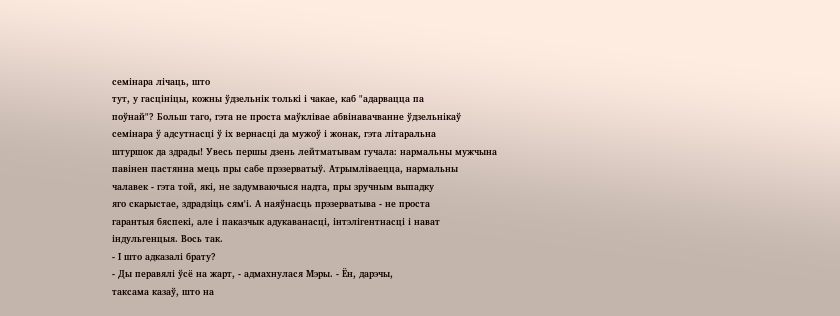семінара лічаць, што
тут, у гасцініцы, кожны ўдзельнік толькі і чакае, каб "адарвацца па
поўнай"? Больш таго, гэта не проста маўклівае абвінавачванне ўдзельнікаў
семінара ў адсутнасці ў іх вернасці да мужоў і жонак, гэта літаральна
штуршок да здрады! Увесь першы дзень лейтматывам гучала: нармальны мужчына
павінен пастянна мець пры сабе прэзерватыў. Атрымліваецца, нармальны
чалавек - гэта той, які, не задумваючыся надта, пры зручным выпадку
яго скарыстае, здрадзіць сям'і. А наяўнасць прэзерватыва - не проста
гарантыя бяспекі, але і паказчык адукаванасці, інтэлігентнасці і нават
індульгенцыя. Вось так.
- І што адказалі брату?
- Ды перавялі ўсё на жарт, - адмахнулася Мэры. - Ён, дарэчы,
таксама казаў, што на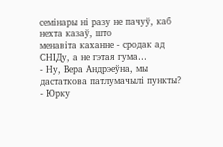семінары ні разу не пачуў, каб нехта казаў, што
менавіта каханне - сродак ад СНІДу, а не гэтая гума…
- Ну, Вера Андрэеўна, мы дастаткова патлумачылі пункты?
- Юрку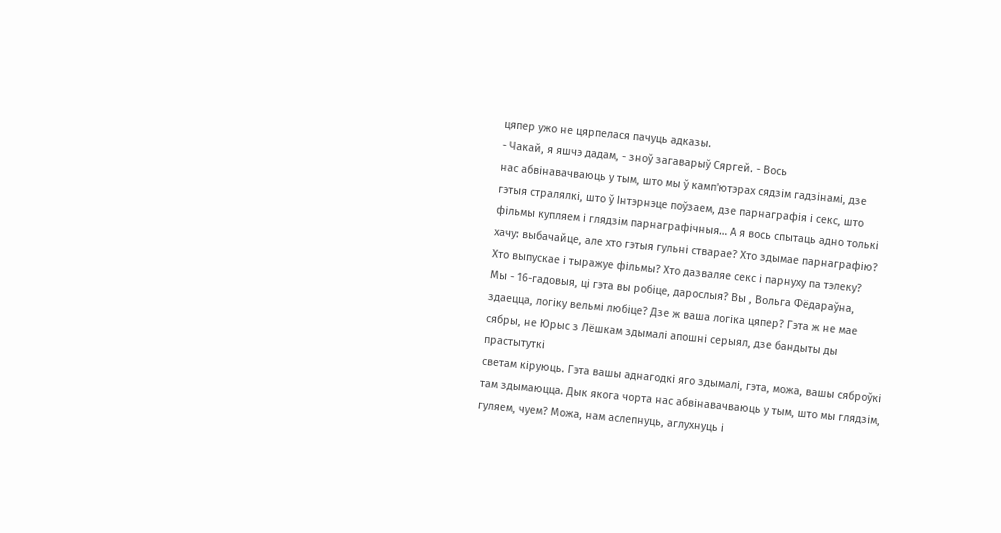цяпер ужо не цярпелася пачуць адказы.
- Чакай, я яшчэ дадам, - зноў загаварыў Сяргей. - Вось
нас абвінавачваюць у тым, што мы ў камп'ютэрах сядзім гадзінамі, дзе
гэтыя стралялкі, што ў Інтэрнэце поўзаем, дзе парнаграфія і секс, што
фільмы купляем і глядзім парнаграфічныя… А я вось спытаць адно толькі
хачу: выбачайце, але хто гэтыя гульні стварае? Хто здымае парнаграфію?
Хто выпускае і тыражуе фільмы? Хто дазваляе секс і парнуху па тэлеку?
Мы - 16-гадовыя, ці гэта вы робіце, дарослыя? Вы , Вольга Фёдараўна,
здаецца, логіку вельмі любіце? Дзе ж ваша логіка цяпер? Гэта ж не мае
сябры, не Юрыс з Лёшкам здымалі апошні серыял, дзе бандыты ды прастытуткі
светам кіруюць. Гэта вашы аднагодкі яго здымалі, гэта, можа, вашы сяброўкі
там здымаюцца. Дык якога чорта нас абвінавачваюць у тым, што мы глядзім,
гуляем, чуем? Можа, нам аслепнуць, аглухнуць і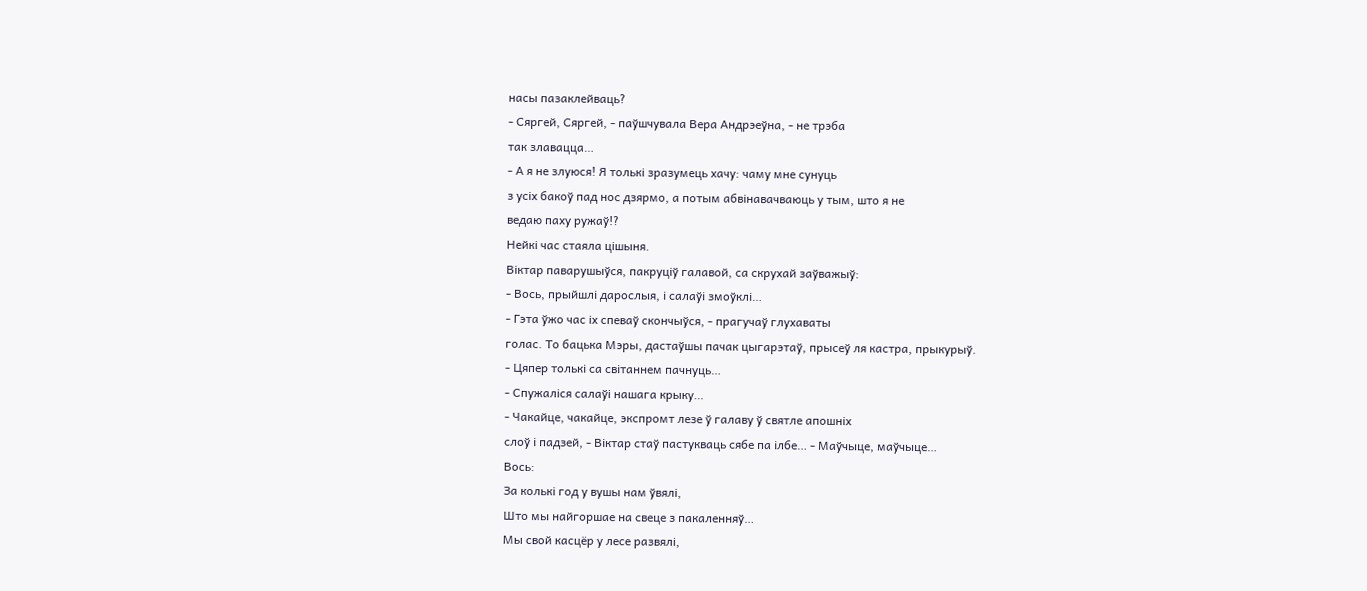насы пазаклейваць?
- Сяргей, Сяргей, - паўшчувала Вера Андрэеўна, - не трэба
так злавацца…
- А я не злуюся! Я толькі зразумець хачу: чаму мне сунуць
з усіх бакоў пад нос дзярмо, а потым абвінавачваюць у тым, што я не
ведаю паху ружаў!?
Нейкі час стаяла цішыня.
Віктар паварушыўся, пакруціў галавой, са скрухай заўважыў:
- Вось, прыйшлі дарослыя, і салаўі змоўклі…
- Гэта ўжо час іх спеваў скончыўся, - прагучаў глухаваты
голас. То бацька Мэры, дастаўшы пачак цыгарэтаў, прысеў ля кастра, прыкурыў.
- Цяпер толькі са світаннем пачнуць…
- Спужаліся салаўі нашага крыку…
- Чакайце, чакайце, экспромт лезе ў галаву ў святле апошніх
слоў і падзей, - Віктар стаў пастукваць сябе па ілбе… - Маўчыце, маўчыце…
Вось:
За колькі год у вушы нам ўвялі,
Што мы найгоршае на свеце з пакаленняў…
Мы свой касцёр у лесе развялі,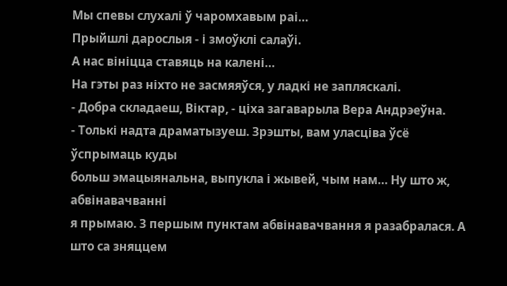Мы спевы слухалі ў чаромхавым раі…
Прыйшлі дарослыя - і змоўклі салаўі.
А нас вініцца ставяць на калені…
На гэты раз ніхто не засмяяўся, у ладкі не запляскалі.
- Добра складаеш, Віктар, - ціха загаварыла Вера Андрэеўна.
- Толькі надта драматызуеш. Зрэшты, вам уласціва ўсё ўспрымаць куды
больш эмацыянальна, выпукла і жывей, чым нам… Ну што ж, абвінавачванні
я прымаю. З першым пунктам абвінавачвання я разабралася. А што са зняццем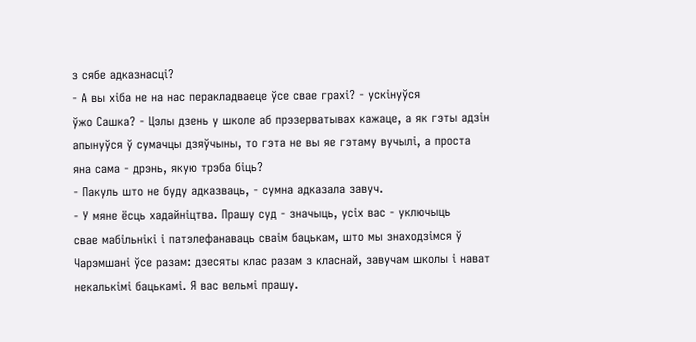з сябе адказнасці?
- А вы хіба не на нас перакладваеце ўсе свае грахі? - ускінуўся
ўжо Сашка? - Цэлы дзень у школе аб прэзерватывах кажаце, а як гэты адзін
апынуўся ў сумачцы дзяўчыны, то гэта не вы яе гэтаму вучылі, а проста
яна сама - дрэнь, якую трэба біць?
- Пакуль што не буду адказваць, - сумна адказала завуч.
- У мяне ёсць хадайніцтва. Прашу суд - значыць, усіх вас - уключыць
свае мабільнікі і патэлефанаваць сваім бацькам, што мы знаходзімся ў
Чарэмшані ўсе разам: дзесяты клас разам з класнай, завучам школы і нават
некалькімі бацькамі. Я вас вельмі прашу.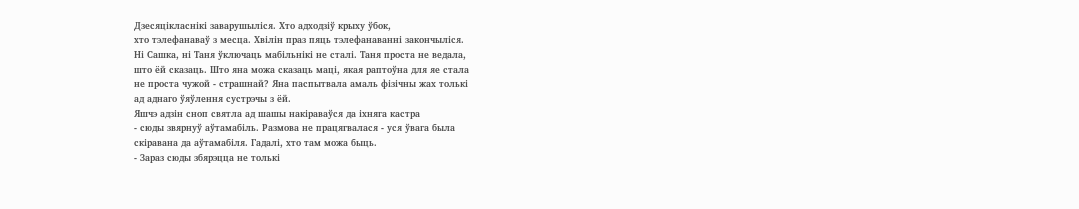Дзесяцікласнікі заварушыліся. Хто адходзіў крыху ўбок,
хто тэлефанаваў з месца. Хвілін праз пяць тэлефанаванні закончыліся.
Ні Сашка, ні Таня ўключаць мабільнікі не сталі. Таня проста не ведала,
што ёй сказаць. Што яна можа сказаць маці, якая раптоўна для яе стала
не проста чужой - страшнай? Яна паспытвала амаль фізічны жах толькі
ад аднаго ўяўлення сустрэчы з ёй.
Яшчэ адзін сноп святла ад шашы накіраваўся да іхняга кастра
- сюды звярнуў аўтамабіль. Размова не працягвалася - уся ўвага была
скіравана да аўтамабіля. Гадалі, хто там можа быць.
- Зараз сюды збярэцца не толькі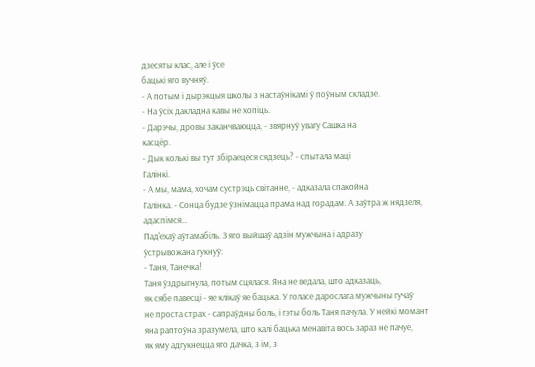дзесяты клас, але і ўсе
бацькі яго вучняў.
- А потым і дырэкцыя школы з настаўнікамі ў поўным складзе.
- На ўсіх дакладна кавы не хопіць.
- Дарэчы, дровы заканчваюцца, - звярнуў увагу Сашка на
касцёр.
- Дык колькі вы тут збіраецеся сядзець? - спытала маці
Галінкі.
- А мы, мама, хочам сустрэць світанне, - адказала спакойна
Галінка. - Сонца будзе ўзнімацца прама над горадам. А заўтра ж нядзеля,
адаспімся…
Пад'ехаў аўтамабіль. З яго выйшаў адзін мужчына і адразу
ўстрывожана гукнуў:
- Таня, Танечка!
Таня ўздрыгнула, потым сцялася. Яна не ведала, што адказаць,
як сябе павесці - яе клікаў яе бацька. У голасе дарослага мужчыны гучаў
не проста страх - сапраўдны боль, і гэты боль Таня пачула. У нейкі момант
яна раптоўна зразумела, што калі бацька менавіта вось зараз не пачуе,
як яму адгукнецца яго дачка, з ім, з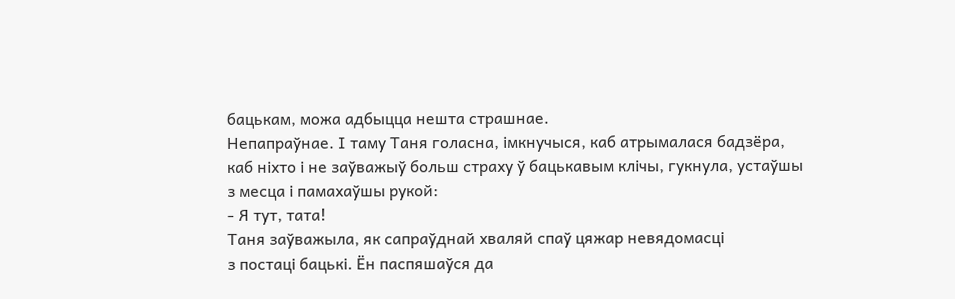бацькам, можа адбыцца нешта страшнае.
Непапраўнае. І таму Таня голасна, імкнучыся, каб атрымалася бадзёра,
каб ніхто і не заўважыў больш страху ў бацькавым клічы, гукнула, устаўшы
з месца і памахаўшы рукой:
- Я тут, тата!
Таня заўважыла, як сапраўднай хваляй спаў цяжар невядомасці
з постаці бацькі. Ён паспяшаўся да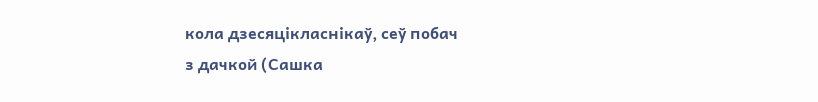кола дзесяцікласнікаў, сеў побач
з дачкой (Сашка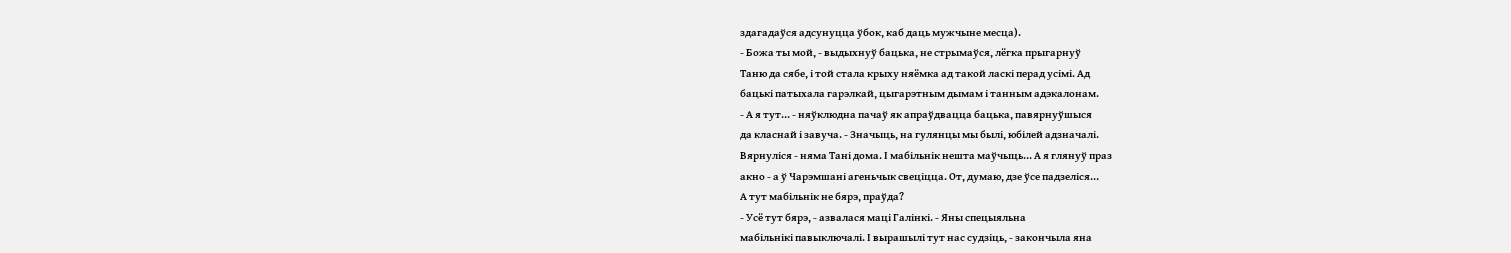здагадаўся адсунуцца ўбок, каб даць мужчыне месца).
- Божа ты мой, - выдыхнуў бацька, не стрымаўся, лёгка прыгарнуў
Таню да сябе, і той стала крыху няёмка ад такой ласкі перад усімі. Ад
бацькі патыхала гарэлкай, цыгарэтным дымам і танным адэкалонам.
- А я тут… - няўклюдна пачаў як апраўдвацца бацька, павярнуўшыся
да класнай і завуча. - Значыць, на гулянцы мы былі, юбілей адзначалі.
Вярнуліся - няма Тані дома. І мабільнік нешта маўчыць… А я глянуў праз
акно - а ў Чарэмшані агеньчык свеціцца. От, думаю, дзе ўсе падзеліся…
А тут мабільнік не бярэ, праўда?
- Усё тут бярэ, - азвалася маці Галінкі. - Яны спецыяльна
мабільнікі павыключалі. І вырашылі тут нас судзіць, - закончыла яна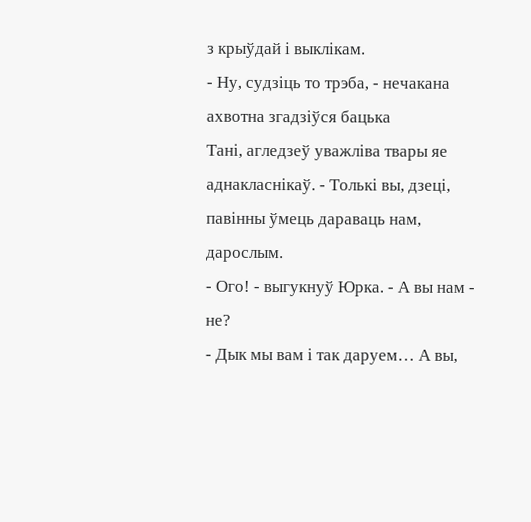з крыўдай і выклікам.
- Ну, судзіць то трэба, - нечакана ахвотна згадзіўся бацька
Тані, агледзеў уважліва твары яе аднакласнікаў. - Толькі вы, дзеці,
павінны ўмець дараваць нам, дарослым.
- Ого! - выгукнуў Юрка. - А вы нам - не?
- Дык мы вам і так даруем… А вы,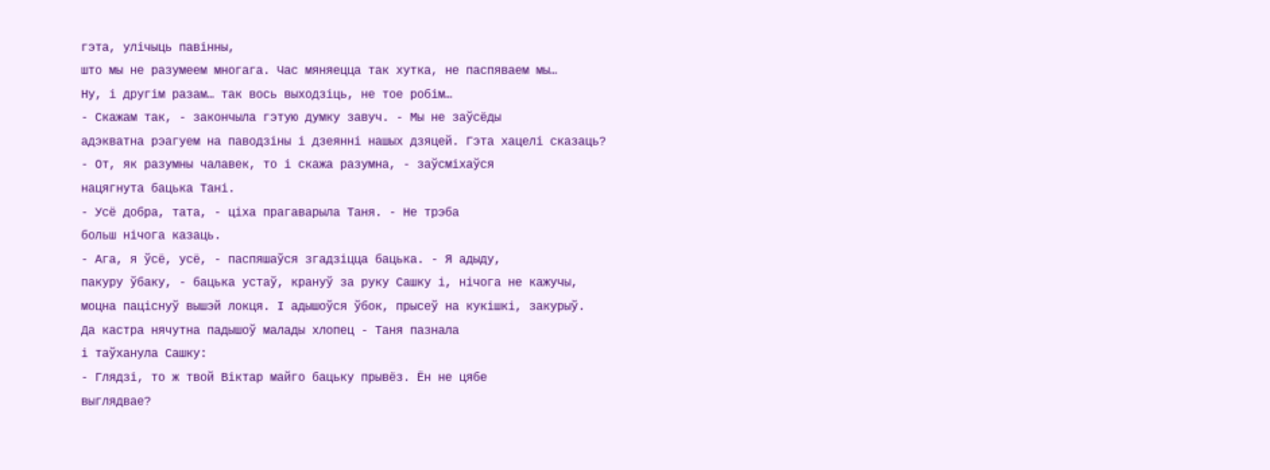гэта, улічыць павінны,
што мы не разумеем многага. Час мяняецца так хутка, не паспяваем мы…
Ну, і другім разам… так вось выходзіць, не тое робім…
- Скажам так, - закончыла гэтую думку завуч. - Мы не заўсёды
адэкватна рэагуем на паводзіны і дзеянні нашых дзяцей. Гэта хацелі сказаць?
- От, як разумны чалавек, то і скажа разумна, - заўсміхаўся
нацягнута бацька Тані.
- Усё добра, тата, - ціха прагаварыла Таня. - Не трэба
больш нічога казаць.
- Ага, я ўсё, усё, - паспяшаўся згадзіцца бацька. - Я адыду,
пакуру ўбаку, - бацька устаў, крануў за руку Сашку і, нічога не кажучы,
моцна паціснуў вышэй локця. І адышоўся ўбок, прысеў на кукішкі, закурыў.
Да кастра нячутна падышоў малады хлопец - Таня пазнала
і таўханула Сашку:
- Глядзі, то ж твой Віктар майго бацьку прывёз. Ён не цябе
выглядвае?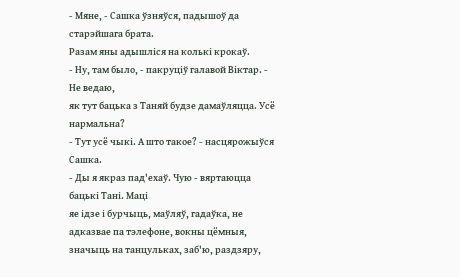- Мяне, - Сашка ўзняўся, падышоў да старэйшага брата.
Разам яны адышліся на колькі крокаў.
- Ну, там было, - пакруціў галавой Віктар. - Не ведаю,
як тут бацька з Таняй будзе дамаўляцца. Усё нармальна?
- Тут усё чыкі. А што такое? - насцярожыўся Сашка.
- Ды я якраз пад'ехаў. Чую - вяртаюцца бацькі Тані. Маці
яе ідзе і бурчыць, маўляў, гадаўка, не адказвае па тэлефоне, вокны цёмныя,
значыць на танцульках, заб'ю, раздзяру,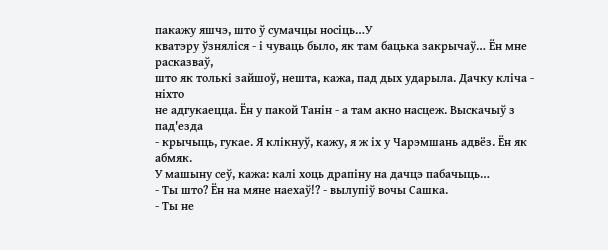пакажу яшчэ, што ў сумачцы носіць…У
кватэру ўзняліся - і чуваць было, як там бацька закрычаў… Ён мне расказваў,
што як толькі зайшоў, нешта, кажа, пад дых ударыла. Дачку кліча - ніхто
не адгукаецца. Ён у пакой Танін - а там акно насцеж. Выскачыў з пад'езда
- крычыць, гукае. Я клікнуў, кажу, я ж іх у Чарэмшань адвёз. Ён як абмяк.
У машыну сеў, кажа: калі хоць драпіну на дачцэ пабачыць…
- Ты што? Ён на мяне наехаў!? - вылупіў вочы Сашка.
- Ты не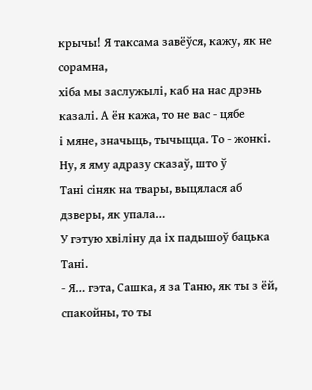крычы! Я таксама завёўся, кажу, як не сорамна,
хіба мы заслужылі, каб на нас дрэнь казалі. А ён кажа, то не вас - цябе
і мяне, значыць, тычыцца. То - жонкі. Ну, я яму адразу сказаў, што ў
Тані сіняк на твары, выцялася аб дзверы, як упала…
У гэтую хвіліну да іх падышоў бацька Тані.
- Я… гэта, Сашка, я за Таню, як ты з ёй, спакойны, то ты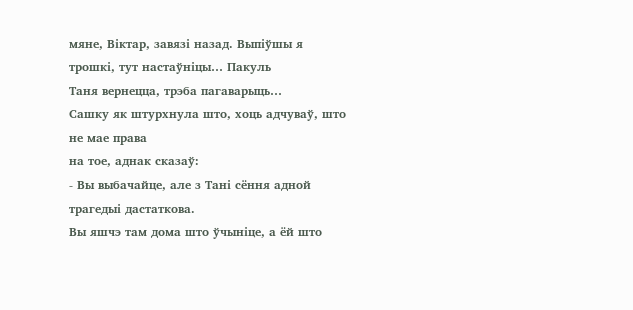мяне, Віктар, завязі назад. Выпіўшы я трошкі, тут настаўніцы… Пакуль
Таня вернецца, трэба пагаварыць…
Сашку як штурхнула што, хоць адчуваў, што не мае права
на тое, аднак сказаў:
- Вы выбачайце, але з Тані сёння адной трагедыі дастаткова.
Вы яшчэ там дома што ўчыніце, а ёй што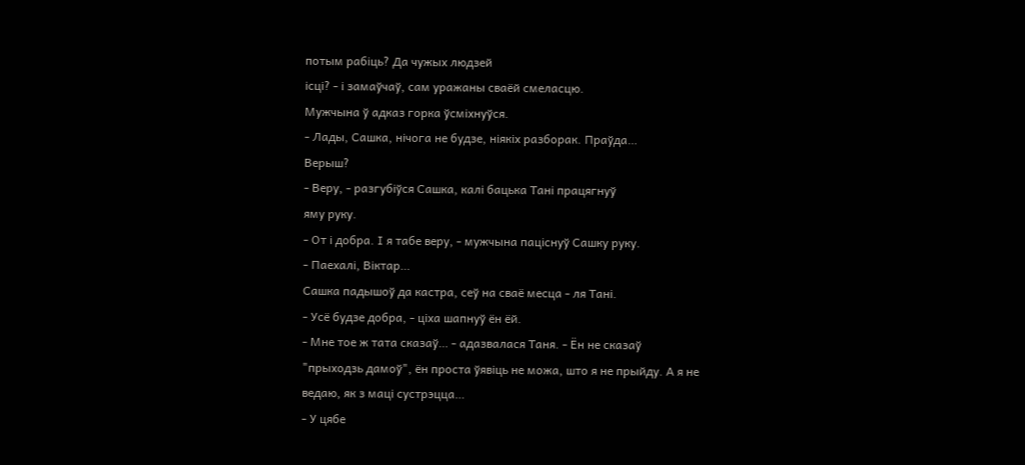потым рабіць? Да чужых людзей
ісці? - і замаўчаў, сам уражаны сваёй смеласцю.
Мужчына ў адказ горка ўсміхнуўся.
- Лады, Сашка, нічога не будзе, ніякіх разборак. Праўда…
Верыш?
- Веру, - разгубіўся Сашка, калі бацька Тані працягнуў
яму руку.
- От і добра. І я табе веру, - мужчына паціснуў Сашку руку.
- Паехалі, Віктар…
Сашка падышоў да кастра, сеў на сваё месца - ля Тані.
- Усё будзе добра, - ціха шапнуў ён ёй.
- Мне тое ж тата сказаў… - адазвалася Таня. - Ён не сказаў
"прыходзь дамоў", ён проста ўявіць не можа, што я не прыйду. А я не
ведаю, як з маці сустрэцца…
- У цябе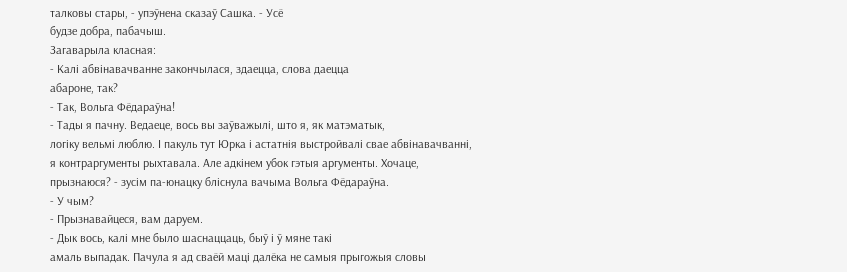талковы стары, - упэўнена сказаў Сашка. - Усё
будзе добра, пабачыш.
Загаварыла класная:
- Калі абвінавачванне закончылася, здаецца, слова даецца
абароне, так?
- Так, Вольга Фёдараўна!
- Тады я пачну. Ведаеце, вось вы заўважылі, што я, як матэматык,
логіку вельмі люблю. І пакуль тут Юрка і астатнія выстройвалі свае абвінавачванні,
я контраргументы рыхтавала. Але адкінем убок гэтыя аргументы. Хочаце,
прызнаюся? - зусім па-юнацку бліснула вачыма Вольга Фёдараўна.
- У чым?
- Прызнавайцеся, вам даруем.
- Дык вось, калі мне было шаснаццаць, быў і ў мяне такі
амаль выпадак. Пачула я ад сваёй маці далёка не самыя прыгожыя словы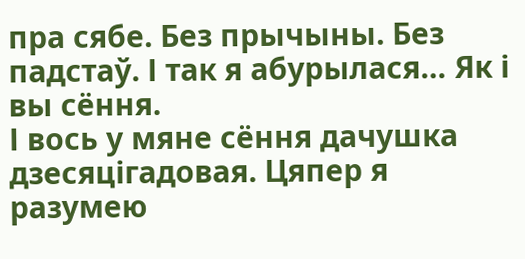пра сябе. Без прычыны. Без падстаў. І так я абурылася… Як і вы сёння.
І вось у мяне сёння дачушка дзесяцігадовая. Цяпер я разумею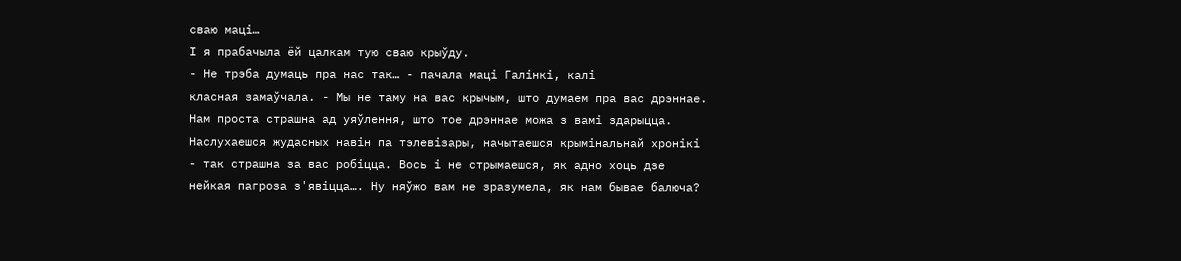сваю маці…
І я прабачыла ёй цалкам тую сваю крыўду.
- Не трэба думаць пра нас так… - пачала маці Галінкі, калі
класная замаўчала. - Мы не таму на вас крычым, што думаем пра вас дрэннае.
Нам проста страшна ад уяўлення, што тое дрэннае можа з вамі здарыцца.
Наслухаешся жудасных навін па тэлевізары, начытаешся крымінальнай хронікі
- так страшна за вас робіцца. Вось і не стрымаешся, як адно хоць дзе
нейкая пагроза з'явіцца…. Ну няўжо вам не зразумела, як нам бывае балюча?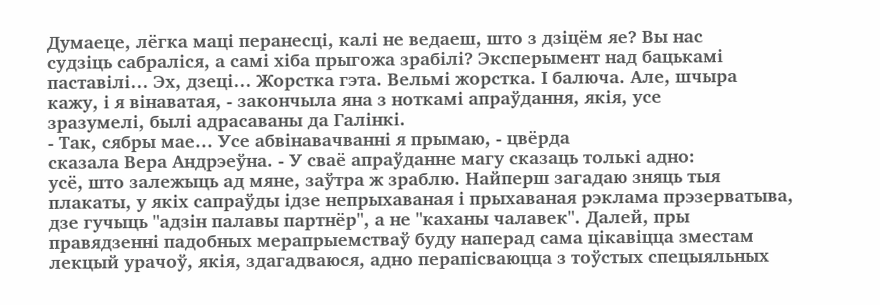Думаеце, лёгка маці перанесці, калі не ведаеш, што з дзіцём яе? Вы нас
судзіць сабраліся, а самі хіба прыгожа зрабілі? Эксперымент над бацькамі
паставілі… Эх, дзеці… Жорстка гэта. Вельмі жорстка. І балюча. Але, шчыра
кажу, і я вінаватая, - закончыла яна з ноткамі апраўдання, якія, усе
зразумелі, былі адрасаваны да Галінкі.
- Так, сябры мае… Усе абвінавачванні я прымаю, - цвёрда
сказала Вера Андрэеўна. - У сваё апраўданне магу сказаць толькі адно:
усё, што залежыць ад мяне, заўтра ж зраблю. Найперш загадаю зняць тыя
плакаты, у якіх сапраўды ідзе непрыхаваная і прыхаваная рэклама прэзерватыва,
дзе гучыць "адзін палавы партнёр", а не "каханы чалавек". Далей, пры
правядзенні падобных мерапрыемстваў буду наперад сама цікавіцца зместам
лекцый урачоў, якія, здагадваюся, адно перапісваюцца з тоўстых спецыяльных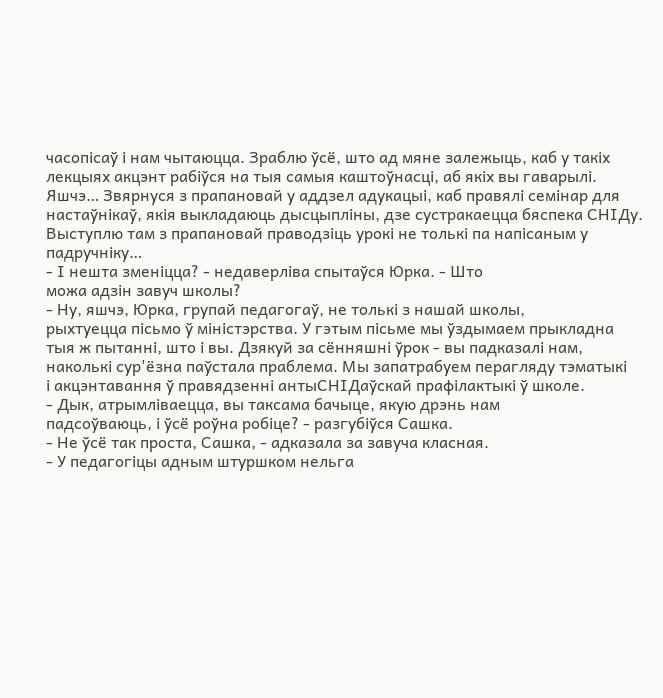часопісаў і нам чытаюцца. Зраблю ўсё, што ад мяне залежыць, каб у такіх
лекцыях акцэнт рабіўся на тыя самыя каштоўнасці, аб якіх вы гаварылі.
Яшчэ… Звярнуся з прапановай у аддзел адукацыі, каб правялі семінар для
настаўнікаў, якія выкладаюць дысцыпліны, дзе сустракаецца бяспека СНІДу.
Выступлю там з прапановай праводзіць урокі не толькі па напісаным у
падручніку…
- І нешта зменіцца? - недаверліва спытаўся Юрка. - Што
можа адзін завуч школы?
- Ну, яшчэ, Юрка, групай педагогаў, не толькі з нашай школы,
рыхтуецца пісьмо ў міністэрства. У гэтым пісьме мы ўздымаем прыкладна
тыя ж пытанні, што і вы. Дзякуй за сённяшні ўрок - вы падказалі нам,
наколькі сур'ёзна паўстала праблема. Мы запатрабуем перагляду тэматыкі
і акцэнтавання ў правядзенні антыСНІДаўскай прафілактыкі ў школе.
- Дык, атрымліваецца, вы таксама бачыце, якую дрэнь нам
падсоўваюць, і ўсё роўна робіце? - разгубіўся Сашка.
- Не ўсё так проста, Сашка, - адказала за завуча класная.
- У педагогіцы адным штуршком нельга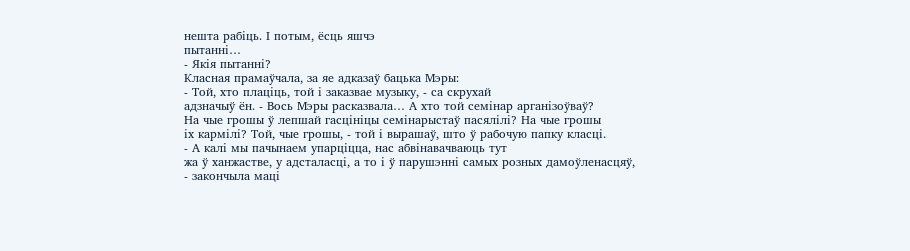нешта рабіць. І потым, ёсць яшчэ
пытанні…
- Якія пытанні?
Класная прамаўчала, за яе адказаў бацька Мэры:
- Той, хто плаціць, той і заказвае музыку, - са скрухай
адзначыў ён. - Вось Мэры расказвала… А хто той семінар арганізоўваў?
На чые грошы ў лепшай гасцініцы семінарыстаў пасялілі? На чые грошы
іх кармілі? Той, чые грошы, - той і вырашаў, што ў рабочую папку класці.
- А калі мы пачынаем упарціцца, нас абвінавачваюць тут
жа ў ханжастве, у адсталасці, а то і ў парушэнні самых розных дамоўленасцяў,
- закончыла маці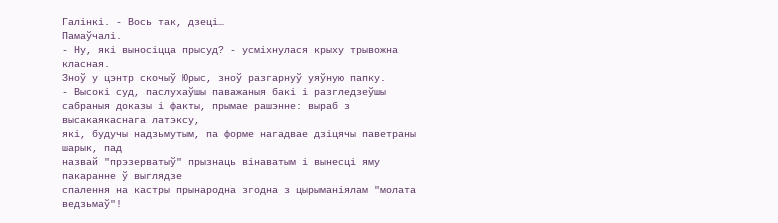Галінкі. - Вось так, дзеці…
Памаўчалі.
- Ну, які выносіцца прысуд? - усміхнулася крыху трывожна
класная.
Зноў у цэнтр скочыў Юрыс, зноў разгарнуў уяўную папку.
- Высокі суд, паслухаўшы паважаныя бакі і разгледзеўшы
сабраныя доказы і факты, прымае рашэнне: выраб з высакаякаснага латэксу,
які, будучы надзьмутым, па форме нагадвае дзіцячы паветраны шарык, пад
назвай "прэзерватыў" прызнаць вінаватым і вынесці яму пакаранне ў выглядзе
спалення на кастры прынародна згодна з цырыманіялам "молата ведзьмаў"!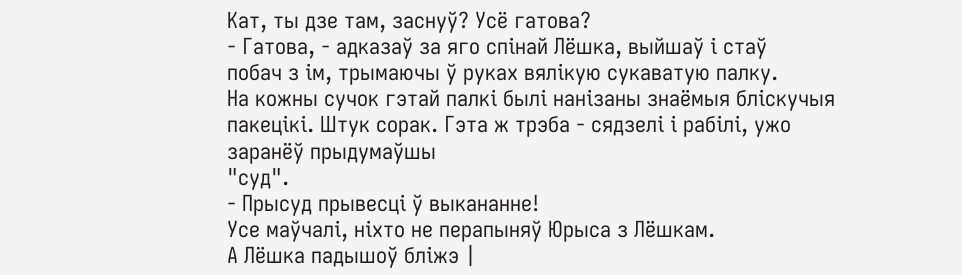Кат, ты дзе там, заснуў? Усё гатова?
- Гатова, - адказаў за яго спінай Лёшка, выйшаў і стаў
побач з ім, трымаючы ў руках вялікую сукаватую палку.
На кожны сучок гэтай палкі былі нанізаны знаёмыя бліскучыя
пакецікі. Штук сорак. Гэта ж трэба - сядзелі і рабілі, ужо заранёў прыдумаўшы
"суд".
- Прысуд прывесці ў выкананне!
Усе маўчалі, ніхто не перапыняў Юрыса з Лёшкам.
А Лёшка падышоў бліжэ |